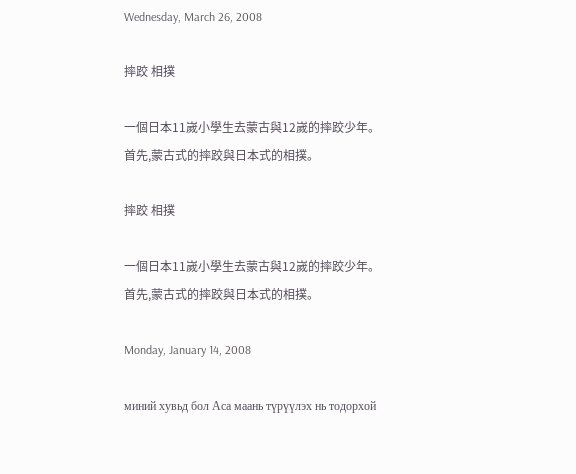Wednesday, March 26, 2008

摔跤 相撲

一個日本11嵗小學生去蒙古與12嵗的摔跤少年。
首先,蒙古式的摔跤與日本式的相撲。

摔跤 相撲

一個日本11嵗小學生去蒙古與12嵗的摔跤少年。
首先,蒙古式的摔跤與日本式的相撲。

Monday, January 14, 2008

миний хувьд бол Аса маань түрүүлэх нь тодорхой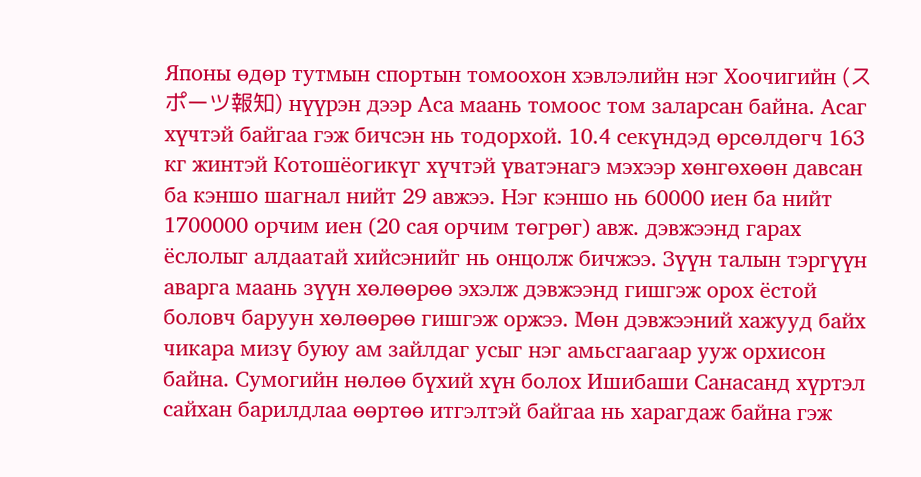Японы өдөр тутмын спортын томоохон хэвлэлийн нэг Хоочигийн (スポーツ報知) нүүрэн дээр Аса маань томоос том заларсан байна. Асаг хүчтэй байгаа гэж бичсэн нь тодорхой. 10.4 секүндэд өрсөлдөгч 163 кг жинтэй Котошёогикүг хүчтэй үватэнагэ мэхээр хөнгөхөөн давсан ба кэншо шагнал нийт 29 авжээ. Нэг кэншо нь 60000 иен ба нийт 1700000 орчим иен (20 сая орчим төгрөг) авж. дэвжээнд гарах ёслолыг алдаатай хийсэнийг нь онцолж бичжээ. Зүүн талын тэргүүн аварга маань зүүн хөлөөрөө эхэлж дэвжээнд гишгэж орох ёстой боловч баруун хөлөөрөө гишгэж оржээ. Мөн дэвжээний хажууд байх чикара мизү буюу ам зайлдаг усыг нэг амьсгаагаар ууж орхисон байна. Сумогийн нөлөө бүхий хүн болох Ишибаши Санасанд хүртэл сайхан барилдлаа өөртөө итгэлтэй байгаа нь харагдаж байна гэж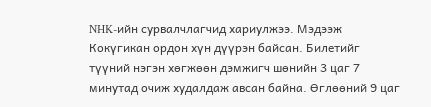NHK-ийн сурвалчлагчид хариулжээ. Мэдээж Кокүгикан ордон хүн дүүрэн байсан. Билетийг түүний нэгэн хөгжөөн дэмжигч шөнийн 3 цаг 7 минутад очиж худалдаж авсан байна. Өглөөний 9 цаг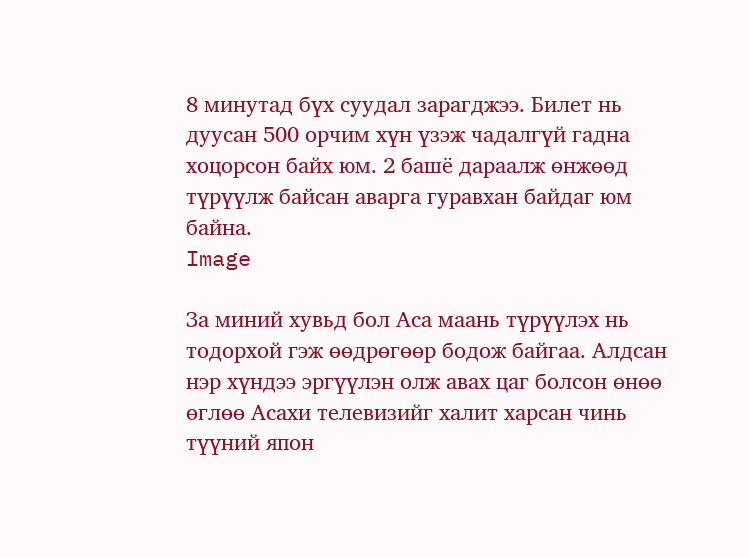8 минутад бүх суудал зарагджээ. Билет нь дуусан 500 орчим хүн үзэж чадалгүй гадна хоцорсон байх юм. 2 башё дараалж өнжөөд түрүүлж байсан аварга гуравхан байдаг юм байна.
Image

За миний хувьд бол Аса маань түрүүлэх нь тодорхой гэж өөдрөгөөр бодож байгаа. Алдсан нэр хүндээ эргүүлэн олж авах цаг болсон өнөө өглөө Асахи телевизийг халит харсан чинь түүний япон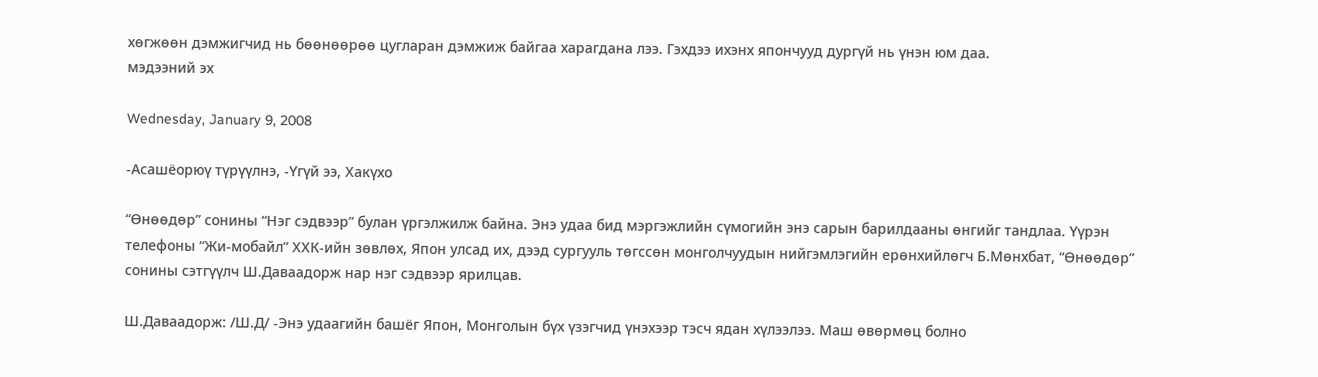хөгжөөн дэмжигчид нь бөөнөөрөө цугларан дэмжиж байгаа харагдана лээ. Гэхдээ ихэнх япончууд дургүй нь үнэн юм даа.
мэдээний эх

Wednesday, January 9, 2008

-Асашёорюү түрүүлнэ, -Үгүй ээ, Хакүхо

“Өнөөдөр” сонины “Нэг сэдвээр” булан үргэлжилж байна. Энэ удаа бид мэргэжлийн сүмогийн энэ сарын барилдааны өнгийг тандлаа. Үүрэн телефоны “Жи-мобайл” ХХК-ийн зөвлөх, Япон улсад их, дээд сургууль төгссөн монголчуудын нийгэмлэгийн ерөнхийлөгч Б.Мөнхбат, “Өнөөдөр” сонины сэтгүүлч Ш.Даваадорж нар нэг сэдвээр ярилцав.

Ш.Даваадорж: /Ш.Д/ -Энэ удаагийн башёг Япон, Монголын бүх үзэгчид үнэхээр тэсч ядан хүлээлээ. Маш өвөрмөц болно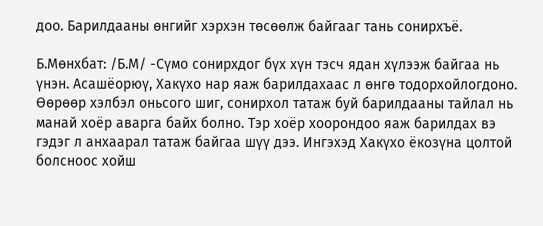доо. Барилдааны өнгийг хэрхэн төсөөлж байгааг тань сонирхъё.

Б.Мөнхбат: /Б.М/ -Сүмо сонирхдог бүх хүн тэсч ядан хүлээж байгаа нь үнэн. Асашёорюү, Хакүхо нар яаж барилдахаас л өнгө тодорхойлогдоно. Өөрөөр хэлбэл оньсого шиг, сонирхол татаж буй барилдааны тайлал нь манай хоёр аварга байх болно. Тэр хоёр хоорондоо яаж барилдах вэ гэдэг л анхаарал татаж байгаа шүү дээ. Ингэхэд Хакүхо ёкозүна цолтой болсноос хойш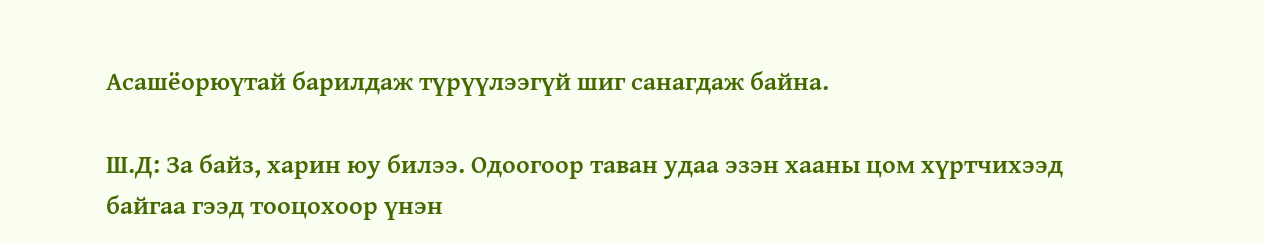Асашёорюүтай барилдаж түрүүлээгүй шиг санагдаж байна.

Ш.Д: За байз, харин юу билээ. Одоогоор таван удаа эзэн хааны цом хүртчихээд байгаа гээд тооцохоор үнэн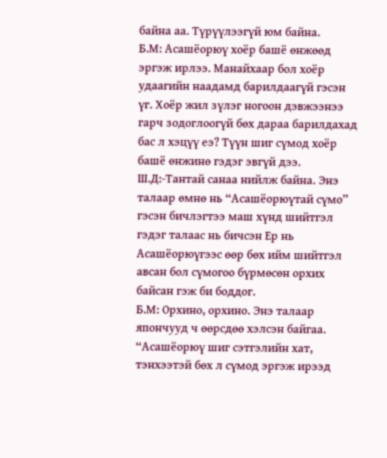байна аа. Түрүүлээгүй юм байна.
Б.М: Асашёорюү хоёр башё өнжөөд эргэж ирлээ. Манайхаар бол хоёр удаагийн наадамд барилдаагүй гэсэн үг. Хоёр жил зүлэг ногоон дэвжээнээ гарч зодоглоогүй бөх дараа барилдахад бас л хэцүү еэ? Түүн шиг сүмод хоёр башё өнжинө гэдэг эвгүй дээ.
Ш.Д:-Тантай санаа нийлж байна. Энэ талаар өмнө нь “Асашёорюүтай сүмо” гэсэн бичлэгтээ маш хүнд шийтгэл гэдэг талаас нь бичсэн Ер нь Асашёорюүгээс өөр бөх ийм шийтгэл авсан бол сүмогоо бүрмөсөн орхих байсан гэж би боддог.
Б.М: Орхино, орхино. Энэ талаар япончууд ч өөрсдөө хэлсэн байгаа. “Асашёорюү шиг сэтгэлийн хат, тэнхээтэй бөх л сүмод эргэж ирээд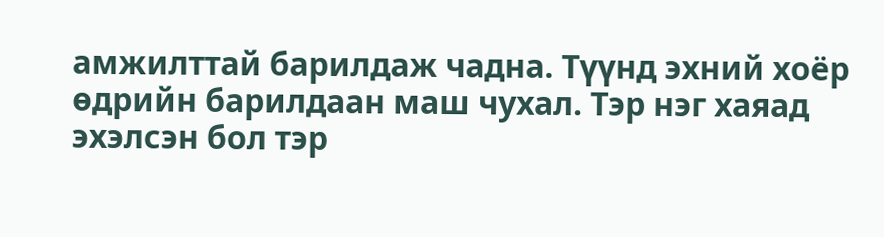амжилттай барилдаж чадна. Түүнд эхний хоёр өдрийн барилдаан маш чухал. Тэр нэг хаяад эхэлсэн бол тэр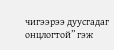чигээрээ дуусгадаг онцлогтой” гэж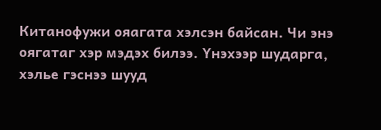Китанофужи ояагата хэлсэн байсан. Чи энэ оягатаг хэр мэдэх билээ. Үнэхээр шударга, хэлье гэснээ шууд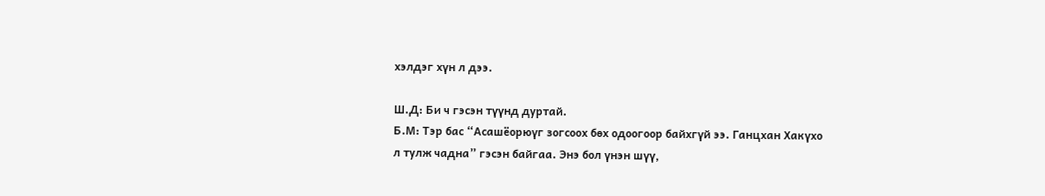хэлдэг хүн л дээ.

Ш.Д: Би ч гэсэн түүнд дуртай.
Б.М: Тэр бас “Асашёорюүг зогсоох бөх одоогоор байхгүй ээ. Ганцхан Хакүхо л тулж чадна” гэсэн байгаа. Энэ бол үнэн шүү,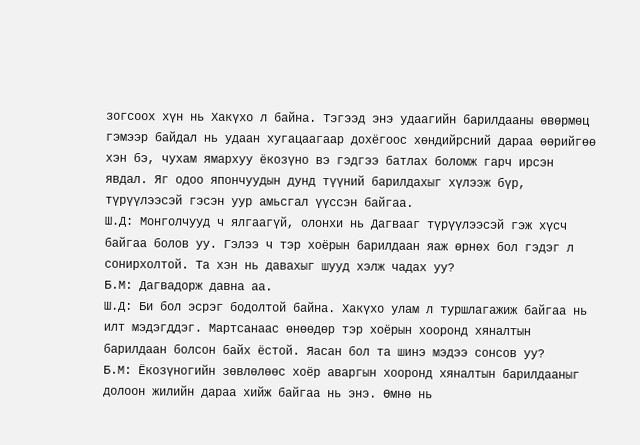зогсоох хүн нь Хакүхо л байна. Тэгээд энэ удаагийн барилдааны өвөрмөц гэмээр байдал нь удаан хугацаагаар дохёгоос хөндийрсний дараа өөрийгөө хэн бэ, чухам ямархуу ёкозүно вэ гэдгээ батлах боломж гарч ирсэн явдал. Яг одоо япончуудын дунд түүний барилдахыг хүлээж бүр, түрүүлээсэй гэсэн уур амьсгал үүссэн байгаа.
Ш.Д: Монголчууд ч ялгаагүй, олонхи нь Дагвааг түрүүлээсэй гэж хүсч байгаа болов уу. Гэлээ ч тэр хоёрын барилдаан яаж өрнөх бол гэдэг л сонирхолтой. Та хэн нь давахыг шууд хэлж чадах уу?
Б.М: Дагвадорж давна аа.
Ш.Д: Би бол эсрэг бодолтой байна. Хакүхо улам л туршлагажиж байгаа нь илт мэдэгддэг. Мартсанаас өнөөдөр тэр хоёрын хооронд хяналтын барилдаан болсон байх ёстой. Яасан бол та шинэ мэдээ сонсов уу?
Б.М: Ёкозүногийн зөвлөлөөс хоёр аваргын хооронд хяналтын барилдааныг долоон жилийн дараа хийж байгаа нь энэ. Өмнө нь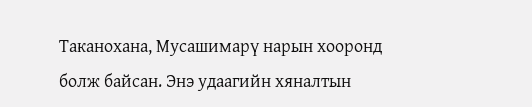Таканохана, Мусашимарү нарын хооронд болж байсан. Энэ удаагийн хяналтын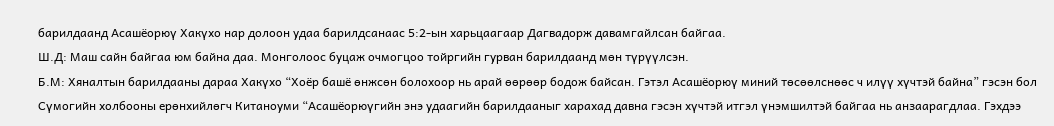барилдаанд Асашёорюү Хакүхо нар долоон удаа барилдсанаас 5:2-ын харьцаагаар Дагвадорж давамгайлсан байгаа.
Ш.Д: Маш сайн байгаа юм байна даа. Монголоос буцаж очмогцоо тойргийн гурван барилдаанд мөн түрүүлсэн.
Б.М: Хяналтын барилдааны дараа Хакүхо “Хоёр башё өнжсөн болохоор нь арай өөрөөр бодож байсан. Гэтэл Асашёорюү миний төсөөлснөөс ч илүү хүчтэй байна” гэсэн бол Сүмогийн холбооны ерөнхийлөгч Китаноуми “Асашёорюүгийн энэ удаагийн барилдааныг харахад давна гэсэн хүчтэй итгэл үнэмшилтэй байгаа нь анзаарагдлаа. Гэхдээ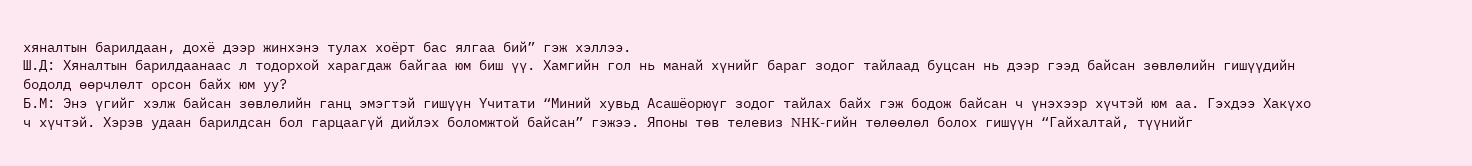хяналтын барилдаан, дохё дээр жинхэнэ тулах хоёрт бас ялгаа бий” гэж хэллээ.
Ш.Д: Хяналтын барилдаанаас л тодорхой харагдаж байгаа юм биш үү. Хамгийн гол нь манай хүнийг бараг зодог тайлаад буцсан нь дээр гээд байсан зөвлөлийн гишүүдийн бодолд өөрчлөлт орсон байх юм уу?
Б.М: Энэ үгийг хэлж байсан зөвлөлийн ганц эмэгтэй гишүүн Үчитати “Миний хувьд Асашёорюүг зодог тайлах байх гэж бодож байсан ч үнэхээр хүчтэй юм аа. Гэхдээ Хакүхо ч хүчтэй. Хэрэв удаан барилдсан бол гарцаагүй дийлэх боломжтой байсан” гэжээ. Японы төв телевиз NHK-гийн төлөөлөл болох гишүүн “Гайхалтай, түүнийг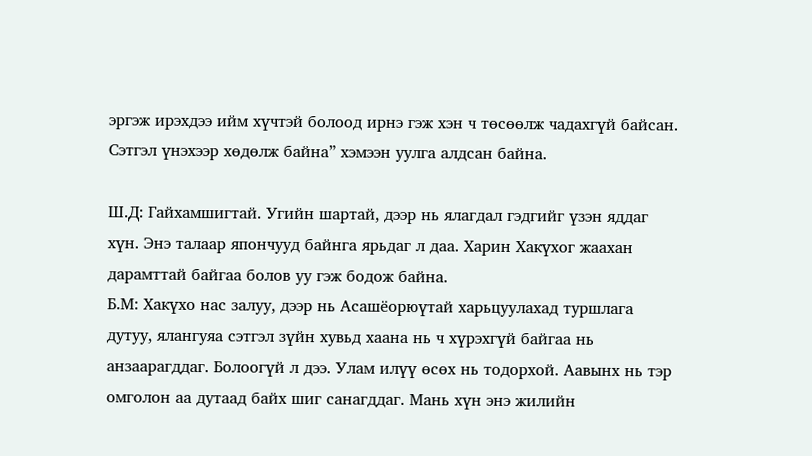эргэж ирэхдээ ийм хүчтэй болоод ирнэ гэж хэн ч төсөөлж чадахгүй байсан. Сэтгэл үнэхээр хөдөлж байна” хэмээн уулга алдсан байна.

Ш.Д: Гайхамшигтай. Угийн шартай, дээр нь ялагдал гэдгийг үзэн яддаг хүн. Энэ талаар япончууд байнга ярьдаг л даа. Харин Хакүхог жаахан дарамттай байгаа болов уу гэж бодож байна.
Б.М: Хакүхо нас залуу, дээр нь Асашёорюүтай харьцуулахад туршлага дутуу, ялангуяа сэтгэл зүйн хувьд хаана нь ч хүрэхгүй байгаа нь анзаарагддаг. Болоогүй л дээ. Улам илүү өсөх нь тодорхой. Аавынх нь тэр омголон аа дутаад байх шиг санагддаг. Мань хүн энэ жилийн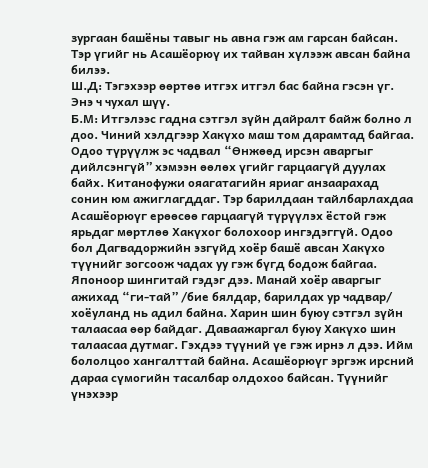зургаан башёны тавыг нь авна гэж ам гарсан байсан. Тэр үгийг нь Асашёорюү их тайван хүлээж авсан байна билээ.
Ш.Д: Тэгэхээр өөртөө итгэх итгэл бас байна гэсэн үг. Энэ ч чухал шүү.
Б.М: Итгэлээс гадна сэтгэл зүйн дайралт байж болно л доо. Чиний хэлдгээр Хакүхо маш том дарамтад байгаа. Одоо түрүүлж эс чадвал “Өнжөөд ирсэн аваргыг дийлсэнгүй” хэмээн өөлөх үгийг гарцаагүй дуулах байх. Китанофужи ояагатагийн яриаг анзаарахад сонин юм ажиглагддаг. Тэр барилдаан тайлбарлахдаа Асашёорюүг ерөөсөө гарцаагүй түрүүлэх ёстой гэж ярьдаг мөртлөө Хакүхог болохоор ингэдэггүй. Одоо бол Дагвадоржийн эзгүйд хоёр башё авсан Хакүхо түүнийг зогсоож чадах уу гэж бүгд бодож байгаа.
Японоор шингитай гэдэг дээ. Манай хоёр аваргыг ажихад “ги-тай” /бие бялдар, барилдах ур чадвар/ хоёуланд нь адил байна. Харин шин буюу сэтгэл зүйн талаасаа өөр байдаг. Даваажаргал буюу Хакүхо шин талаасаа дутмаг. Гэхдээ түүний үе гэж ирнэ л дээ. Ийм бололцоо хангалттай байна. Асашёорюүг эргэж ирсний дараа сүмогийн тасалбар олдохоо байсан. Түүнийг үнэхээр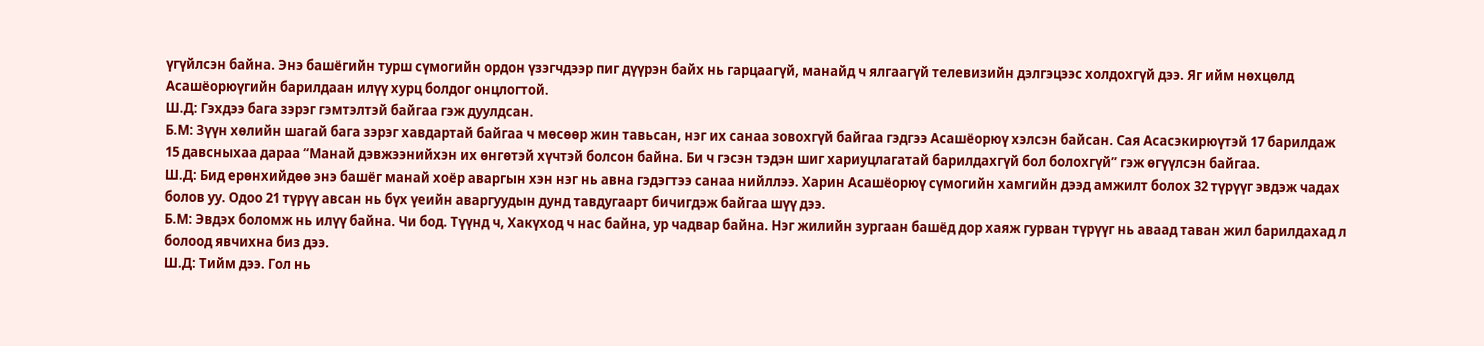үгүйлсэн байна. Энэ башёгийн турш сүмогийн ордон үзэгчдээр пиг дүүрэн байх нь гарцаагүй, манайд ч ялгаагүй телевизийн дэлгэцээс холдохгүй дээ. Яг ийм нөхцөлд Асашёорюүгийн барилдаан илүү хурц болдог онцлогтой.
Ш.Д: Гэхдээ бага зэрэг гэмтэлтэй байгаа гэж дуулдсан.
Б.М: Зүүн хөлийн шагай бага зэрэг хавдартай байгаа ч мөсөөр жин тавьсан, нэг их санаа зовохгүй байгаа гэдгээ Асашёорюү хэлсэн байсан. Сая Асасэкирюүтэй 17 барилдаж 15 давсныхаа дараа “Манай дэвжээнийхэн их өнгөтэй хүчтэй болсон байна. Би ч гэсэн тэдэн шиг хариуцлагатай барилдахгүй бол болохгүй” гэж өгүүлсэн байгаа.
Ш.Д: Бид ерөнхийдөө энэ башёг манай хоёр аваргын хэн нэг нь авна гэдэгтээ санаа нийллээ. Харин Асашёорюү сүмогийн хамгийн дээд амжилт болох 32 түрүүг эвдэж чадах болов уу. Одоо 21 түрүү авсан нь бүх үеийн аваргуудын дунд тавдугаарт бичигдэж байгаа шүү дээ.
Б.М: Эвдэх боломж нь илүү байна. Чи бод. Түүнд ч, Хакүход ч нас байна, ур чадвар байна. Нэг жилийн зургаан башёд дор хаяж гурван түрүүг нь аваад таван жил барилдахад л болоод явчихна биз дээ.
Ш.Д: Тийм дээ. Гол нь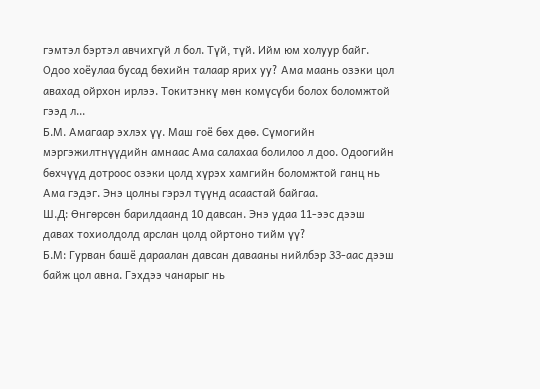гэмтэл бэртэл авчихгүй л бол. Түй, түй. Ийм юм холуур байг. Одоо хоёулаа бусад бөхийн талаар ярих уу? Ама маань озэки цол авахад ойрхон ирлээ. Токитэнкү мөн комүсүби болох боломжтой гээд л...
Б.М. Амагаар эхлэх үү. Маш гоё бөх дөө. Сүмогийн мэргэжилтнүүдийн амнаас Ама салахаа болилоо л доо. Одоогийн бөхчүүд дотроос озэки цолд хүрэх хамгийн боломжтой ганц нь Ама гэдэг. Энэ цолны гэрэл түүнд асаастай байгаа.
Ш.Д: Өнгөрсөн барилдаанд 10 давсан. Энэ удаа 11-ээс дээш давах тохиолдолд арслан цолд ойртоно тийм үү?
Б.М: Гурван башё дараалан давсан давааны нийлбэр 33-аас дээш байж цол авна. Гэхдээ чанарыг нь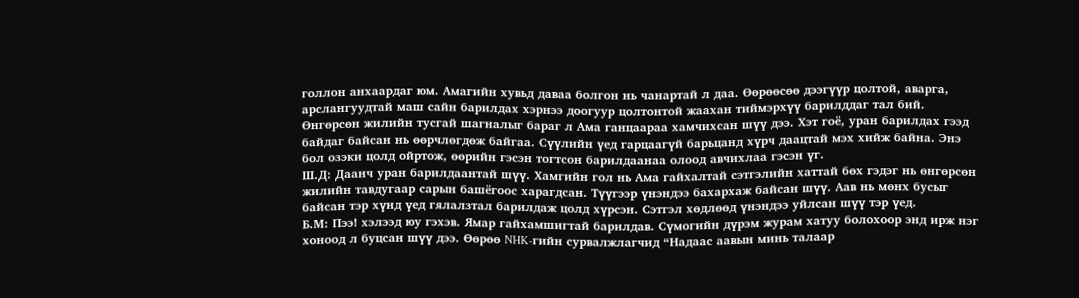голлон анхаардаг юм. Амагийн хувьд даваа болгон нь чанартай л даа. Өөрөөсөө дээгүүр цолтой, аварга, арслангуудтай маш сайн барилдах хэрнээ доогуур цолтонтой жаахан тиймэрхүү барилддаг тал бий. Өнгөрсөн жилийн тусгай шагналыг бараг л Ама ганцаараа хамчихсан шүү дээ. Хэт гоё, уран барилдах гээд байдаг байсан нь өөрчлөгдөж байгаа. Сүүлийн үед гарцаагүй барьцанд хүрч даацтай мэх хийж байна. Энэ бол озэки цолд ойртож, өөрийн гэсэн тогтсон барилдаанаа олоод авчихлаа гэсэн үг.
Ш.Д: Даанч уран барилдаантай шүү. Хамгийн гол нь Ама гайхалтай сэтгэлийн хаттай бөх гэдэг нь өнгөрсөн жилийн тавдугаар сарын башёгоос харагдсан. Түүгээр үнэндээ бахархаж байсан шүү. Аав нь мөнх бусыг байсан тэр хүнд үед гялалзтал барилдаж цолд хүрсэн. Сэтгэл хөдлөөд үнэндээ уйлсан шүү тэр үед.
Б.М: Пээ! хэлээд юу гэхэв. Ямар гайхамшигтай барилдав. Сүмогийн дүрэм журам хатуу болохоор энд ирж нэг хоноод л буцсан шүү дээ. Өөрөө NHK-гийн сурвалжлагчид “Надаас аавын минь талаар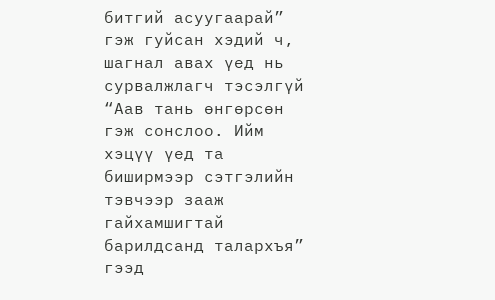битгий асуугаарай” гэж гуйсан хэдий ч, шагнал авах үед нь сурвалжлагч тэсэлгүй “Аав тань өнгөрсөн гэж сонслоо. Ийм хэцүү үед та биширмээр сэтгэлийн тэвчээр зааж гайхамшигтай барилдсанд талархъя” гээд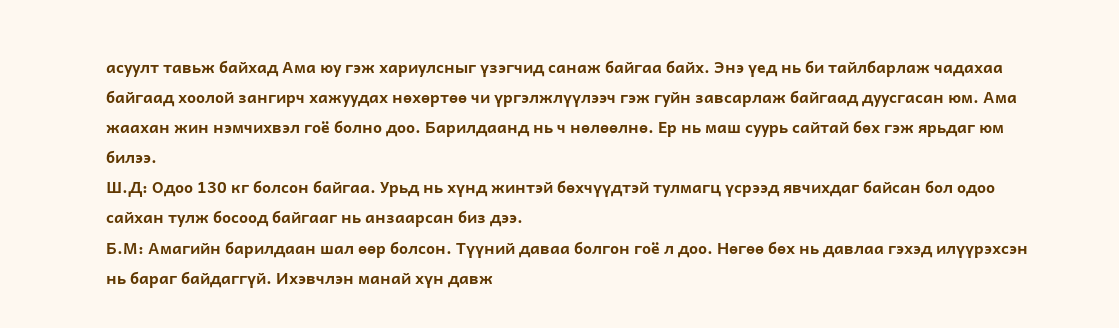асуулт тавьж байхад Ама юу гэж хариулсныг үзэгчид санаж байгаа байх. Энэ үед нь би тайлбарлаж чадахаа байгаад хоолой зангирч хажуудах нөхөртөө чи үргэлжлүүлээч гэж гуйн завсарлаж байгаад дуусгасан юм. Ама жаахан жин нэмчихвэл гоё болно доо. Барилдаанд нь ч нөлөөлнө. Ер нь маш суурь сайтай бөх гэж ярьдаг юм билээ.
Ш.Д: Одоо 130 кг болсон байгаа. Урьд нь хүнд жинтэй бөхчүүдтэй тулмагц үсрээд явчихдаг байсан бол одоо сайхан тулж босоод байгааг нь анзаарсан биз дээ.
Б.М: Амагийн барилдаан шал өөр болсон. Түүний даваа болгон гоё л доо. Нөгөө бөх нь давлаа гэхэд илүүрэхсэн нь бараг байдаггүй. Ихэвчлэн манай хүн давж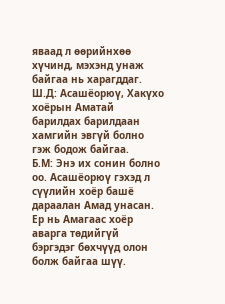яваад л өөрийнхөө хүчинд, мэхэнд унаж байгаа нь харагддаг.
Ш.Д: Асашёорюү, Хакүхо хоёрын Аматай барилдах барилдаан хамгийн эвгүй болно гэж бодож байгаа.
Б.М: Энэ их сонин болно оо. Асашёорюү гэхэд л сүүлийн хоёр башё дараалан Амад унасан. Ер нь Амагаас хоёр аварга төдийгүй бэргэдэг бөхчүүд олон болж байгаа шүү.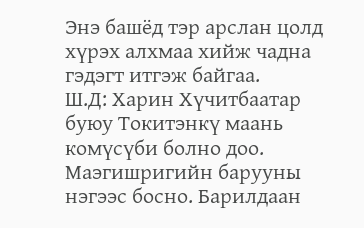Энэ башёд тэр арслан цолд хүрэх алхмаа хийж чадна гэдэгт итгэж байгаа.
Ш.Д: Харин Хүчитбаатар буюу Токитэнкү маань комүсүби болно доо. Маэгишригийн барууны нэгээс босно. Барилдаан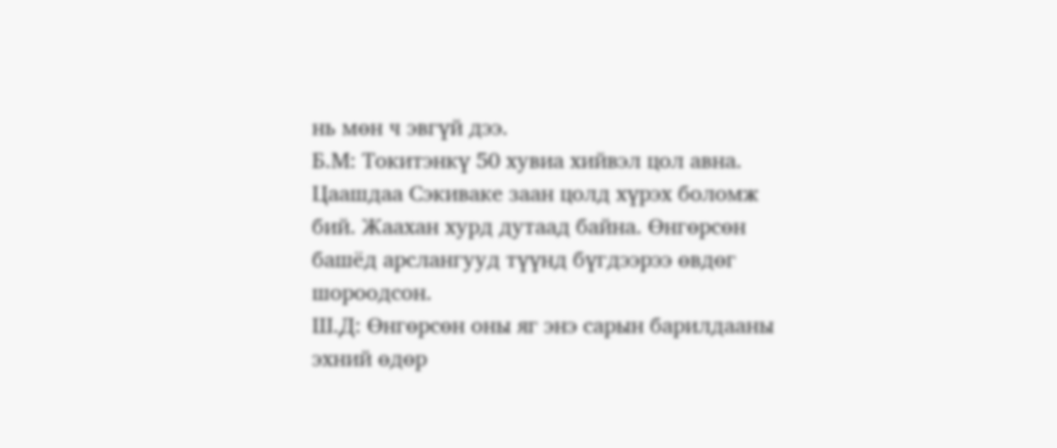нь мөн ч эвгүй дээ.
Б.М: Токитэнкү 50 хувиа хийвэл цол авна. Цаашдаа Сэкиваке заан цолд хүрэх боломж бий. Жаахан хурд дутаад байна. Өнгөрсөн башёд арслангууд түүнд бүгдээрээ өвдөг шороодсон.
Ш.Д: Өнгөрсөн оны яг энэ сарын барилдааны эхний өдөр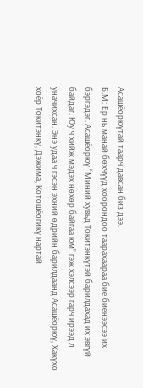Асашёорюүтай таарч давсан биз дээ.
Б.М: Ер нь манай бөхчүүд хоорондоо таарахаараа бие биенээсээ их бэргэдэг. Асашёорюү “Миний хувьд Токитэнкүтэй барилдахад их эвгүй байдаг. Юу ч хийж мэдэх нөхөр байгаа юм” гэж хэлсээр гарч ирээд л уначихсан. Энэ удаа ч гэсэн эхний өдрийн барилдаанд Асашёорюү, Хакүхо хоёр Токитэнкү, Дэжима, Котошёогикү нартай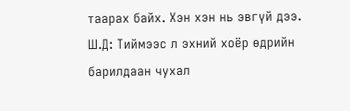таарах байх. Хэн хэн нь эвгүй дээ.
Ш.Д: Тиймээс л эхний хоёр өдрийн барилдаан чухал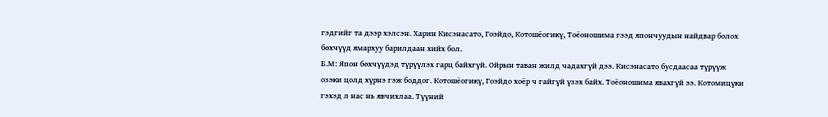гэдгийг та дээр хэлсэн. Харин Кисэнасато, Гоэйдо, Котошёогикү, Тоёоношима гээд япончуудын найдвар болох бөхчүүд ямархуу барилдаан хийх бол.
Б.М: Япон бөхчүүдэд түрүүлэх гарц байхгүй. Ойрын таван жилд чадахгүй дээ. Кисэнасато бусдаасаа түрүүж озэки цолд хүрнэ гэж боддог. Котошёогикү, Гоэйдо хоёр ч гайгүй үзэх байх. Тоёоношима явахгүй ээ. Котомицүки гэхэд л нас нь явчихлаа. Түүний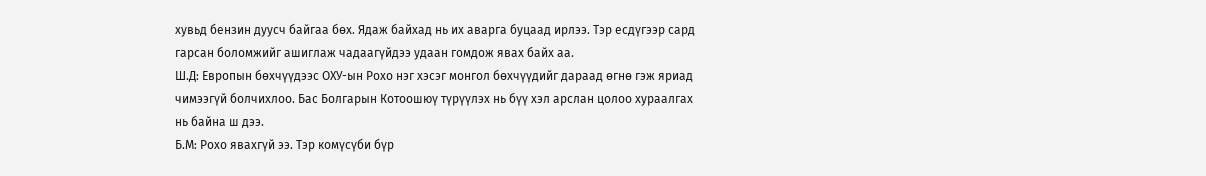хувьд бензин дуусч байгаа бөх. Ядаж байхад нь их аварга буцаад ирлээ. Тэр есдүгээр сард гарсан боломжийг ашиглаж чадаагүйдээ удаан гомдож явах байх аа.
Ш.Д: Европын бөхчүүдээс ОХУ-ын Рохо нэг хэсэг монгол бөхчүүдийг дараад өгнө гэж яриад чимээгүй болчихлоо. Бас Болгарын Котоошюү түрүүлэх нь бүү хэл арслан цолоо хураалгах нь байна ш дээ.
Б.М: Рохо явахгүй ээ. Тэр комүсүби бүр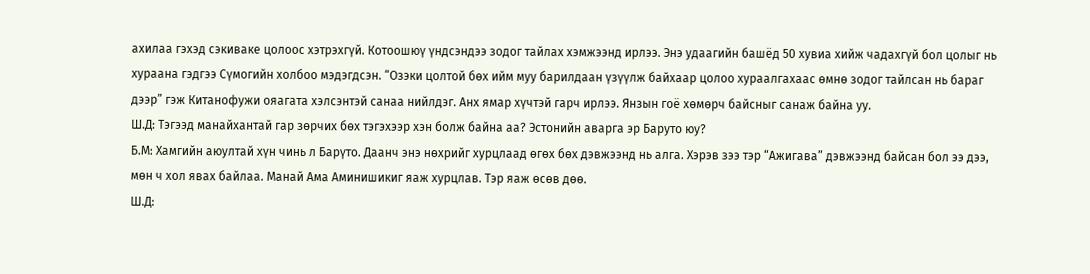ахилаа гэхэд сэкиваке цолоос хэтрэхгүй. Котоошюү үндсэндээ зодог тайлах хэмжээнд ирлээ. Энэ удаагийн башёд 50 хувиа хийж чадахгүй бол цолыг нь хураана гэдгээ Сүмогийн холбоо мэдэгдсэн. “Озэки цолтой бөх ийм муу барилдаан үзүүлж байхаар цолоо хураалгахаас өмнө зодог тайлсан нь бараг дээр” гэж Китанофужи ояагата хэлсэнтэй санаа нийлдэг. Анх ямар хүчтэй гарч ирлээ. Янзын гоё хөмөрч байсныг санаж байна уу.
Ш.Д: Тэгээд манайхантай гар зөрчих бөх тэгэхээр хэн болж байна аа? Эстонийн аварга эр Баруто юу?
Б.М: Хамгийн аюултай хүн чинь л Барүто. Даанч энэ нөхрийг хурцлаад өгөх бөх дэвжээнд нь алга. Хэрэв зээ тэр “Ажигава” дэвжээнд байсан бол ээ дээ, мөн ч хол явах байлаа. Манай Ама Аминишикиг яаж хурцлав. Тэр яаж өсөв дөө.
Ш.Д: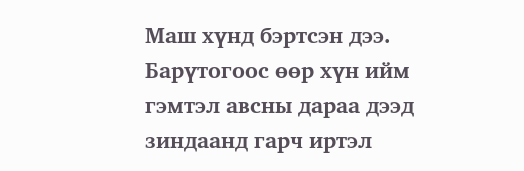Маш хүнд бэртсэн дээ. Барүтогоос өөр хүн ийм гэмтэл авсны дараа дээд зиндаанд гарч иртэл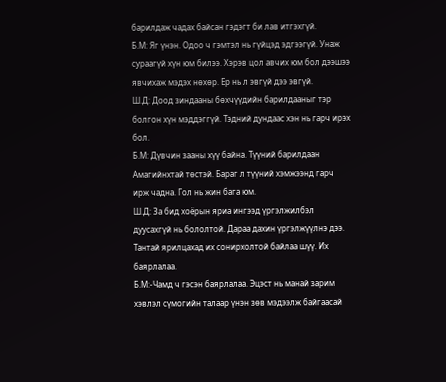барилдаж чадах байсан гэдэгт би лав итгэхгүй.
Б.М: Яг үнэн. Одоо ч гэмтэл нь гүйцэд эдгээгүй. Унаж сураагүй хүн юм билээ. Хэрэв цол авчих юм бол дээшээ явчихаж мэдэх нөхөр. Ер нь л эвгүй дээ эвгүй.
Ш.Д: Доод зиндааны бөхчүүдийн барилдааныг тэр болгон хүн мэддэггүй. Тэдний дундаас хэн нь гарч ирэх бол.
Б.М: Дүвчин зааны хүү байна. Түүний барилдаан Амагийнхтай төстэй. Бараг л түүний хэмжээнд гарч ирж чадна. Гол нь жин бага юм.
Ш.Д: За бид хоёрын яриа ингээд үргэлжилбэл дуусахгүй нь бололтой. Дараа дахин үргэлжүүлнэ дээ. Тантай ярилцахад их сонирхолтой байлаа шүү. Их баярлалаа.
Б.М:-Чамд ч гэсэн баярлалаа. Эцэст нь манай зарим хэвлэл сүмогийн талаар үнэн зөв мэдээлж байгаасай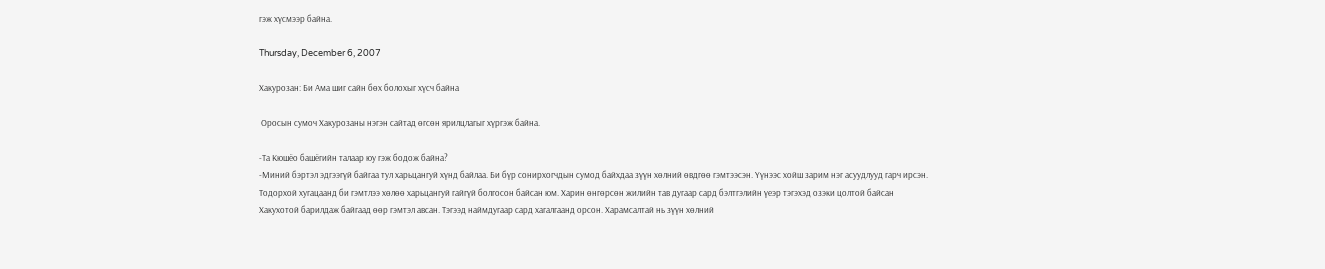гэж хүсмээр байна.

Thursday, December 6, 2007

Хакурозан: Би Ама шиг сайн бөх болохыг хүсч байна

 Оросын сумоч Хакурозаны нэгэн сайтад өгсөн ярилцлагыг хүргэж байна.

-Та Кюшёо башёгийн талаар юу гэж бодож байна?
-Миний бэртэл эдгээгүй байгаа тул харьцангуй хүнд байлаа. Би бүр сонирхогчдын сумод байхдаа зүүн хөлний өвдгөө гэмтээсэн. Үүнээс хойш зарим нэг асуудлууд гарч ирсэн. Тодорхой хугацаанд би гэмтлээ хөлөө харьцангуй гайгүй болгосон байсан юм. Харин өнгөрсөн жилийн тав дугаар сард бэлтгэлийн үеэр тэгэхэд озэки цолтой байсан Хакухотой барилдаж байгаад өөр гэмтэл авсан. Тэгээд наймдугаар сард хагалгаанд орсон. Харамсалтай нь зүүн хөлний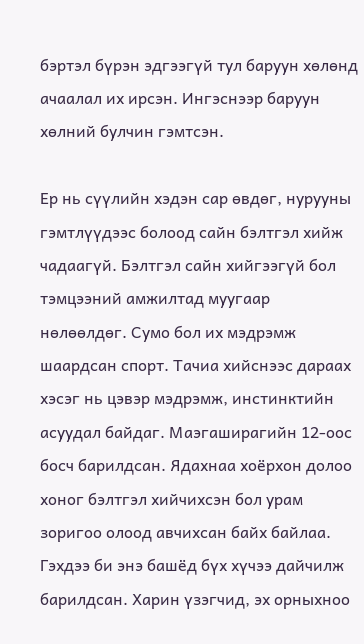бэртэл бүрэн эдгээгүй тул баруун хөлөнд ачаалал их ирсэн. Ингэснээр баруун хөлний булчин гэмтсэн.

Ер нь сүүлийн хэдэн сар өвдөг, нурууны гэмтлүүдээс болоод сайн бэлтгэл хийж чадаагүй. Бэлтгэл сайн хийгээгүй бол тэмцээний амжилтад муугаар нөлөөлдөг. Сумо бол их мэдрэмж шаардсан спорт. Тачиа хийснээс дараах хэсэг нь цэвэр мэдрэмж, инстинктийн асуудал байдаг. Маэгаширагийн 12-оос босч барилдсан. Ядахнаа хоёрхон долоо хоног бэлтгэл хийчихсэн бол урам зоригоо олоод авчихсан байх байлаа. Гэхдээ би энэ башёд бүх хүчээ дайчилж барилдсан. Харин үзэгчид, эх орныхноо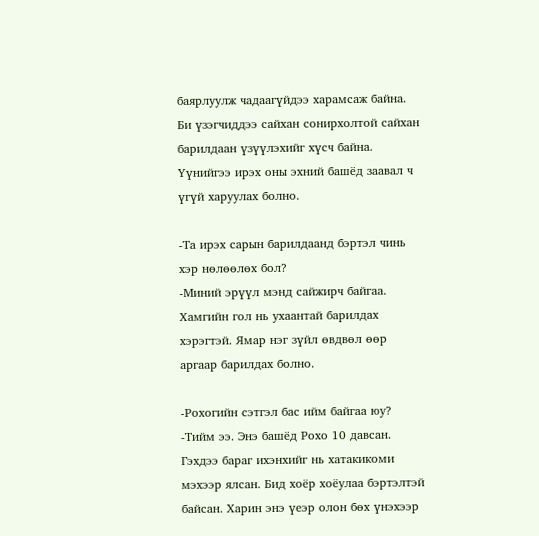баярлуулж чадаагүйдээ харамсаж байна.
Би үзэгчиддээ сайхан сонирхолтой сайхан барилдаан үзүүлэхийг хүсч байна. Үүнийгээ ирэх оны эхний башёд заавал ч үгүй харуулах болно.

-Та ирэх сарын барилдаанд бэртэл чинь хэр нөлөөлөх бол?
-Миний эрүүл мэнд сайжирч байгаа. Хамгийн гол нь ухаантай барилдах хэрэгтэй. Ямар нэг зүйл өвдвөл өөр аргаар барилдах болно.

-Рохогийн сэтгэл бас ийм байгаа юу?
-Тийм ээ. Энэ башёд Рохо 10 давсан. Гэхдээ бараг ихэнхийг нь хатакикоми мэхээр ялсан. Бид хоёр хоёулаа бэртэлтэй байсан. Харин энэ үеэр олон бөх үнэхээр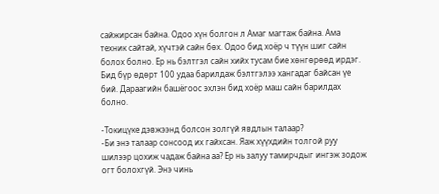сайжирсан байна. Одоо хүн болгон л Амаг магтаж байна. Ама техник сайтай, хүчтэй сайн бөх. Одоо бид хоёр ч түүн шиг сайн болох болно. Ер нь бэлтгэл сайн хийх тусам бие хөнгөрөөд ирдэг. Бид бүр өдөрт 100 удаа барилдаж бэлтгэлээ хангадаг байсан үе бий. Дараагийн башёгоос эхлэн бид хоёр маш сайн барилдах болно.

-Токицүке дэвжээнд болсон золгүй явдлын талаар?
-Би энэ талаар сонсоод их гайхсан. Яаж хүүхдийн толгой руу шилээр цохиж чадаж байна аа? Ер нь залуу тамирчдыг ингэж зодож огт болохгүй. Энэ чинь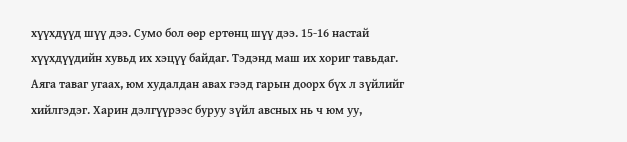хүүхдүүд шүү дээ. Сумо бол өөр ертөнц шүү дээ. 15-16 настай хүүхдүүдийн хувьд их хэцүү байдаг. Тэдэнд маш их хориг тавьдаг. Аяга таваг угаах, юм худалдан авах гээд гарын доорх бүх л зүйлийг хийлгэдэг. Харин дэлгүүрээс буруу зүйл авсных нь ч юм уу,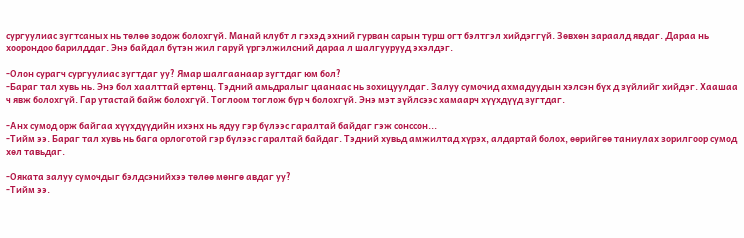сургуулиас зугтсаных нь төлөө зодож болохгүй. Манай клубт л гэхэд эхний гурван сарын турш огт бэлтгэл хийдэггүй. Зөвхөн зараалд явдаг. Дараа нь хоорондоо барилддаг. Энэ байдал бүтэн жил гаруй үргэлжилсний дараа л шалгуурууд эхэлдэг.

-Олон сурагч сургуулиас зугтдаг уу? Ямар шалгаанаар зугтдаг юм бол?
-Бараг тал хувь нь. Энэ бол хаалттай ертөнц. Тэдний амьдралыг цаанаас нь зохицуулдаг. Залуу сумочид ахмадуудын хэлсэн бүх д зүйлийг хийдэг. Хаашаа ч явж болохгүй. Гар утастай байж болохгүй. Тоглоом тоглож бүр ч болохгүй. Энэ мэт зүйлсээс хамаарч хүүхдүүд зугтдаг.

-Анх сумод орж байгаа хүүхдүүдийн ихэнх нь ядуу гэр бүлээс гаралтай байдаг гэж сонссон...
-Тийм ээ. Бараг тал хувь нь бага орлоготой гэр бүлээс гаралтай байдаг. Тэдний хувьд амжилтад хүрэх, алдартай болох, өөрийгөө таниулах зорилгоор сумод хөл тавьдаг.

-Ояката залуу сумочдыг бэлдсэнийхээ төлөө мөнгө авдаг уу?
-Тийм ээ.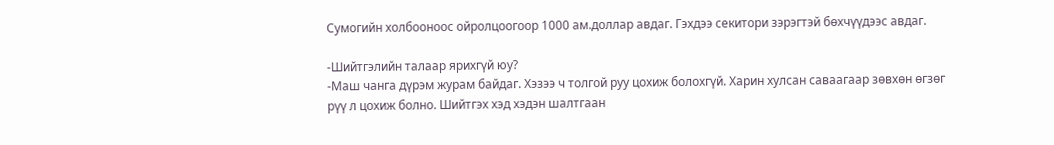Сумогийн холбооноос ойролцоогоор 1000 ам.доллар авдаг. Гэхдээ секитори зэрэгтэй бөхчүүдээс авдаг.

-Шийтгэлийн талаар ярихгүй юу?
-Маш чанга дүрэм журам байдаг. Хэзээ ч толгой руу цохиж болохгүй. Харин хулсан саваагаар зөвхөн өгзөг рүү л цохиж болно. Шийтгэх хэд хэдэн шалтгаан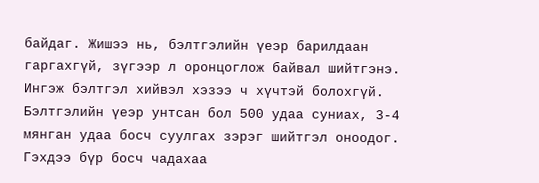байдаг. Жишээ нь, бэлтгэлийн үеэр барилдаан гаргахгүй, зүгээр л оронцоглож байвал шийтгэнэ. Ингэж бэлтгэл хийвэл хэзээ ч хүчтэй болохгүй. Бэлтгэлийн үеэр унтсан бол 500 удаа суниах, 3-4 мянган удаа босч суулгах зэрэг шийтгэл оноодог. Гэхдээ бүр босч чадахаа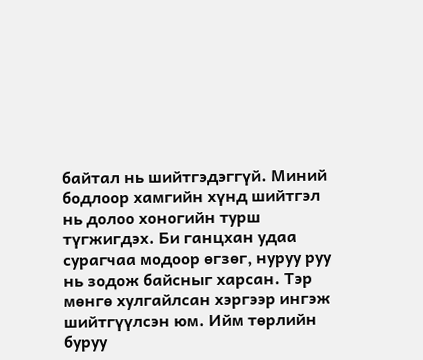байтал нь шийтгэдэггүй. Миний бодлоор хамгийн хүнд шийтгэл нь долоо хоногийн турш түгжигдэх. Би ганцхан удаа сурагчаа модоор өгзөг, нуруу руу нь зодож байсныг харсан. Тэр мөнгө хулгайлсан хэргээр ингэж шийтгүүлсэн юм. Ийм төрлийн буруу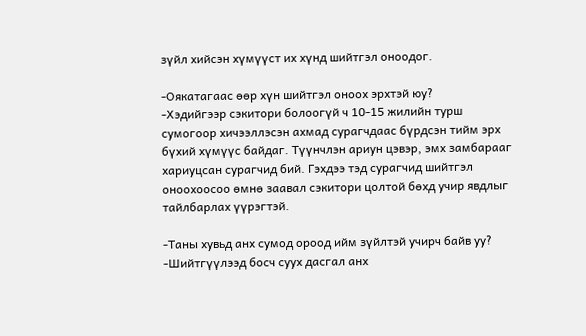зүйл хийсэн хүмүүст их хүнд шийтгэл оноодог.

-Оякатагаас өөр хүн шийтгэл оноох эрхтэй юу?
-Хэдийгээр сэкитори болоогүй ч 10-15 жилийн турш сумогоор хичээллэсэн ахмад сурагчдаас бүрдсэн тийм эрх бүхий хүмүүс байдаг. Түүнчлэн ариун цэвэр, эмх замбарааг хариуцсан сурагчид бий. Гэхдээ тэд сурагчид шийтгэл оноохоосоо өмнө заавал сэкитори цолтой бөхд учир явдлыг тайлбарлах үүрэгтэй.

-Таны хувьд анх сумод ороод ийм зүйлтэй учирч байв уу?
-Шийтгүүлээд босч суух дасгал анх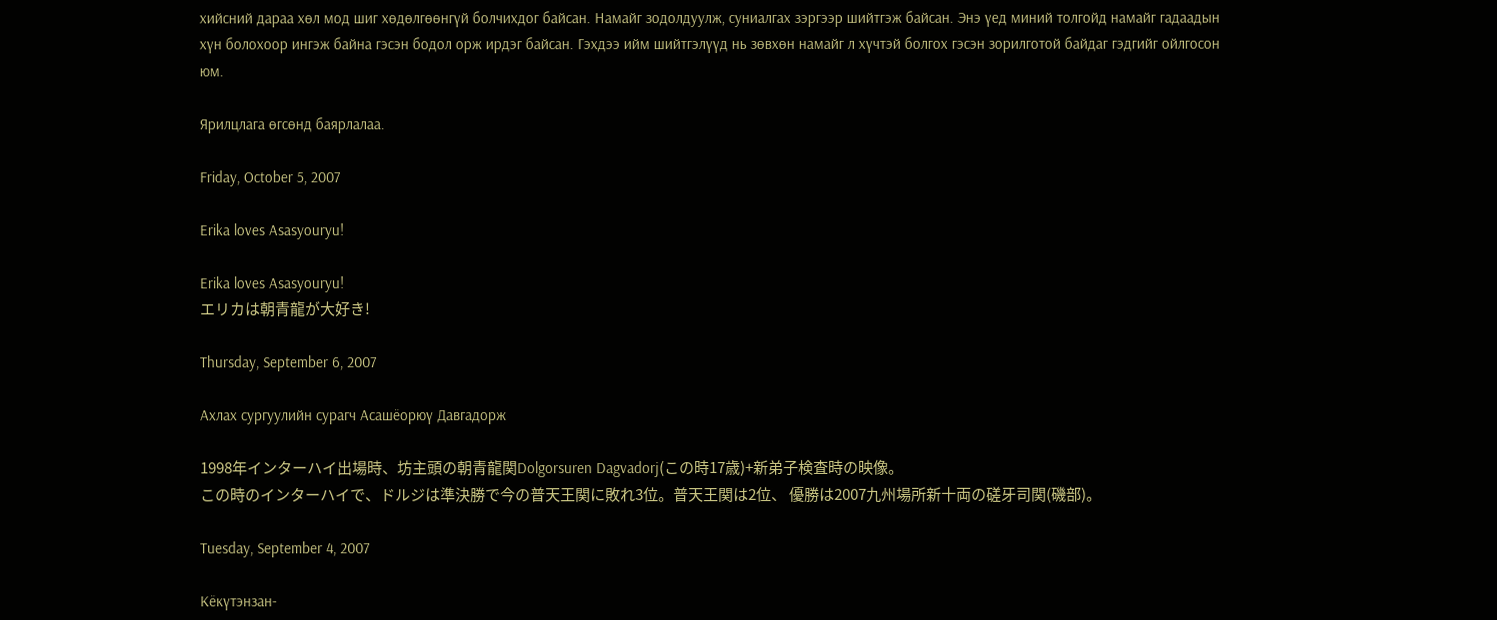хийсний дараа хөл мод шиг хөдөлгөөнгүй болчихдог байсан. Намайг зодолдуулж, суниалгах зэргээр шийтгэж байсан. Энэ үед миний толгойд намайг гадаадын хүн болохоор ингэж байна гэсэн бодол орж ирдэг байсан. Гэхдээ ийм шийтгэлүүд нь зөвхөн намайг л хүчтэй болгох гэсэн зорилготой байдаг гэдгийг ойлгосон юм.

Ярилцлага өгсөнд баярлалаа.

Friday, October 5, 2007

Erika loves Asasyouryu!

Erika loves Asasyouryu!
エリカは朝青龍が大好き!

Thursday, September 6, 2007

Ахлах сургуулийн сурагч Асашёорюү Давгадорж

1998年インターハイ出場時、坊主頭の朝青龍関Dolgorsuren Dagvadorj(この時17歳)+新弟子検査時の映像。
この時のインターハイで、ドルジは準決勝で今の普天王関に敗れ3位。普天王関は2位、 優勝は2007九州場所新十両の磋牙司関(磯部)。

Tuesday, September 4, 2007

Кёкүтэнзан-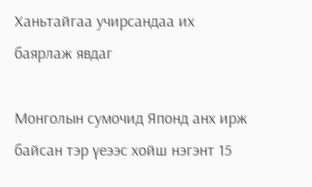Ханьтайгаа учирсандаа их баярлаж явдаг

Монголын сумочид Японд анх ирж байсан тэр үеээс хойш нэгэнт 15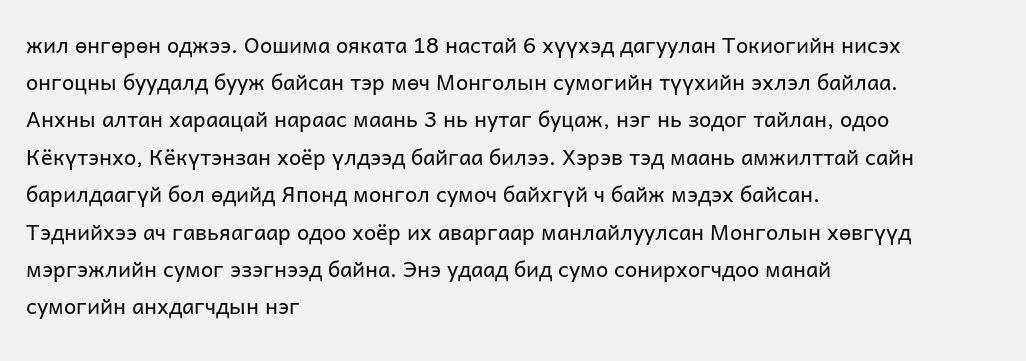жил өнгөрөн оджээ. Оошима ояката 18 настай 6 хүүхэд дагуулан Токиогийн нисэх онгоцны буудалд бууж байсан тэр мөч Монголын сумогийн түүхийн эхлэл байлаа. Анхны алтан хараацай нараас маань 3 нь нутаг буцаж, нэг нь зодог тайлан, одоо Кёкүтэнхо, Кёкүтэнзан хоёр үлдээд байгаа билээ. Хэрэв тэд маань амжилттай сайн барилдаагүй бол өдийд Японд монгол сумоч байхгүй ч байж мэдэх байсан. Тэднийхээ ач гавьяагаар одоо хоёр их аваргаар манлайлуулсан Монголын хөвгүүд мэргэжлийн сумог эзэгнээд байна. Энэ удаад бид сумо сонирхогчдоо манай сумогийн анхдагчдын нэг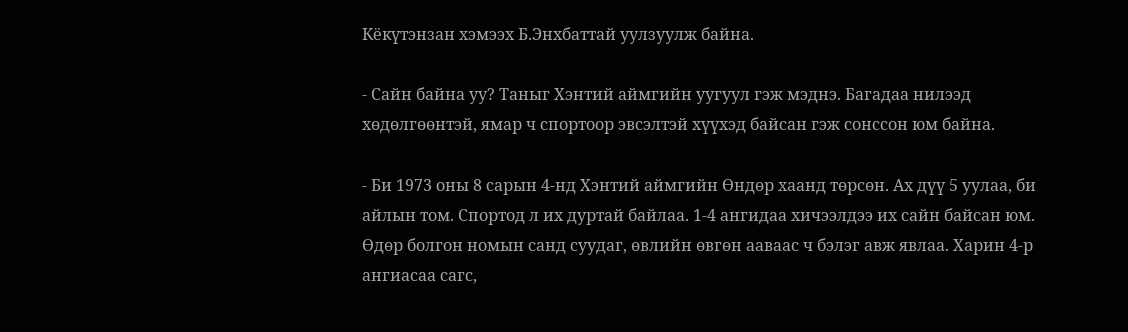Кёкүтэнзан хэмээх Б.Энхбаттай уулзуулж байна.

- Сайн байна уу? Таныг Хэнтий аймгийн уугуул гэж мэднэ. Багадаа нилээд хөдөлгөөнтэй, ямар ч спортоор эвсэлтэй хүүхэд байсан гэж сонссон юм байна.

- Би 1973 оны 8 сарын 4-нд Хэнтий аймгийн Өндөр хаанд төрсөн. Ах дүү 5 уулаа, би айлын том. Спортод л их дуртай байлаа. 1-4 ангидаа хичээлдээ их сайн байсан юм. Өдөр болгон номын санд суудаг, өвлийн өвгөн ааваас ч бэлэг авж явлаа. Харин 4-р ангиасаа сагс,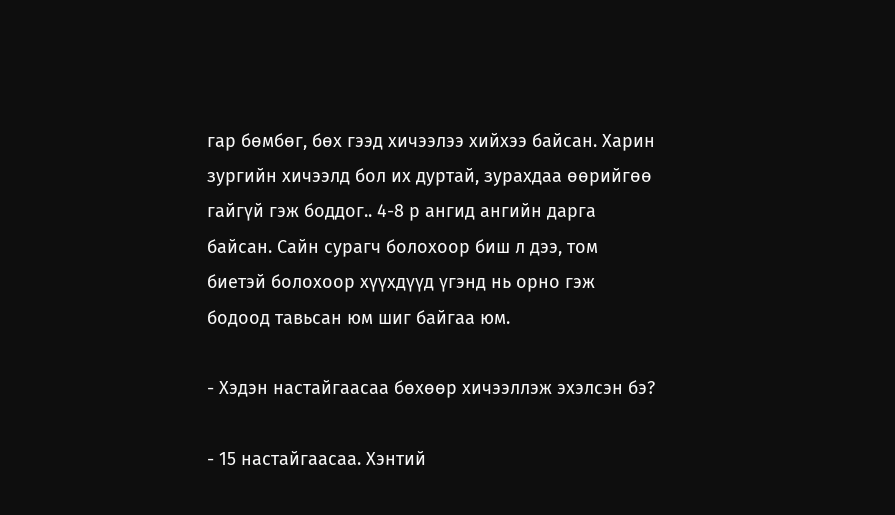гар бөмбөг, бөх гээд хичээлээ хийхээ байсан. Харин зургийн хичээлд бол их дуртай, зурахдаа өөрийгөө гайгүй гэж боддог.. 4-8 р ангид ангийн дарга байсан. Сайн сурагч болохоор биш л дээ, том биетэй болохоор хүүхдүүд үгэнд нь орно гэж бодоод тавьсан юм шиг байгаа юм.

- Хэдэн настайгаасаа бөхөөр хичээллэж эхэлсэн бэ?

- 15 настайгаасаа. Хэнтий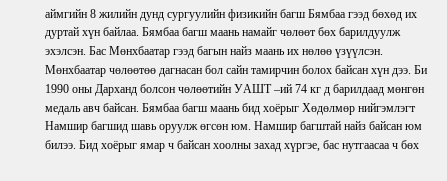аймгийн 8 жилийн дунд сургуулийн физикийн багш Бямбаа гээд бөхөд их дуртай хүн байлаа. Бямбаа багш маань намайг чөлөөт бөх барилдуулж эхэлсэн. Бас Мөнхбаатар гээд багын найз маань их нөлөө үзүүлсэн. Мөнхбаатар чөлөөтөө дагнасан бол сайн тамирчин болох байсан хүн дээ. Би 1990 оны Дарханд болсон чөлөөтийн УАШТ –ий 74 кг д барилдаад мөнгөн медаль авч байсан. Бямбаа багш маань бид хоёрыг Хөдөлмөр нийгэмлэгт Намшир багшид шавь оруулж өгсөн юм. Намшир багштай найз байсан юм билээ. Бид хоёрыг ямар ч байсан хоолны захад хүргэе, бас нутгаасаа ч бөх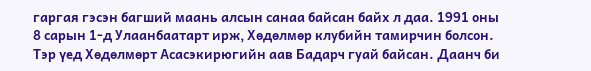гаргая гэсэн багший маань алсын санаа байсан байх л даа. 1991 оны 8 сарын 1-д Улаанбаатарт ирж, Хөдөлмөр клубийн тамирчин болсон. Тэр үед Хөдөлмөрт Асасэкирюгийн аав Бадарч гуай байсан. Даанч би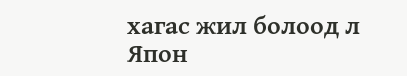хагас жил болоод л Япон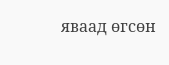яваад өгсөн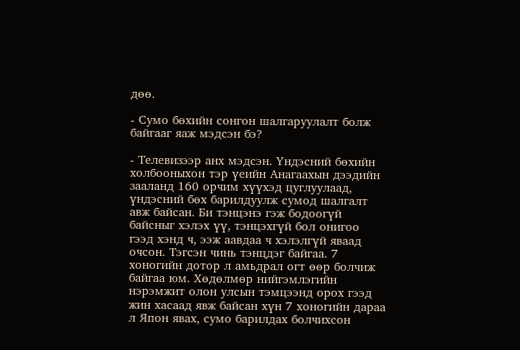дөө.

- Сумо бөхийн сонгон шалгаруулалт болж байгааг яаж мэдсэн бэ?

- Телевизээр анх мэдсэн. Үндэсний бөхийн холбооныхон тэр үеийн Анагаахын дээдийн зааланд 160 орчим хүүхэд цуглуулаад, үндэсний бөх барилдуулж сумод шалгалт авж байсан. Би тэнцэнэ гэж бодоогүй байсныг хэлэх үү, тэнцэхгүй бол онигоо гээд хэнд ч, ээж аавдаа ч хэлэлгүй яваад очсон. Тэгсэн чинь тэнцдэг байгаа. 7 хоногийн дотор л амьдрал огт өөр болчиж байгаа юм. Хөдөлмөр нийгэмлэгийн нэрэмжит олон улсын тэмцээнд орох гээд жин хасаад явж байсан хүн 7 хоногийн дараа л Япон явах, сумо барилдах болчихсон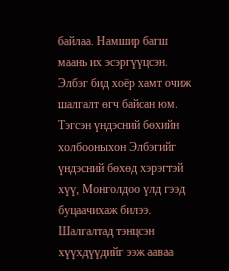байлаа. Намшир багш маань их эсэргүүцсэн. Элбэг бид хоёр хамт очиж шалгалт өгч байсан юм. Тэгсэн үндэсний бөхийн холбооныхон Элбэгийг үндэсний бөхөд хэрэгтэй хүү, Монголдоо үлд гээд буцаачихаж билээ. Шалгалтад тэнцсэн хүүхдүүдийг ээж ааваа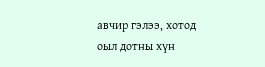авчир гэлээ, хотод оыл дотны хүн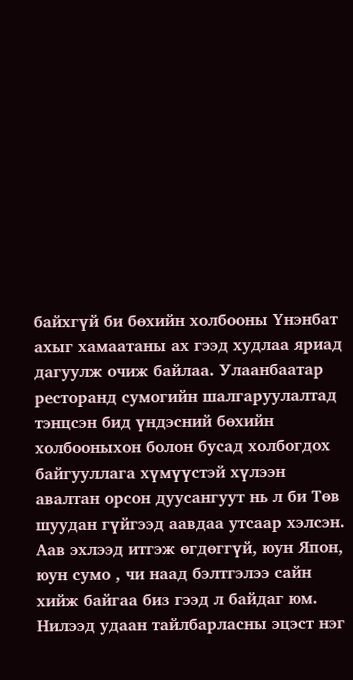байхгүй би бөхийн холбооны Үнэнбат ахыг хамаатаны ах гээд худлаа яриад дагуулж очиж байлаа. Улаанбаатар ресторанд сумогийн шалгаруулалтад тэнцсэн бид үндэсний бөхийн холбооныхон болон бусад холбогдох байгууллага хүмүүстэй хүлээн авалтан орсон дуусангуут нь л би Төв шуудан гүйгээд аавдаа утсаар хэлсэн. Аав эхлээд итгэж өгдөггүй, юун Япон, юун сумо , чи наад бэлтгэлээ сайн хийж байгаа биз гээд л байдаг юм. Нилээд удаан тайлбарласны эцэст нэг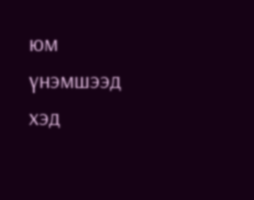юм үнэмшээд хэд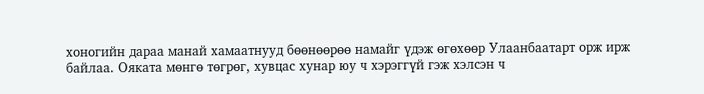хоногийн дараа манай хамаатнууд бөөнөөрөө намайг үдэж өгөхөөр Улаанбаатарт орж ирж байлаа. Ояката мөнгө төгрөг, хувцас хунар юу ч хэрэггүй гэж хэлсэн ч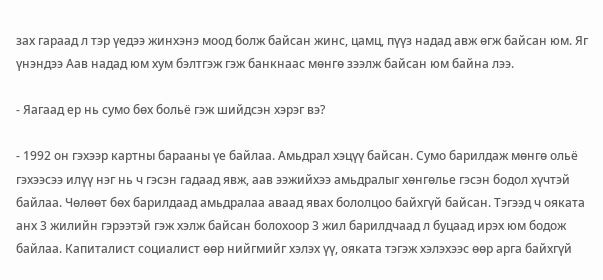зах гараад л тэр үедээ жинхэнэ моод болж байсан жинс, цамц, пүүз надад авж өгж байсан юм. Яг үнэндээ Аав надад юм хум бэлтгэж гэж банкнаас мөнгө зээлж байсан юм байна лээ.

- Яагаад ер нь сумо бөх больё гэж шийдсэн хэрэг вэ?

- 1992 он гэхээр картны барааны үе байлаа. Амьдрал хэцүү байсан. Сумо барилдаж мөнгө ольё гэхээсээ илүү нэг нь ч гэсэн гадаад явж, аав ээжийхээ амьдралыг хөнгөлье гэсэн бодол хүчтэй байлаа. Чөлөөт бөх барилдаад амьдралаа аваад явах бололцоо байхгүй байсан. Тэгээд ч ояката анх 3 жилийн гэрээтэй гэж хэлж байсан болохоор 3 жил барилдчаад л буцаад ирэх юм бодож байлаа. Капиталист социалист өөр нийгмийг хэлэх үү, ояката тэгэж хэлэхээс өөр арга байхгүй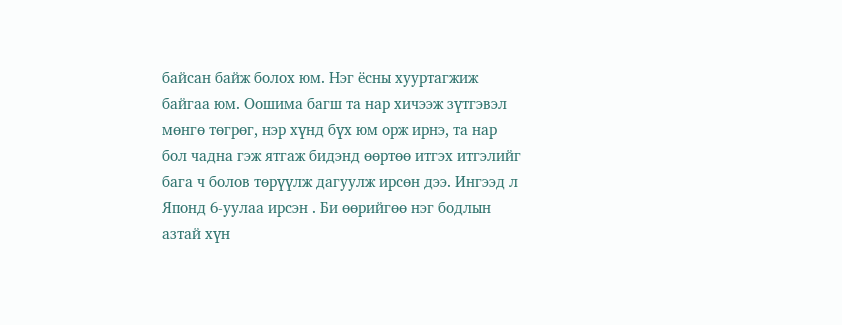байсан байж болох юм. Нэг ёсны хууртагжиж байгаа юм. Оошима багш та нар хичээж зүтгэвэл мөнгө төгрөг, нэр хүнд бүх юм орж ирнэ, та нар бол чадна гэж ятгаж бидэнд өөртөө итгэх итгэлийг бага ч болов төрүүлж дагуулж ирсөн дээ. Ингээд л Японд 6-уулаа ирсэн . Би өөрийгөө нэг бодлын азтай хүн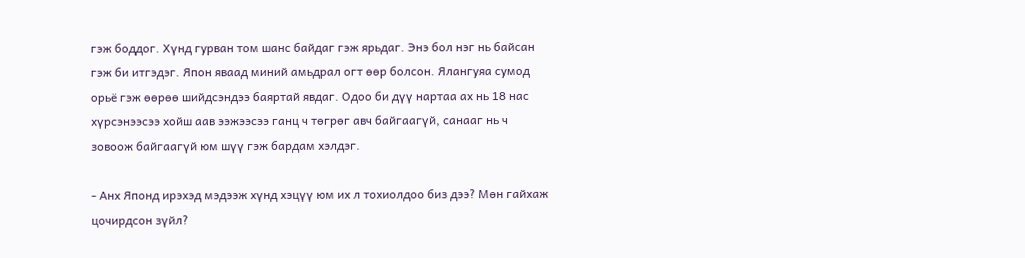гэж боддог. Хүнд гурван том шанс байдаг гэж ярьдаг. Энэ бол нэг нь байсан гэж би итгэдэг. Япон яваад миний амьдрал огт өөр болсон. Ялангуяа сумод орьё гэж өөрөө шийдсэндээ баяртай явдаг. Одоо би дүү нартаа ах нь 18 нас хүрсэнээсээ хойш аав ээжээсээ ганц ч төгрөг авч байгаагүй, санааг нь ч зовоож байгаагүй юм шүү гэж бардам хэлдэг.

- Анх Японд ирэхэд мэдээж хүнд хэцүү юм их л тохиолдоо биз дээ? Мөн гайхаж цочирдсон зүйл?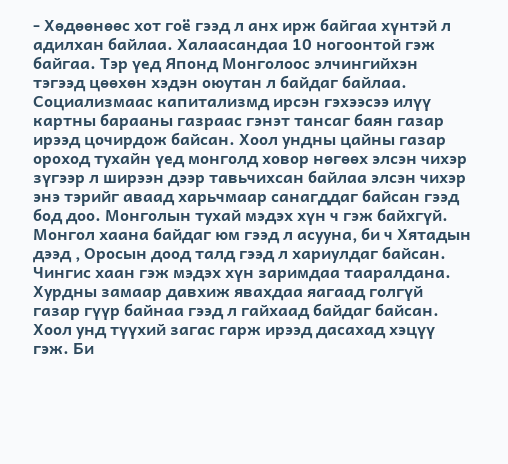- Хөдөөнөөс хот гоё гээд л анх ирж байгаа хүнтэй л адилхан байлаа. Халаасандаа 10 ногоонтой гэж байгаа. Тэр үед Японд Монголоос элчингийхэн тэгээд цөөхөн хэдэн оюутан л байдаг байлаа. Социализмаас капитализмд ирсэн гэхээсээ илүү картны барааны газраас гэнэт тансаг баян газар ирээд цочирдож байсан. Хоол ундны цайны газар ороход тухайн үед монголд ховор нөгөөх элсэн чихэр зүгээр л ширээн дээр тавьчихсан байлаа элсэн чихэр энэ тэрийг аваад харьчмаар санагддаг байсан гээд бод доо. Монголын тухай мэдэх хүн ч гэж байхгүй. Монгол хаана байдаг юм гээд л асууна, би ч Хятадын дээд , Оросын доод талд гээд л хариулдаг байсан. Чингис хаан гэж мэдэх хүн заримдаа тааралдана. Хурдны замаар давхиж явахдаа яагаад голгүй газар гүүр байнаа гээд л гайхаад байдаг байсан. Хоол унд түүхий загас гарж ирээд дасахад хэцүү гэж. Би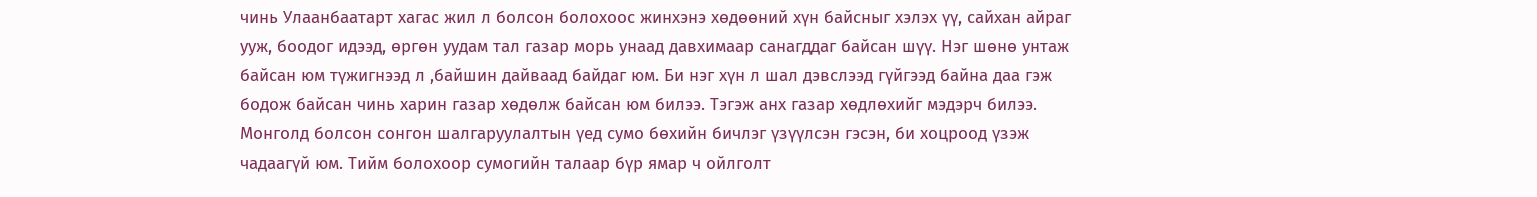чинь Улаанбаатарт хагас жил л болсон болохоос жинхэнэ хөдөөний хүн байсныг хэлэх үү, сайхан айраг ууж, боодог идээд, өргөн уудам тал газар морь унаад давхимаар санагддаг байсан шүү. Нэг шөнө унтаж байсан юм түжигнээд л ,байшин дайваад байдаг юм. Би нэг хүн л шал дэвслээд гүйгээд байна даа гэж бодож байсан чинь харин газар хөдөлж байсан юм билээ. Тэгэж анх газар хөдлөхийг мэдэрч билээ. Монголд болсон сонгон шалгаруулалтын үед сумо бөхийн бичлэг үзүүлсэн гэсэн, би хоцроод үзэж чадаагүй юм. Тийм болохоор сумогийн талаар бүр ямар ч ойлголт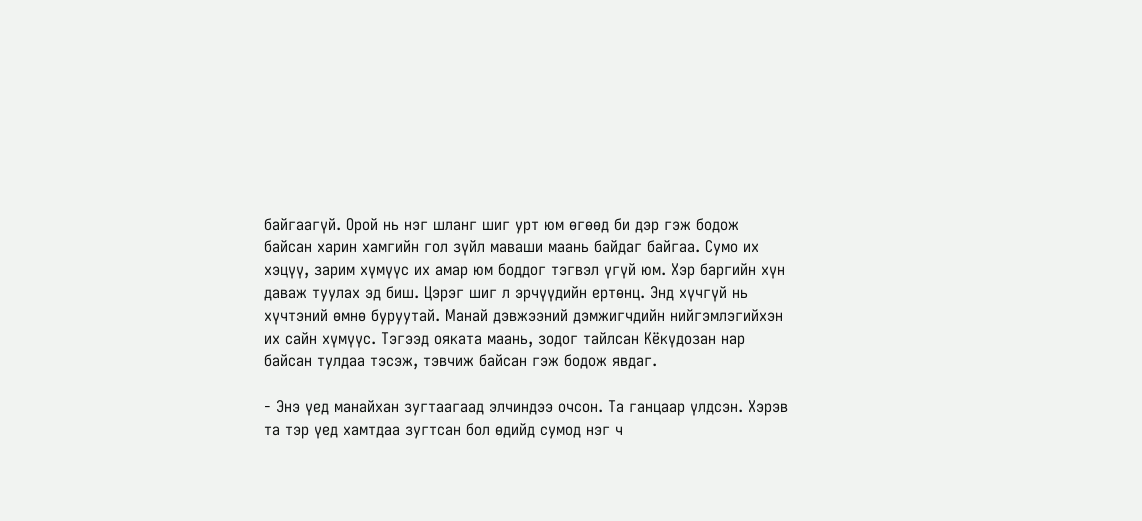байгаагүй. Орой нь нэг шланг шиг урт юм өгөөд би дэр гэж бодож байсан харин хамгийн гол зүйл маваши маань байдаг байгаа. Сумо их хэцүү, зарим хүмүүс их амар юм боддог тэгвэл үгүй юм. Хэр баргийн хүн даваж туулах эд биш. Цэрэг шиг л эрчүүдийн ертөнц. Энд хүчгүй нь хүчтэний өмнө буруутай. Манай дэвжээний дэмжигчдийн нийгэмлэгийхэн их сайн хүмүүс. Тэгээд ояката маань, зодог тайлсан Кёкүдозан нар байсан тулдаа тэсэж, тэвчиж байсан гэж бодож явдаг.

- Энэ үед манайхан зугтаагаад элчиндээ очсон. Та ганцаар үлдсэн. Хэрэв та тэр үед хамтдаа зугтсан бол өдийд сумод нэг ч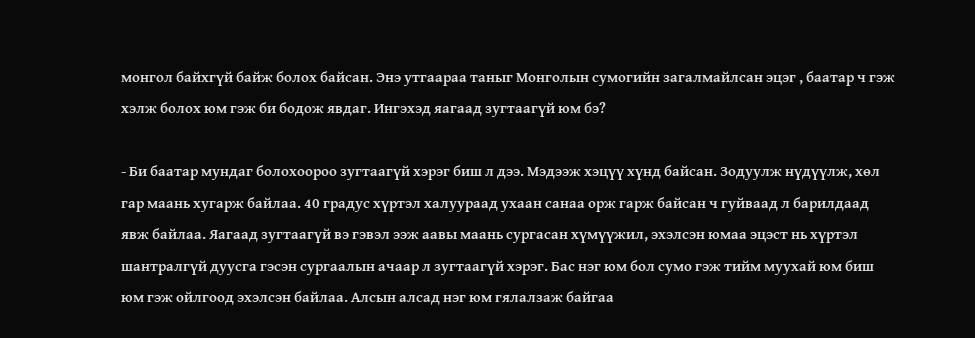монгол байхгүй байж болох байсан. Энэ утгаараа таныг Монголын сумогийн загалмайлсан эцэг , баатар ч гэж хэлж болох юм гэж би бодож явдаг. Ингэхэд яагаад зугтаагүй юм бэ?

- Би баатар мундаг болохоороо зугтаагүй хэрэг биш л дээ. Мэдээж хэцүү хүнд байсан. Зодуулж нүдүүлж, хөл гар маань хугарж байлаа. 40 градус хүртэл халуураад ухаан санаа орж гарж байсан ч гуйваад л барилдаад явж байлаа. Яагаад зугтаагүй вэ гэвэл ээж аавы маань сургасан хүмүүжил, эхэлсэн юмаа эцэст нь хүртэл шантралгүй дуусга гэсэн сургаалын ачаар л зугтаагүй хэрэг. Бас нэг юм бол сумо гэж тийм муухай юм биш юм гэж ойлгоод эхэлсэн байлаа. Алсын алсад нэг юм гялалзаж байгаа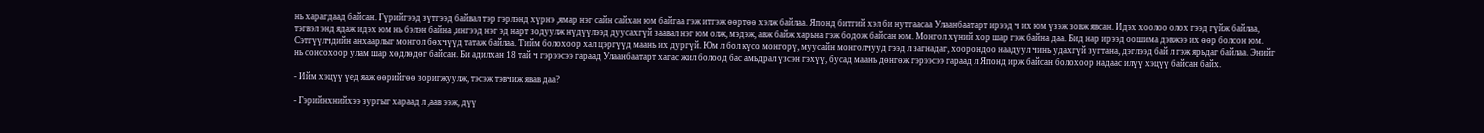нь харагдаад байсан. Гүрийгээд зүтгээд байвал тэр гэрлэнд хүрнэ ,ямар нэг сайн сайхан юм байгаа гэж итгэж өөртөө хэлж байлаа. Японд битгий хэл би нутгаасаа Улаанбаатарт ирээд ч их юм үзэж зовж явсан. Идэх хоолоо олох гээд гүйж байлаа, тэгвэл энд ядаж идэх юм нь бэлэн байна ,ингээд нэг эд нарт зодуулж нүдүүлээд дуусахгүй заавал нэг юм олж, мэдэж, авж байж харьна гэж бодож байсан юм. Монгол хүний хор шар гэж байна даа. Бид нар ирээд оошима дэвжээ их өөр болсон юм. Сэтгүүлчдийн анхаарлыг монгол бөхчүүд татаж байлаа. Тийм болохоор хал цэргүүд маань их дургүй. Юм л бол күсо монгорү, муусайн монголчууд гээд л загнадаг, хоорондоо наадуул чинь удахгүй зугтана, дэглээд бай л гэж ярьдаг байлаа. Энийг нь сонсохоор улам шар хөдлөдөг байсан. Би адилхан 18 тай ч гэрээсээ гараад Улаанбаатарт хагас жил болоод бас амьдрал үзсэн гэхүү, бусад маань дөнгөж гэрээсээ гараад л Японд ирж байсан болохоор надаас илүү хэцүү байсан байх.

- Ийм хэцүү үед яаж өөрийгөө зоригжуулж, тэсэж тэвчиж явав даа?

- Гэрийнхнийхээ зургыг хараад л ,аав ээж, дүү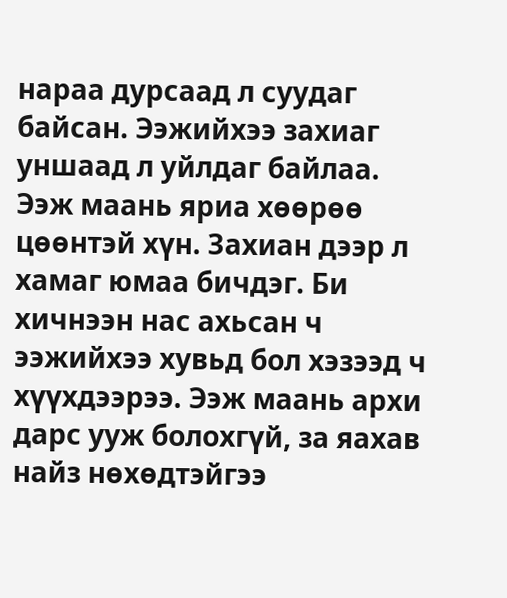нараа дурсаад л суудаг байсан. Ээжийхээ захиаг уншаад л уйлдаг байлаа. Ээж маань яриа хөөрөө цөөнтэй хүн. Захиан дээр л хамаг юмаа бичдэг. Би хичнээн нас ахьсан ч ээжийхээ хувьд бол хэзээд ч хүүхдээрээ. Ээж маань архи дарс ууж болохгүй, за яахав найз нөхөдтэйгээ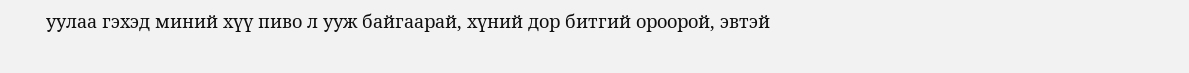уулаа гэхэд миний хүү пиво л ууж байгаарай, хүний дор битгий ороорой, эвтэй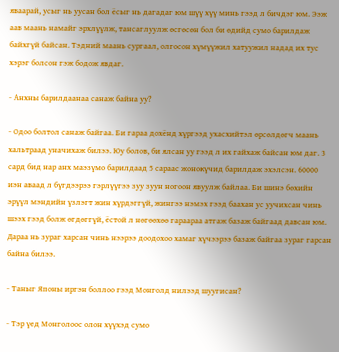яваарай, усыг нь уусан бол ёсыг нь дагадаг юм шүү хүү минь гээд л бичдэг юм. Ээж аав маань намайг эрхлүүлж, тансаглуулж өсгөсөн бол би өдийд сумо барилдаж байхгүй байсан. Тэдний маань сургаал, олгосон хүмүүжил хатуужил надад их тус хэрэг болсон гэж бодож явдаг.

- Анхны барилдаанаа санаж байна уу?

- Одоо болтол санаж байгаа. Би гараа дохёнд хүргээд ухасхийтэл өрсөлдөгч маань хальтраад уначихаж билээ. Юу болов, би ялсан уу гээд л их гайхаж байсан юм даг. 3 сард бид нар анх маэзүмо барилдаад 5 сараас жонокүчид барилдаж эхэлсэн. 60000 иэн аваад л бүгдээрээ гэрлүүгээ зуу зуун ногоон явуулж байлаа. Би шинэ бөхийн эрүүл мэндийн үзлэгт жин хүрдэггүй, жингээ нэмэх гээд баахан ус уучихсан чинь шээх гээд болж өгдөггүй, ёстой л нөгөөхөө гараараа атгаж базаж байгаад давсан юм. Дараа нь зураг харсан чинь нээрээ доодохоо хамаг хүчээрээ базаж байгаа зураг гарсан байна билээ.

- Таныг Японы иргэн боллоо гээд Монголд нилээд шуугисан?

- Тэр үед Монголоос олон хүүхэд сумо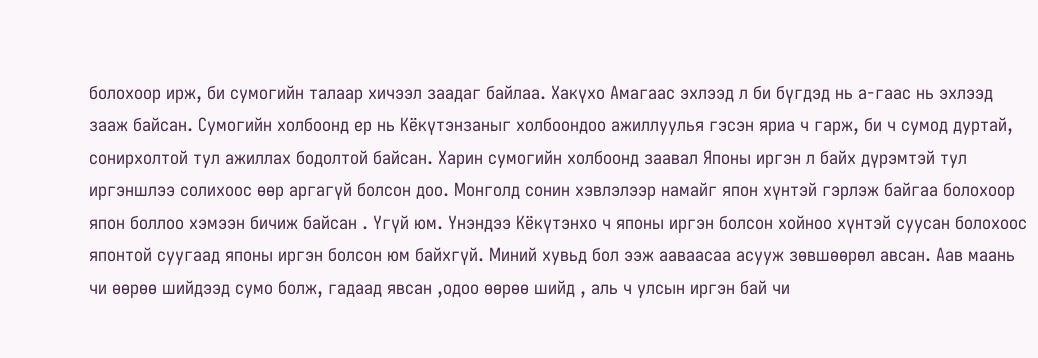болохоор ирж, би сумогийн талаар хичээл заадаг байлаа. Хакүхо Амагаас эхлээд л би бүгдэд нь а-гаас нь эхлээд зааж байсан. Сумогийн холбоонд ер нь Кёкүтэнзаныг холбоондоо ажиллуулья гэсэн яриа ч гарж, би ч сумод дуртай, сонирхолтой тул ажиллах бодолтой байсан. Харин сумогийн холбоонд заавал Японы иргэн л байх дүрэмтэй тул иргэншлээ солихоос өөр аргагүй болсон доо. Монголд сонин хэвлэлээр намайг япон хүнтэй гэрлэж байгаа болохоор япон боллоо хэмээн бичиж байсан . Үгүй юм. Үнэндээ Кёкүтэнхо ч японы иргэн болсон хойноо хүнтэй суусан болохоос японтой суугаад японы иргэн болсон юм байхгүй. Миний хувьд бол ээж ааваасаа асууж зөвшөөрөл авсан. Аав маань чи өөрөө шийдээд сумо болж, гадаад явсан ,одоо өөрөө шийд , аль ч улсын иргэн бай чи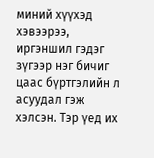миний хүүхэд хэвээрээ, иргэншил гэдэг зүгээр нэг бичиг цаас бүртгэлийн л асуудал гэж хэлсэн. Тэр үед их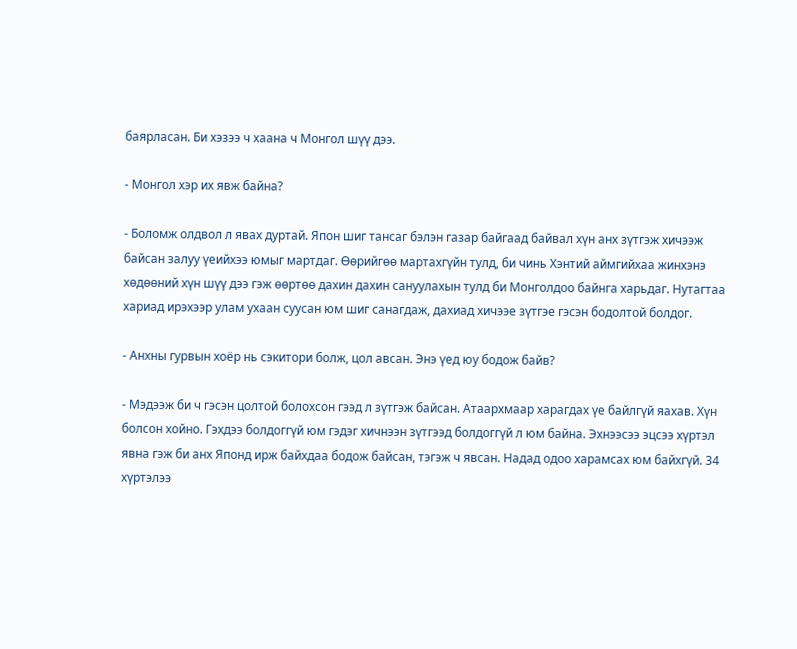баярласан. Би хэзээ ч хаана ч Монгол шүү дээ.

- Монгол хэр их явж байна?

- Боломж олдвол л явах дуртай. Япон шиг тансаг бэлэн газар байгаад байвал хүн анх зүтгэж хичээж байсан залуу үеийхээ юмыг мартдаг. Өөрийгөө мартахгүйн тулд, би чинь Хэнтий аймгийхаа жинхэнэ хөдөөний хүн шүү дээ гэж өөртөө дахин дахин сануулахын тулд би Монголдоо байнга харьдаг. Нутагтаа хариад ирэхээр улам ухаан суусан юм шиг санагдаж, дахиад хичээе зүтгэе гэсэн бодолтой болдог.

- Анхны гурвын хоёр нь сэкитори болж, цол авсан. Энэ үед юу бодож байв?

- Мэдээж би ч гэсэн цолтой болохсон гээд л зүтгэж байсан. Атаархмаар харагдах үе байлгүй яахав. Хүн болсон хойно. Гэхдээ болдоггүй юм гэдэг хичнээн зүтгээд болдоггүй л юм байна. Эхнээсээ эцсээ хүртэл явна гэж би анх Японд ирж байхдаа бодож байсан, тэгэж ч явсан. Надад одоо харамсах юм байхгүй. 34 хүртэлээ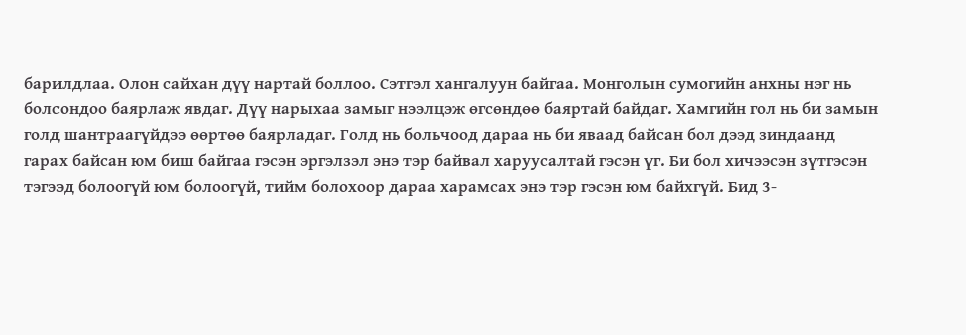барилдлаа. Олон сайхан дүү нартай боллоо. Сэтгэл хангалуун байгаа. Монголын сумогийн анхны нэг нь болсондоо баярлаж явдаг. Дүү нарыхаа замыг нээлцэж өгсөндөө баяртай байдаг. Хамгийн гол нь би замын голд шантраагүйдээ өөртөө баярладаг. Голд нь больчоод дараа нь би яваад байсан бол дээд зиндаанд гарах байсан юм биш байгаа гэсэн эргэлзэл энэ тэр байвал харуусалтай гэсэн үг. Би бол хичээсэн зүтгэсэн тэгээд болоогүй юм болоогүй, тийм болохоор дараа харамсах энэ тэр гэсэн юм байхгүй. Бид 3-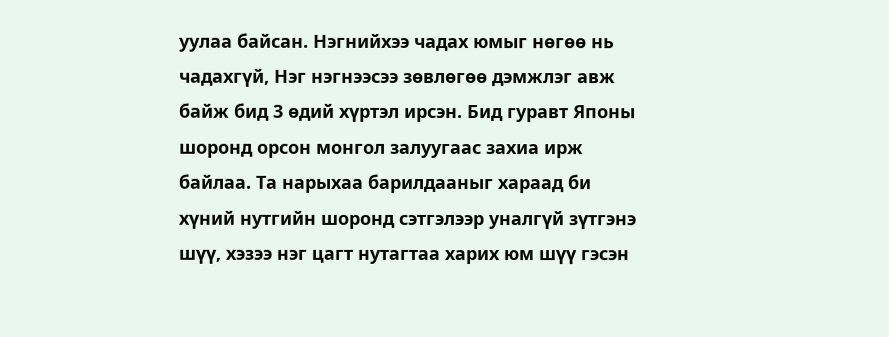уулаа байсан. Нэгнийхээ чадах юмыг нөгөө нь чадахгүй, Нэг нэгнээсээ зөвлөгөө дэмжлэг авж байж бид 3 өдий хүртэл ирсэн. Бид гуравт Японы шоронд орсон монгол залуугаас захиа ирж байлаа. Та нарыхаа барилдааныг хараад би хүний нутгийн шоронд сэтгэлээр уналгүй зүтгэнэ шүү, хэзээ нэг цагт нутагтаа харих юм шүү гэсэн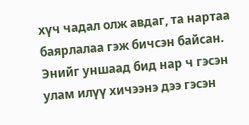хүч чадал олж авдаг, та нартаа баярлалаа гэж бичсэн байсан. Энийг уншаад бид нар ч гэсэн улам илүү хичээнэ дээ гэсэн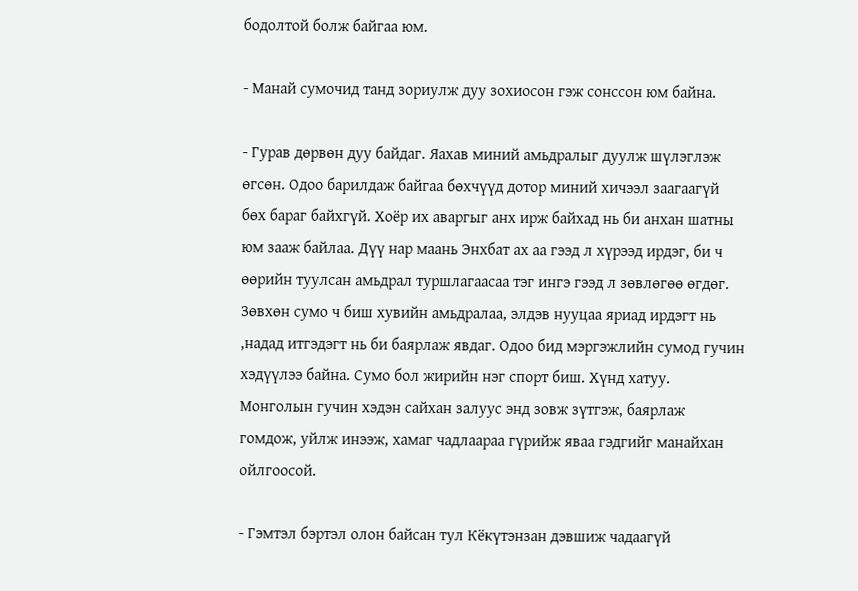бодолтой болж байгаа юм.

- Манай сумочид танд зориулж дуу зохиосон гэж сонссон юм байна.

- Гурав дөрвөн дуу байдаг. Яахав миний амьдралыг дуулж шүлэглэж өгсөн. Одоо барилдаж байгаа бөхчүүд дотор миний хичээл заагаагүй бөх бараг байхгүй. Хоёр их аваргыг анх ирж байхад нь би анхан шатны юм зааж байлаа. Дүү нар маань Энхбат ах аа гээд л хүрээд ирдэг, би ч өөрийн туулсан амьдрал туршлагаасаа тэг ингэ гээд л зөвлөгөө өгдөг. Зөвхөн сумо ч биш хувийн амьдралаа, элдэв нууцаа яриад ирдэгт нь ,надад итгэдэгт нь би баярлаж явдаг. Одоо бид мэргэжлийн сумод гучин хэдүүлээ байна. Сумо бол жирийн нэг спорт биш. Хүнд хатуу. Монголын гучин хэдэн сайхан залуус энд зовж зүтгэж, баярлаж гомдож, уйлж инээж, хамаг чадлаараа гүрийж яваа гэдгийг манайхан ойлгоосой.

- Гэмтэл бэртэл олон байсан тул Кёкүтэнзан дэвшиж чадаагүй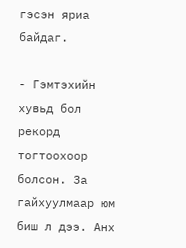гэсэн яриа байдаг.

- Гэмтэхийн хувьд бол рекорд тогтоохоор болсон. За гайхуулмаар юм биш л дээ. Анх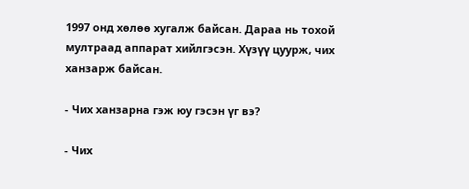1997 онд хөлөө хугалж байсан. Дараа нь тохой мултраад аппарат хийлгэсэн. Хүзүү цуурж, чих ханзарж байсан.

- Чих ханзарна гэж юу гэсэн үг вэ?

- Чих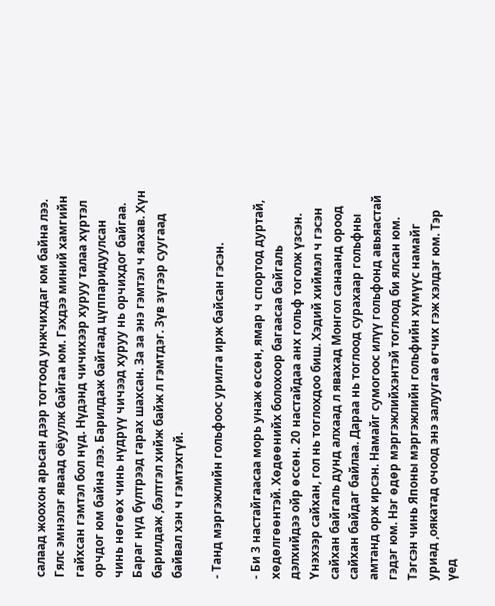салаад жоохон арьсан дээр тогтоод унжчихдаг юм байна лээ. Гялс эмнэлэг яваад оёуулж байгаа юм. Гэхдээ миний хамгийн гайхсан гэмтэл бол нүд. Нүдэнд чичихээр хуруу талаа хүртэл орчдог юм байна лээ. Барилдаж байгаад цүппаридуулсан чинь нөгөөх чинь нүдрүү чичээд хуруу нь орчихдог байгаа. Бараг нүд бүлтрээд гарах шахсан. За за энэ гэмтэл ч яахав. Хүн барилдаж ,бэлтгэл хийж байж л гэмтдэг. Зүв зүгээр суугаад байвал хэн ч гэмтэхгүй.

- Танд мэргэжлийн гольфоос урилга ирж байсан гэсэн.

- Би 3 настайгаасаа морь унаж өссөн, ямар ч спортод дуртай, хөдөлгөөнтэй. Хөдөөнийх болохоор багаасаа байгаль дэлхийдээ ойр өссөн. 20 настайдаа анх гольф тоголж үзсэн. Үнэхээр сайхан, гол нь тоглохдоо биш. Хэдий хиймэл ч гэсэн сайхан байгаль дунд алхаад л явахад Монгол санаанд ороод сайхан байдаг байлаа. Дараа нь тоглоод сурахаар гольфны амтанд орж ирсэн. Намайг сумогоос илүү гольфонд авьяастай гэдэг юм. Нэг өдөр мэргэжлийхэнтэй тоглоод би ялсан юм. Тэгсэн чинь Японы мэргэжлийн гольфийн хүмүүс намайг уриад ,оякатад очоод энэ залуугаа өгчих гэж хэлдэг юм. Тэр үед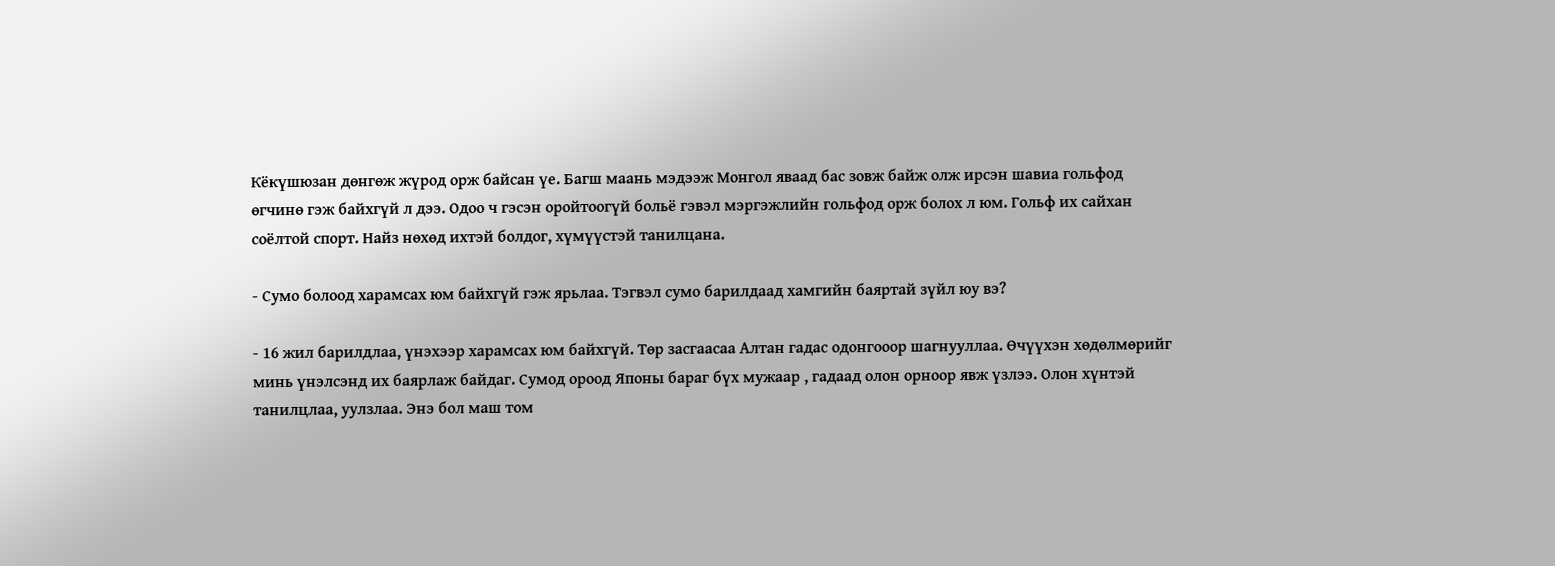Кёкүшюзан дөнгөж жүрод орж байсан үе. Багш маань мэдээж Монгол яваад бас зовж байж олж ирсэн шавиа гольфод өгчинө гэж байхгүй л дээ. Одоо ч гэсэн оройтоогүй больё гэвэл мэргэжлийн гольфод орж болох л юм. Гольф их сайхан соёлтой спорт. Найз нөхөд ихтэй болдог, хүмүүстэй танилцана.

- Сумо болоод харамсах юм байхгүй гэж ярьлаа. Тэгвэл сумо барилдаад хамгийн баяртай зүйл юу вэ?

- 16 жил барилдлаа, үнэхээр харамсах юм байхгүй. Төр засгаасаа Алтан гадас одонгооор шагнууллаа. Өчүүхэн хөдөлмөрийг минь үнэлсэнд их баярлаж байдаг. Сумод ороод Японы бараг бүх мужаар , гадаад олон орноор явж үзлээ. Олон хүнтэй танилцлаа, уулзлаа. Энэ бол маш том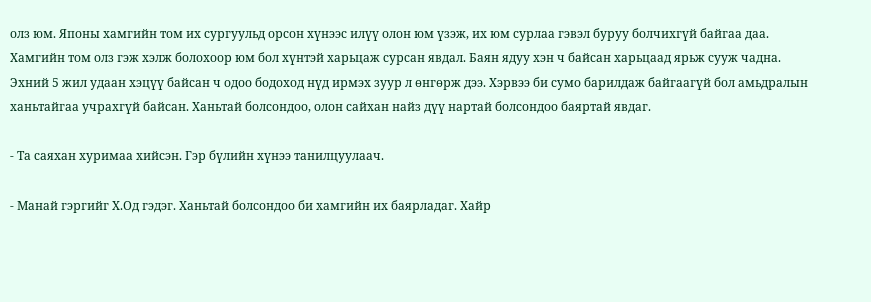олз юм. Японы хамгийн том их сургуульд орсон хүнээс илүү олон юм үзэж, их юм сурлаа гэвэл буруу болчихгүй байгаа даа. Хамгийн том олз гэж хэлж болохоор юм бол хүнтэй харьцаж сурсан явдал. Баян ядуу хэн ч байсан харьцаад ярьж сууж чадна. Эхний 5 жил удаан хэцүү байсан ч одоо бодоход нүд ирмэх зуур л өнгөрж дээ. Хэрвээ би сумо барилдаж байгаагүй бол амьдралын ханьтайгаа учрахгүй байсан. Ханьтай болсондоо, олон сайхан найз дүү нартай болсондоо баяртай явдаг.

- Та саяхан хуримаа хийсэн. Гэр бүлийн хүнээ танилцуулаач.

- Манай гэргийг Х.Од гэдэг. Ханьтай болсондоо би хамгийн их баярладаг. Хайр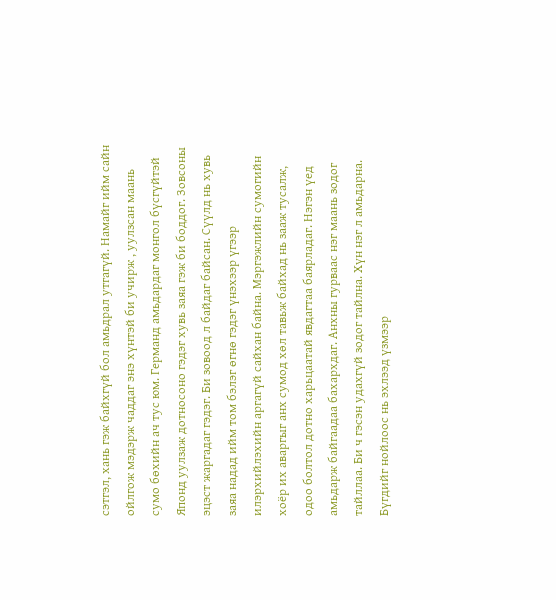сэтгэл, хань гэж байхгүй бол амьдрал утгагүй. Намайг ийм сайн ойлгож мэдэрж чаддаг энэ хүнтэй би учирж , уулзсан маань сумо бөхийн ач тус юм. Германд амьдардаг монгол бүсгүйтэй Японд уулзаж дотносоно гэдэг хувь заяа гэж би боддог. Зовсоны эцэст жаргадаг гэдэг. Би зовоод л байдаг байсан. Сүүлд нь хувь заяа надад ийм том бэлэг өгнө гэдэг үнэхээр үгээр илэрхийлэхийн аргагүй сайхан байна. Мэргэжлийн сумогийн хоёр их аваргыг анх сумод хөл тавьж байхад нь зааж тусалж, одоо болтол дотно харьцаатай явдагтаа баярладаг. Нэгэн үед амьдарж байгаадаа бахархдаг. Анхны гурваас нэг маань зодог тайллаа. Би ч гэсэн удахгүй зодог тайлна. Хүн нэг л амьдарна. Бүгдийг нойлоос нь эхлээд үзмээр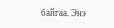байгаа. Энэ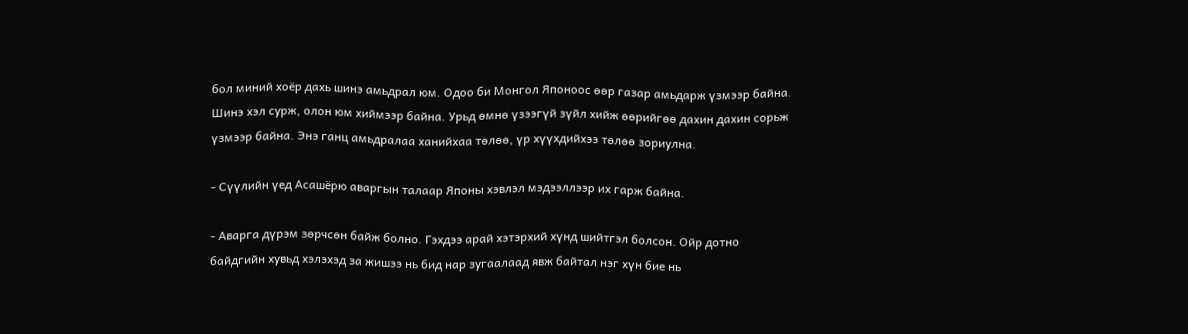бол миний хоёр дахь шинэ амьдрал юм. Одоо би Монгол Японоос өөр газар амьдарж үзмээр байна. Шинэ хэл сурж, олон юм хиймээр байна. Урьд өмнө үзээгүй зүйл хийж өөрийгөө дахин дахин сорьж үзмээр байна. Энэ ганц амьдралаа ханийхаа төлөө, үр хүүхдийхээ төлөө зориулна.

- Сүүлийн үед Асашёрю аваргын талаар Японы хэвлэл мэдээллээр их гарж байна.

- Аварга дүрэм зөрчсөн байж болно. Гэхдээ арай хэтэрхий хүнд шийтгэл болсон. Ойр дотно байдгийн хувьд хэлэхэд за жишээ нь бид нар зугаалаад явж байтал нэг хүн бие нь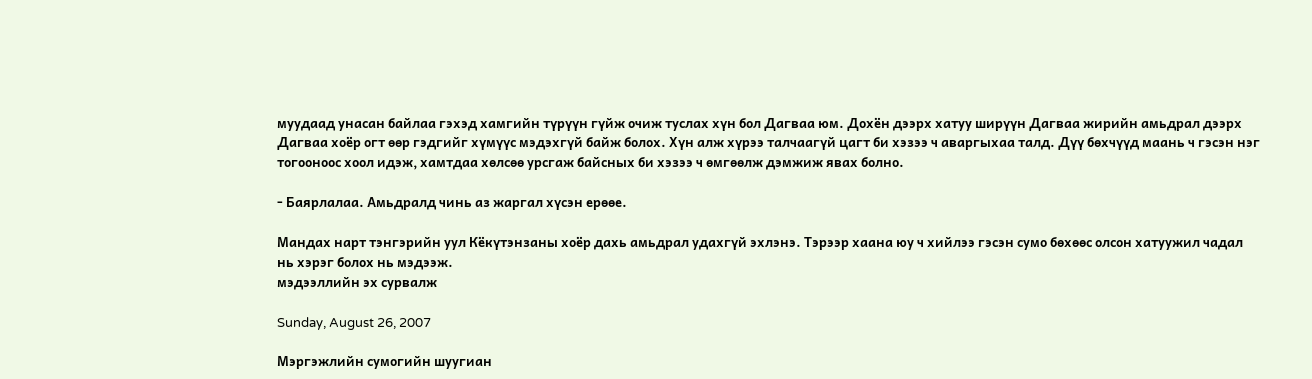муудаад унасан байлаа гэхэд хамгийн түрүүн гүйж очиж туслах хүн бол Дагваа юм. Дохён дээрх хатуу ширүүн Дагваа жирийн амьдрал дээрх Дагваа хоёр огт өөр гэдгийг хүмүүс мэдэхгүй байж болох. Хүн алж хүрээ талчаагүй цагт би хэзээ ч аваргыхаа талд. Дүү бөхчүүд маань ч гэсэн нэг тогооноос хоол идэж, хамтдаа хөлсөө урсгаж байсных би хэзээ ч өмгөөлж дэмжиж явах болно.

- Баярлалаа. Амьдралд чинь аз жаргал хүсэн ерөөе.

Мандах нарт тэнгэрийн уул Кёкүтэнзаны хоёр дахь амьдрал удахгүй эхлэнэ. Тэрээр хаана юу ч хийлээ гэсэн сумо бөхөөс олсон хатуужил чадал нь хэрэг болох нь мэдээж.
мэдээллийн эх сурвалж

Sunday, August 26, 2007

Мэргэжлийн сумогийн шуугиан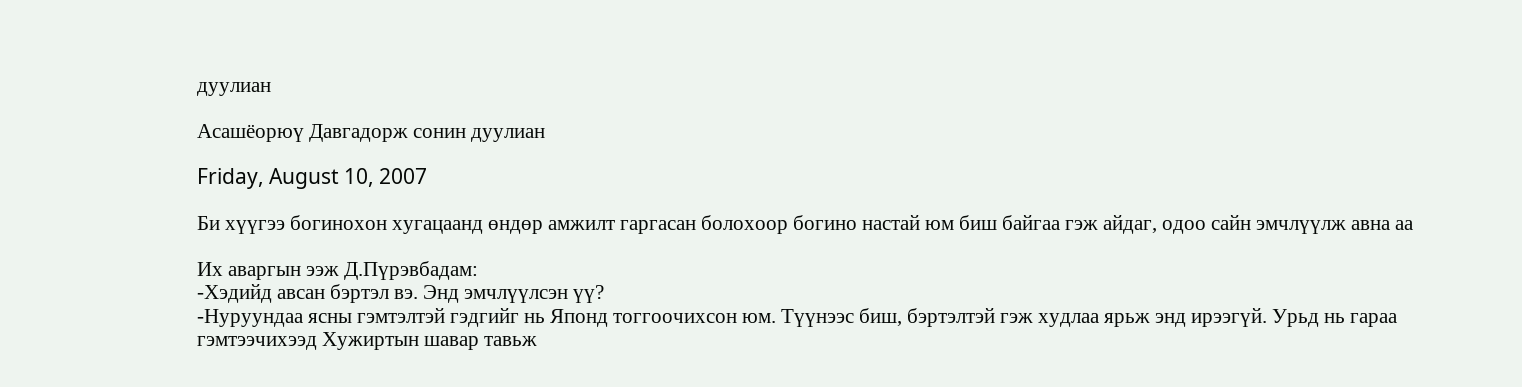дуулиан

Асашёорюү Давгадорж сонин дуулиан

Friday, August 10, 2007

Би хүүгээ богинохон хугацаанд өндөр амжилт гаргасан болохоор богино настай юм биш байгаа гэж айдаг, одоо сайн эмчлүүлж авна аа

Их аваргын ээж Д.Пүрэвбадам:
-Хэдийд авсан бэртэл вэ. Энд эмчлүүлсэн үү?
-Нуруундаа ясны гэмтэлтэй гэдгийг нь Японд тоггоочихсон юм. Түүнээс биш, бэртэлтэй гэж худлаа ярьж энд ирээгүй. Урьд нь гараа гэмтээчихээд Хужиртын шавар тавьж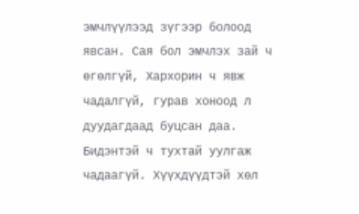эмчлүүлээд зүгээр болоод явсан. Сая бол эмчлэх зай ч өгөлгүй, Хархорин ч явж чадалгүй, гурав хоноод л дуудагдаад буцсан даа. Бидэнтэй ч тухтай уулгаж чадаагүй. Хүүхдүүдтэй хөл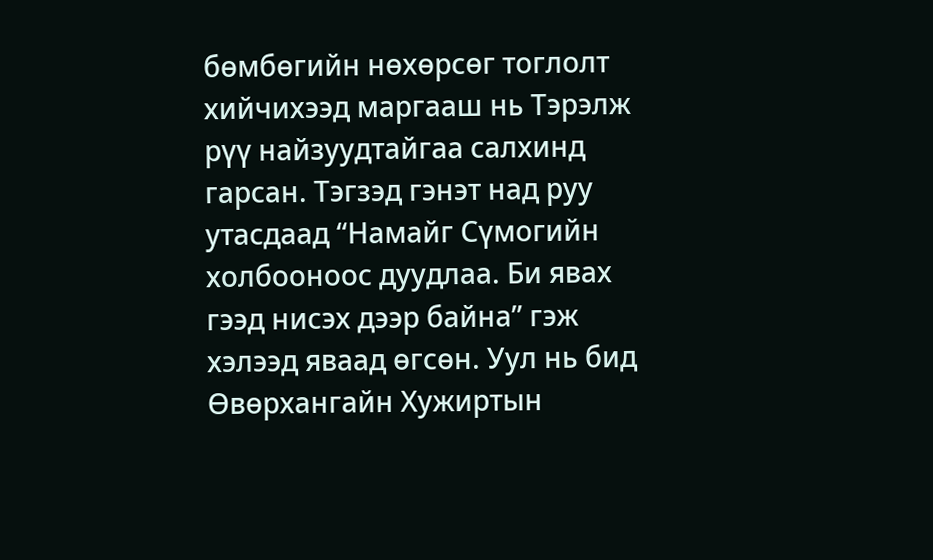бөмбөгийн нөхөрсөг тоглолт хийчихээд маргааш нь Тэрэлж рүү найзуудтайгаа салхинд гарсан. Тэгзэд гэнэт над руу утасдаад “Намайг Сүмогийн холбооноос дуудлаа. Би явах гээд нисэх дээр байна” гэж хэлээд яваад өгсөн. Уул нь бид Өвөрхангайн Хужиртын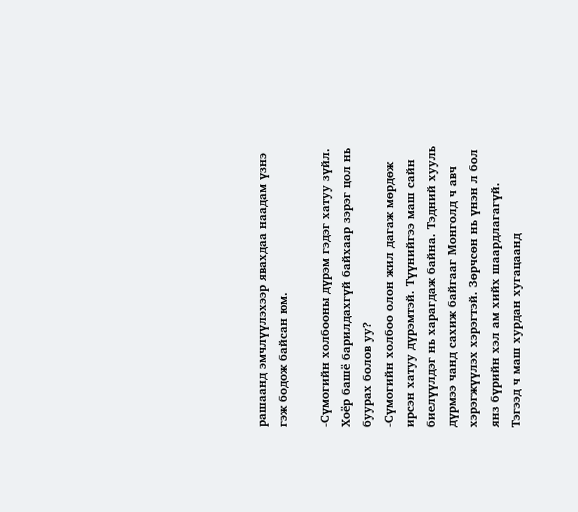рашаанд эмчлүүлэхээр явахдаа наадам үзнэ гэж бодож байсан юм.

-Сүмогийн холбооны дүрэм гэдэг хатуу зүйл. Хоёр башё барилдахгүй байхаар зэрэг цол нь буурах болов уу?
-Сүмогийн холбоо олон жил дагаж мөрдөж ирсэн хатуу дүрэмтэй. Түүнийгээ маш сайн биелүүлдэг нь харагдаж байна. Тэдний хууль дүрмээ чанд сахиж байгааг Монголд ч авч хэрэгжүүлэх хэрэгтэй. Зөрчсөн нь үнэн л бол янз бүрийн хэл ам хийх шаардлагагүй. Тэгээд ч маш хурдан хугацаанд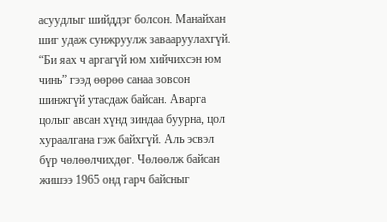асуудлыг шийддэг болсон. Манайхан шиг удаж сунжруулж завааруулахгүй. “Би яах ч аргагүй юм хийчихсэн юм чинь” гээд өөрөө санаа зовсон шинжгүй утасдаж байсан. Аварга цолыг авсан хүнд зиндаа буурна, цол хураалгана гэж байхгүй. Аль эсвэл бүр чөлөөлчихдөг. Чөлөөлж байсан жишээ 1965 онд гарч байсныг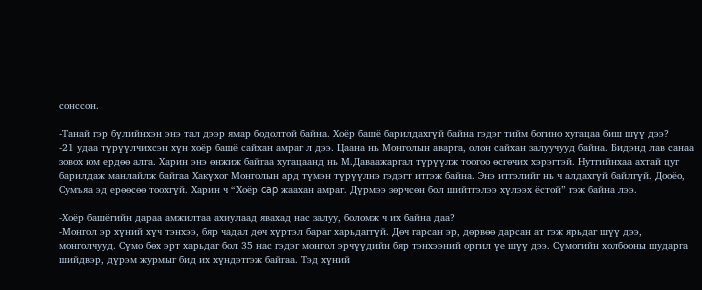сонссон.

-Танай гэр бүлийнхэн энэ тал дээр ямар бодолтой байна. Хоёр башё барилдахгүй байна гэдэг тийм богино хугацаа биш шүү дээ?
-21 удаа түрүүлчихсэн хүн хоёр башё сайхан амраг л дээ. Цаана нь Монголын аварга, олон сайхан залуучууд байна. Бидэнд лав санаа зовох юм ердөө алга. Харин энэ өнжиж байгаа хугацаанд нь М.Даваажаргал түрүүлж тоогоо өсгөчих хэрэгтэй. Нутгийнхаа ахтай цуг барилдаж манлайлж байгаа Хакүхог Монголын ард түмэн түрүүлнэ гэдэгт итгэж байна. Энэ итгэлийг нь ч алдахгүй байлгүй. Дооёо, Сумъяа эд ерөөсөө тоохгүй. Харин ч “Хоёр cap жаахан амраг. Дүрмээ зөрчсөн бол шийтгэлээ хүлээх ёстой” гэж байна лээ.

-Хоёр башёгийн дараа амжилтаа ахиулаад явахад нас залуу, боломж ч их байна даа?
-Монгол эр хүний хүч тэнхээ, бяр чадал дөч хүртэл бараг харьдаггүй. Дөч гарсан эр, дөрвөө дарсан ат гэж ярьдаг шүү дээ, монголчууд. Сүмо бөх эрт харьдаг бол 35 нас гэдэг монгол эрчүүдийн бяр тэнхээний оргил үе шүү дээ. Сүмогийн холбооны шударга шийдвэр, дүрэм журмыг бид их хүндэтгэж байгаа. Тэд хүний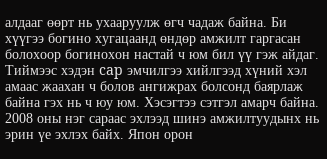алдааг өөрт нь ухааруулж өгч чадаж байна. Би хүүгээ богино хугацаанд өндөр амжилт гаргасан болохоор богинохон настай ч юм бил үү гэж айдаг. Тиймээс хэдэн cap эмчилгээ хийлгээд хүний хэл амаас жаахан ч болов ангижрах болсонд баярлаж байна гэх нь ч юу юм. Хэсэгтээ сэтгэл амарч байна. 2008 оны нэг сараас эхлээд шинэ амжилтуудынх нь эрин үе эхлэх байх. Япон орон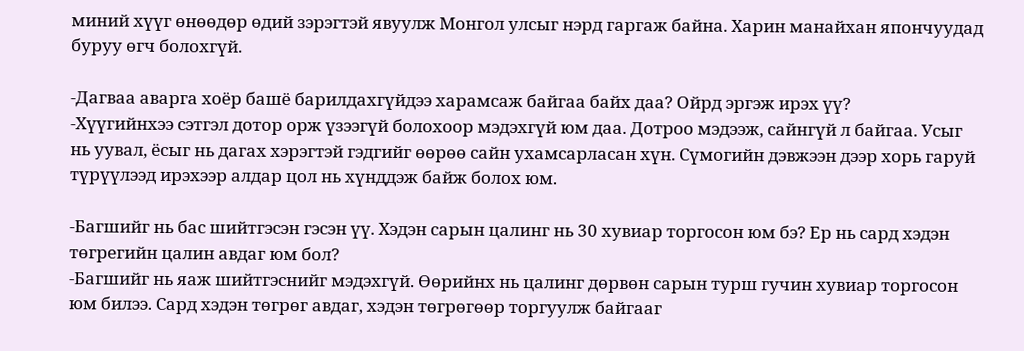миний хүүг өнөөдөр өдий зэрэгтэй явуулж Монгол улсыг нэрд гаргаж байна. Харин манайхан япончуудад буруу өгч болохгүй.

-Дагваа аварга хоёр башё барилдахгүйдээ харамсаж байгаа байх даа? Ойрд эргэж ирэх үү?
-Хүүгийнхээ сэтгэл дотор орж үзээгүй болохоор мэдэхгүй юм даа. Дотроо мэдээж, сайнгүй л байгаа. Усыг нь уувал, ёсыг нь дагах хэрэгтэй гэдгийг өөрөө сайн ухамсарласан хүн. Сүмогийн дэвжээн дээр хорь гаруй түрүүлээд ирэхээр алдар цол нь хүнддэж байж болох юм.

-Багшийг нь бас шийтгэсэн гэсэн үү. Хэдэн сарын цалинг нь 30 хувиар торгосон юм бэ? Ер нь сард хэдэн төгрегийн цалин авдаг юм бол?
-Багшийг нь яаж шийтгэснийг мэдэхгүй. Өөрийнх нь цалинг дөрвөн сарын турш гучин хувиар торгосон юм билээ. Сард хэдэн төгрөг авдаг, хэдэн төгрөгөөр торгуулж байгааг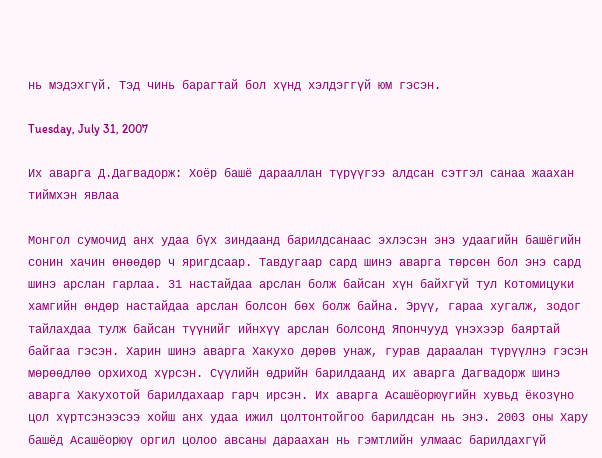нь мэдэхгүй. Тэд чинь барагтай бол хүнд хэлдэггүй юм гэсэн.

Tuesday, July 31, 2007

Их аварга Д.Дагвадорж: Хоёр башё дарааллан түрүүгээ алдсан сэтгэл санаа жаахан тиймхэн явлаа

Монгол сумочид анх удаа бүх зиндаанд барилдсанаас эхлэсэн энэ удаагийн башёгийн сонин хачин өнөөдөр ч яригдсаар. Тавдугаар сард шинэ аварга төрсөн бол энэ сард шинэ арслан гарлаа. 31 настайдаа арслан болж байсан хүн байхгүй тул Котомицуки хамгийн өндөр настайдаа арслан болсон бөх болж байна. Эрүү, гараа хугалж, зодог тайлахдаа тулж байсан түүнийг ийнхүү арслан болсонд Япончууд үнэхээр баяртай байгаа гэсэн. Харин шинэ аварга Хакухо дөрөв унаж, гурав дараалан түрүүлнэ гэсэн мөрөөдлөө орхиход хүрсэн. Сүүлийн өдрийн барилдаанд их аварга Дагвадорж шинэ аварга Хакухотой барилдахаар гарч ирсэн. Их аварга Асашёорюүгийн хувьд ёкозүно цол хүртсэнээсээ хойш анх удаа ижил цолтонтойгоо барилдсан нь энэ. 2003 оны Хару башёд Асашёорюү оргил цолоо авсаны дараахан нь гэмтлийн улмаас барилдахгүй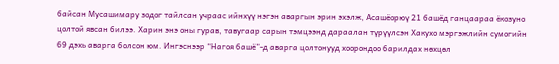байсан Мусашимару зодог тайлсан учраас ийнхүү нэгэн аваргын эрин эхэлж, Асашёорюү 21 башёд ганцаараа ёкозуно цолтой явсан билээ. Харин энэ оны гурав, тавугаар сарын тэмцээнд дараалан түрүүлсэн Хакухо мэргэжлийн сумогийн 69 дэхь аварга болсон юм. Ингэснээр “Нагоя башё”-д аварга цолтонууд хоорондоо барилдах нөхцөл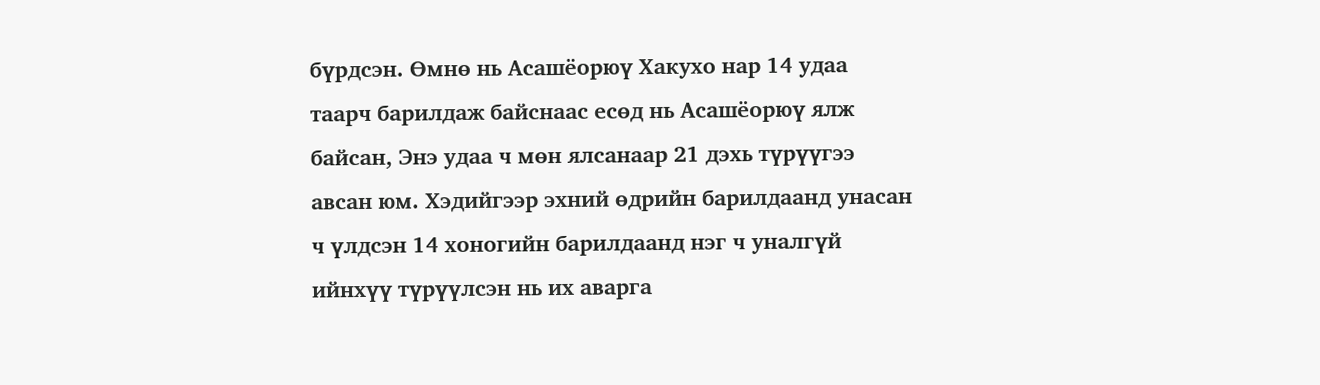бүрдсэн. Өмнө нь Асашёорюү Хакухо нар 14 удаа таарч барилдаж байснаас есөд нь Асашёорюү ялж байсан, Энэ удаа ч мөн ялсанаар 21 дэхь түрүүгээ авсан юм. Хэдийгээр эхний өдрийн барилдаанд унасан ч үлдсэн 14 хоногийн барилдаанд нэг ч уналгүй ийнхүү түрүүлсэн нь их аварга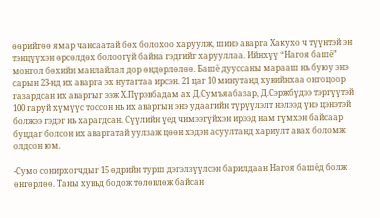өөрийгөө ямар чансаатай бөх болохоо харуулж, шинэ аварга Хакухо ч түүнтэй эн тэнцүүхэн өрсөлдөх болоогүй байна гэдгийг харууллаа. Ийнхүү “Нагоя башё” монгол бөхийн манлайлал дор өндөрлөлөө. Башё дууссаны марааш нь буюу энэ сарын 23-нд их аварга эх нутагтаа ирсэн. 21 цаг 10 минутанд хувийнхаа онгоцоор газардсан их аваргыг ээж Х.Пүрэвбадам ах Д.Сумъяабазар, Д.Сэржбүдээ тэргүүтэй 100 гаруй хүмүүс тоссон нь их аваргын энэ удаагийн түрүүлэлт нэлээд үнэ цэнэтэй болжээ гэдэг нь харагдсан. Сүүлийн үед чимээгүйхэн ирээд нам гүмхэн байсаар буцдаг болсон их аваргатай уулзаж цөөн хэдэн асуултанд хариулт авах боломж олдсон юм.

-Сумо сонирхогчдыг 15 өдрийн турш дэгэлзүүлсэн барилдаан Нагоя башёд болж өнгөрлөө. Таны хувьд бодож төлөвлөж байсан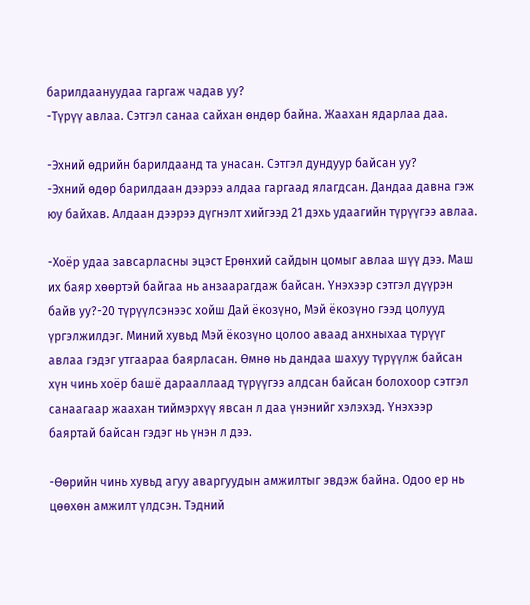барилдаануудаа гаргаж чадав уу?
-Түрүү авлаа. Сэтгэл санаа сайхан өндөр байна. Жаахан ядарлаа даа.

-Эхний өдрийн барилдаанд та унасан. Сэтгэл дундуур байсан уу?
-Эхний өдөр барилдаан дээрээ алдаа гаргаад ялагдсан. Дандаа давна гэж юу байхав. Алдаан дээрээ дүгнэлт хийгээд 21 дэхь удаагийн түрүүгээ авлаа.

-Хоёр удаа завсарласны эцэст Ерөнхий сайдын цомыг авлаа шүү дээ. Маш их баяр хөөртэй байгаа нь анзаарагдаж байсан. Үнэхээр сэтгэл дүүрэн байв уу?-20 түрүүлсэнээс хойш Дай ёкозүно, Мэй ёкозүно гээд цолууд үргэлжилдэг. Миний хувьд Мэй ёкозүно цолоо аваад анхныхаа түрүүг авлаа гэдэг утгаараа баярласан. Өмнө нь дандаа шахуу түрүүлж байсан хүн чинь хоёр башё дарааллаад түрүүгээ алдсан байсан болохоор сэтгэл санаагаар жаахан тиймэрхүү явсан л даа үнэнийг хэлэхэд. Үнэхээр баяртай байсан гэдэг нь үнэн л дээ.

-Өөрийн чинь хувьд агуу аваргуудын амжилтыг эвдэж байна. Одоо ер нь цөөхөн амжилт үлдсэн. Тэдний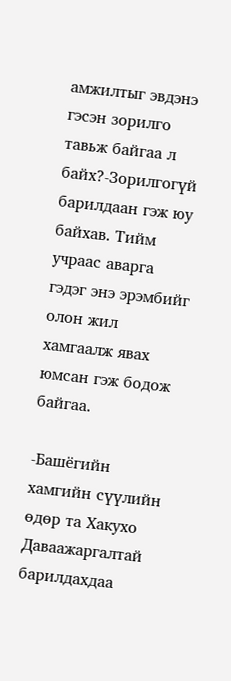амжилтыг эвдэнэ гэсэн зорилго тавьж байгаа л байх?-Зорилгогүй барилдаан гэж юу байхав. Тийм учраас аварга гэдэг энэ эрэмбийг олон жил хамгаалж явах юмсан гэж бодож байгаа.

-Башёгийн хамгийн сүүлийн өдөр та Хакухо Даваажаргалтай барилдахдаа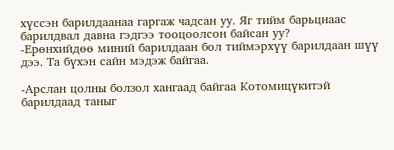хүссэн барилдаанаа гаргаж чадсан уу. Яг тийм барьцнаас барилдвал давна гэдгээ тооцоолсон байсан уу?
-Ерөнхийдөө миний барилдаан бол тиймэрхүү барилдаан шүү дээ. Та бүхэн сайн мэдэж байгаа.

-Арслан цолны болзол хангаад байгаа Котомицүкитэй барилдаад таныг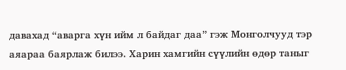давахад “аварга хүн ийм л байдаг даа” гэж Монголчууд тэр аяараа баярлаж билээ. Харин хамгийн сүүлийн өдөр таныг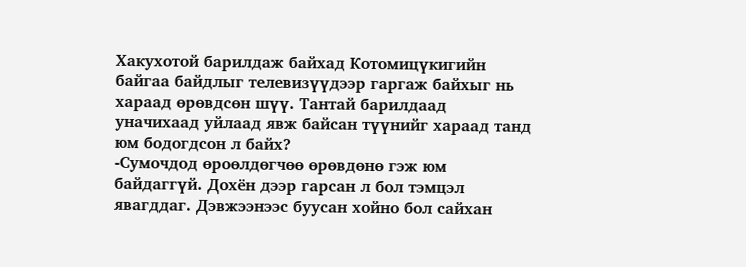Хакухотой барилдаж байхад Котомицүкигийн байгаа байдлыг телевизүүдээр гаргаж байхыг нь хараад өрөвдсөн шүү. Тантай барилдаад уначихаад уйлаад явж байсан түүнийг хараад танд юм бодогдсон л байх?
-Сумочдод өроөлдөгчөө өрөвдөнө гэж юм байдаггүй. Дохён дээр гарсан л бол тэмцэл явагддаг. Дэвжээнээс буусан хойно бол сайхан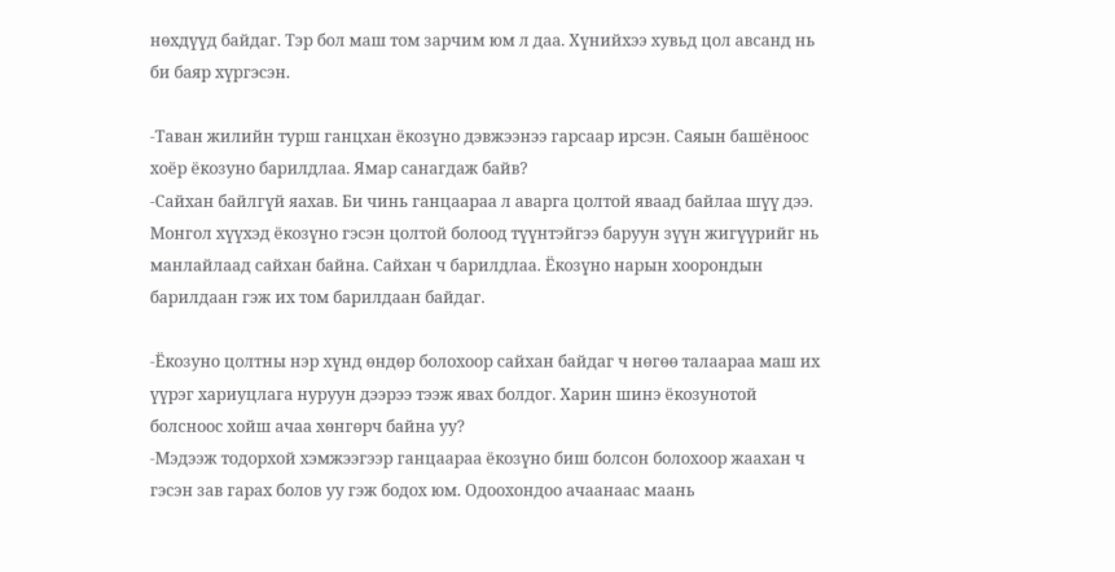нөхдүүд байдаг. Тэр бол маш том зарчим юм л даа. Хүнийхээ хувьд цол авсанд нь би баяр хүргэсэн.

-Таван жилийн турш ганцхан ёкозүно дэвжээнээ гарсаар ирсэн. Саяын башёноос хоёр ёкозуно барилдлаа. Ямар санагдаж байв?
-Сайхан байлгүй яахав. Би чинь ганцаараа л аварга цолтой яваад байлаа шүү дээ. Монгол хүүхэд ёкозүно гэсэн цолтой болоод түүнтэйгээ баруун зүүн жигүүрийг нь манлайлаад сайхан байна. Сайхан ч барилдлаа. Ёкозүно нарын хоорондын барилдаан гэж их том барилдаан байдаг.

-Ёкозуно цолтны нэр хүнд өндөр болохоор сайхан байдаг ч нөгөө талаараа маш их үүрэг хариуцлага нуруун дээрээ тээж явах болдог. Харин шинэ ёкозунотой болсноос хойш ачаа хөнгөрч байна уу?
-Мэдээж тодорхой хэмжээгээр ганцаараа ёкозүно биш болсон болохоор жаахан ч гэсэн зав гарах болов уу гэж бодох юм. Одоохондоо ачаанаас маань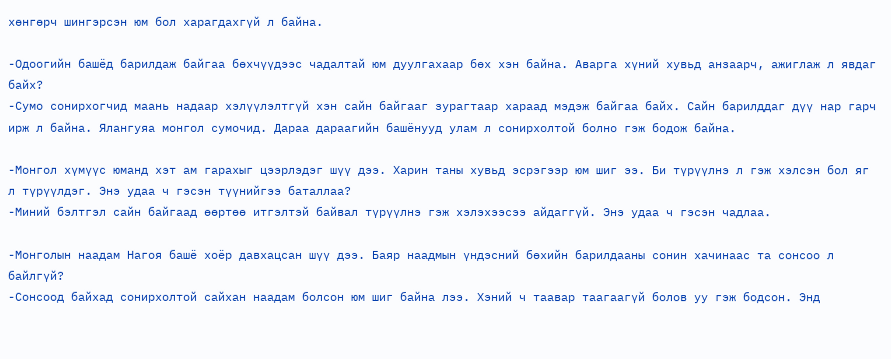хөнгөрч шингэрсэн юм бол харагдахгүй л байна.

-Одоогийн башёд барилдаж байгаа бөхчүүдээс чадалтай юм дуулгахаар бөх хэн байна. Аварга хүний хувьд анзаарч, ажиглаж л явдаг байх?
-Сумо сонирхогчид маань надаар хэлүүлэлтгүй хэн сайн байгааг зурагтаар хараад мэдэж байгаа байх. Сайн барилддаг дүү нар гарч ирж л байна. Ялангуяа монгол сумочид. Дараа дараагийн башёнууд улам л сонирхолтой болно гэж бодож байна.

-Монгол хүмүүс юманд хэт ам гарахыг цээрлэдэг шүү дээ. Харин таны хувьд эсрэгээр юм шиг ээ. Би түрүүлнэ л гэж хэлсэн бол яг л түрүүлдэг. Энэ удаа ч гэсэн түүнийгээ баталлаа?
-Миний бэлтгэл сайн байгаад өөртөө итгэлтэй байвал түрүүлнэ гэж хэлэхээсээ айдаггүй. Энэ удаа ч гэсэн чадлаа.

-Монголын наадам Нагоя башё хоёр давхацсан шүү дээ. Баяр наадмын үндэсний бөхийн барилдааны сонин хачинаас та сонсоо л байлгүй?
-Сонсоод байхад сонирхолтой сайхан наадам болсон юм шиг байна лээ. Хэний ч таавар таагаагүй болов уу гэж бодсон. Энд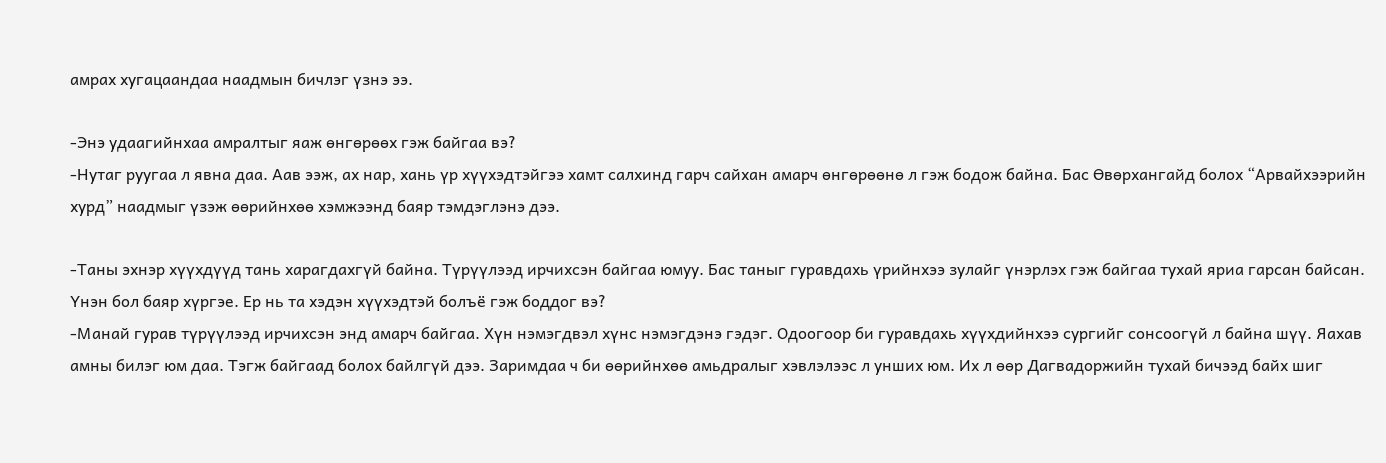амрах хугацаандаа наадмын бичлэг үзнэ ээ.

-Энэ удаагийнхаа амралтыг яаж өнгөрөөх гэж байгаа вэ?
-Нутаг руугаа л явна даа. Аав ээж, ах нар, хань үр хүүхэдтэйгээ хамт салхинд гарч сайхан амарч өнгөрөөнө л гэж бодож байна. Бас Өвөрхангайд болох “Арвайхээрийн хурд” наадмыг үзэж өөрийнхөө хэмжээнд баяр тэмдэглэнэ дээ.

-Таны эхнэр хүүхдүүд тань харагдахгүй байна. Түрүүлээд ирчихсэн байгаа юмуу. Бас таныг гуравдахь үрийнхээ зулайг үнэрлэх гэж байгаа тухай яриа гарсан байсан. Үнэн бол баяр хүргэе. Ер нь та хэдэн хүүхэдтэй болъё гэж боддог вэ?
-Манай гурав түрүүлээд ирчихсэн энд амарч байгаа. Хүн нэмэгдвэл хүнс нэмэгдэнэ гэдэг. Одоогоор би гуравдахь хүүхдийнхээ сургийг сонсоогүй л байна шүү. Яахав амны билэг юм даа. Тэгж байгаад болох байлгүй дээ. Заримдаа ч би өөрийнхөө амьдралыг хэвлэлээс л унших юм. Их л өөр Дагвадоржийн тухай бичээд байх шиг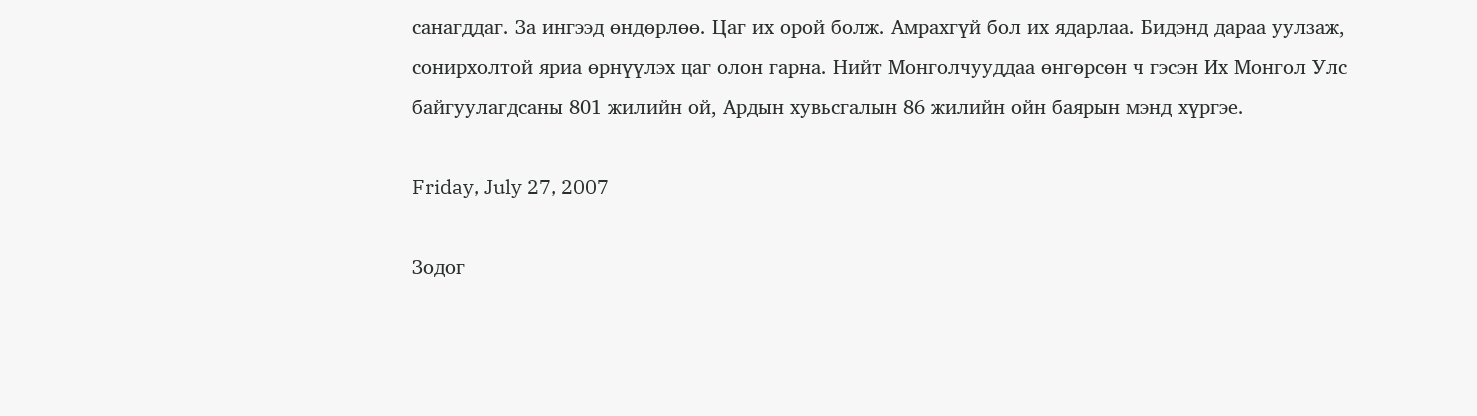санагддаг. За ингээд өндөрлөө. Цаг их орой болж. Амрахгүй бол их ядарлаа. Бидэнд дараа уулзаж, сонирхолтой яриа өрнүүлэх цаг олон гарна. Нийт Монголчууддаа өнгөрсөн ч гэсэн Их Монгол Улс байгуулагдсаны 801 жилийн ой, Ардын хувьсгалын 86 жилийн ойн баярын мэнд хүргэе.

Friday, July 27, 2007

Зодог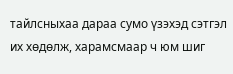тайлсныхаа дараа сумо үзэхэд сэтгэл их хөдөлж, харамсмаар ч юм шиг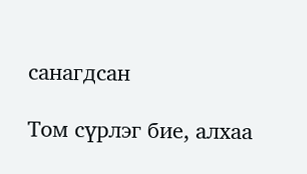санагдсан

Том сүрлэг бие, алхаа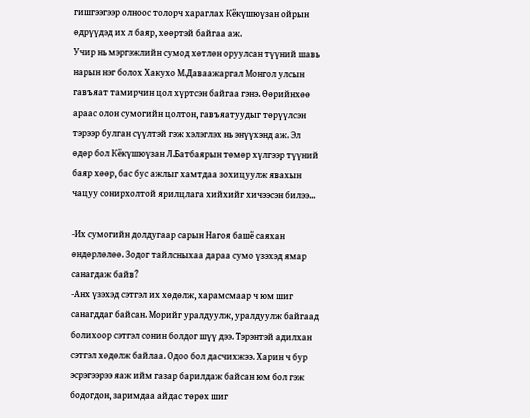гишгээгээр олноос толорч хараглах Кёкүшюүзан ойрын өдрүүдэд их л баяр, хөөртэй байгаа аж.
Учир нь мэргэжлийн сумод хөтлөн оруулсан түүний шавь нарын нэг болох Хакухо М.Даваажаргал Монгол улсын гавъяат тамирчин цол хүртсэн байгаа гэнэ. Өөрийнхөө араас олон сумогийн цолтон, гавъяатуудыг төрүүлсэн тэрээр булган сүүлтэй гэж хэлэглэх нь энүүхэнд аж. Эл өдөр бол Кёкүшюүзан Л.Батбаярын төмөр хүлгээр түүний баяр хөөр, бас бус ажлыг хамтдаа зохицуулж явахын чацуу сонирхолтой ярилцлага хийхийг хичээсэн билээ...

-Их сумогийн долдугаар сарын Нагоя башё саяхан өндөрлөлөө. Зодог тайлсныхаа дараа сумо үзэхэд ямар санагдаж байв?
-Анх үзэхэд сэтгэл их хөдөлж, харамсмаар ч юм шиг санагддаг байсан. Морийг уралдуулж, уралдуулж байгаад болихоор сэтгэл сонин болдог шүү дээ. Тэрэнтэй адилхан сэтгэл хөдөлж байлаа. Одоо бол дасчихжээ. Харин ч бур эсрэгээрээ яаж ийм газар барилдаж байсан юм бол гэж бодогдон, заримдаа айдас төрөх шиг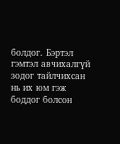болдог. Бэртэл гэмтэл авчихалгүй зодог тайлчихсан нь их юм гэж боддог болсон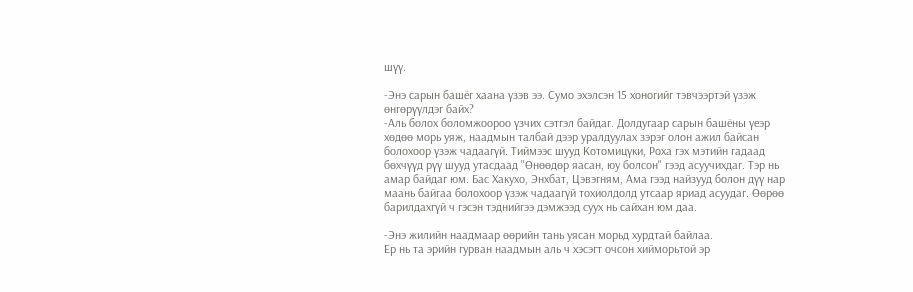шүү.

-Энэ сарын башёг хаана үзэв ээ. Сумо эхэлсэн 15 хоногийг тэвчээртэй үзэж өнгөрүүлдэг байх?
-Аль болох боломжоороо үзчих сэтгэл байдаг. Долдугаар сарын башёны үеэр хөдөө морь уяж, наадмын талбай дээр уралдуулах зэрэг олон ажил байсан болохоор үзэж чадаагүй. Тиймээс шууд Котомицүки, Роха гэх мэтийн гадаад бөхчүүд рүү шууд утасдаад "Өнөөдөр яасан, юу болсон" гээд асуучихдаг. Тэр нь амар байдаг юм. Бас Хакухо, Энхбат, Цэвэгням, Ама гээд найзууд болон дүү нар маань байгаа болохоор үзэж чадаагүй тохиолдолд утсаар яриад асуудаг. Өөрөө барилдахгүй ч гэсэн тэднийгээ дэмжээд суух нь сайхан юм даа.

-Энэ жилийн наадмаар өөрийн тань уясан морьд хурдтай байлаа.
Ер нь та эрийн гурван наадмын аль ч хэсэгт очсон хийморьтой эр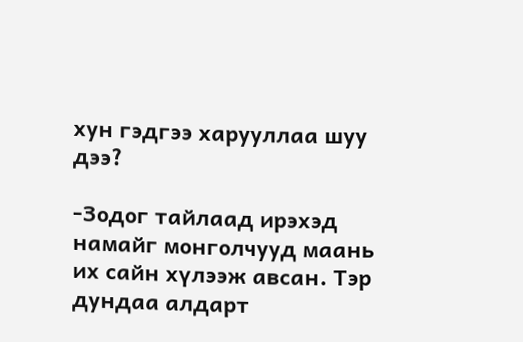хун гэдгээ харууллаа шуу дээ?

-Зодог тайлаад ирэхэд намайг монголчууд маань их сайн хүлээж авсан. Тэр дундаа алдарт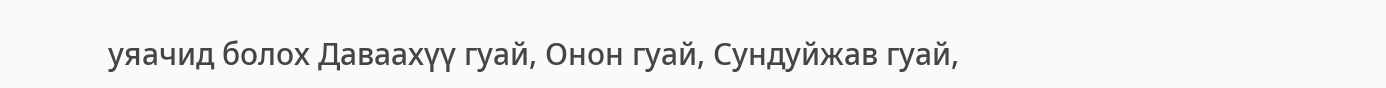уяачид болох Даваахүү гуай, Онон гуай, Сундуйжав гуай,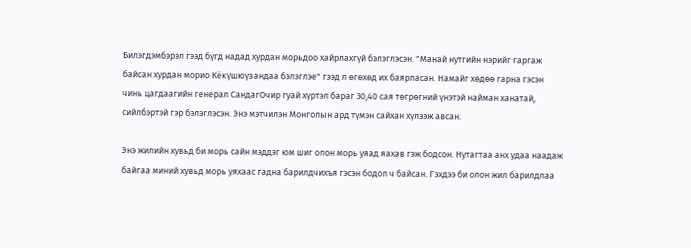Билэгдэмбэрэл гээд бүгд надад хурдан морьдоо хайрлахгүй бэлэглэсэн. "Манай нутгийн нэрийг гаргаж байсан хурдан морио Кёкүшюүзандаа бэлэглэе" гээд л өгөхөд их баярласан. Намайг хөдөө гарна гэсэн чинь цагдаагийн генерал СандагОчир гуай хүртэл бараг 30,40 сая төгрөгний үнэтэй найман ханатай, сийлбэртэй гэр бэлэглэсэн. Энэ мэтчилэн Монголын ард түмэн сайхан хүлээж авсан.

Энэ жилийн хувьд би морь сайн мэддэг юм шиг олон морь уяад яахав гэж бодсон. Нутагтаа анх удаа наадаж байгаа миний хувьд морь уяхаас гадна барилдчихъя гэсэн бодол ч байсан. Гэхдээ би олон жил барилдлаа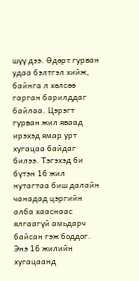шүү дээ. Өдөрт гурван удаа бэлтгэл хийж, байнга л хөлсөө гарган барилддаг байлаа. Цэрэгт гурван жил яваад ирэхэд ямар урт хугацаа байдаг билээ. Тэгэхэд би бүтэн 16 жил нутагтаа биш далайн чанадад цэргийн алба хааснаас ялгаагүй амьдарч байсан гэж боддог. Энэ 16 жилийн хугацаанд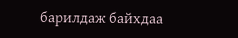барилдаж байхдаа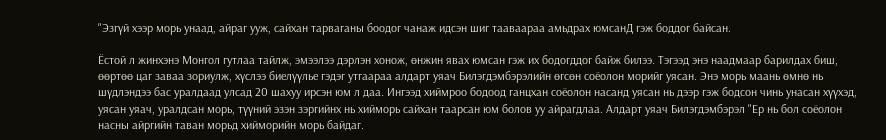"Эзгүй хээр морь унаад, айраг ууж, сайхан тарваганы боодог чанаж идсэн шиг тааваараа амьдрах юмсанД гэж боддог байсан.

Ёстой л жинхэнэ Монгол гутлаа тайлж, эмээлээ дэрлэн хонож, өнжин явах юмсан гэж их бодогддог байж билээ. Тэгээд энэ наадмаар барилдах биш, өөртөө цаг заваа зориулж, хүслээ биелүүлье гэдэг утгаараа алдарт уяач Билэгдэмбэрэлийн өгсөн соёолон морийг уясан. Энэ морь маань өмнө нь шүдлэндээ бас уралдаад улсад 20 шахуу ирсэн юм л даа. Ингээд хиймроо бодоод ганцхан соёолон насанд уясан нь дээр гэж бодсон чинь унасан хүүхэд, уясан уяач, уралдсан морь, түүний эзэн зэргийнх нь хийморь сайхан таарсан юм болов уу айрагдлаа. Алдарт уяач Билэгдэмбэрэл "Ер нь бол соёолон насны айргийн таван морьд хийморийн морь байдаг.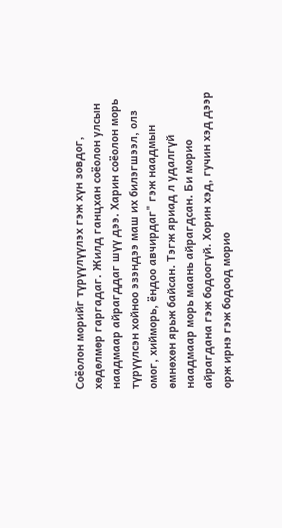Соёолон морийг түрүүлүүлэх гэж хүн зовдог, хөдөлмөр гаргадаг. Жилд ганцхан соёолон улсын наадмаар айрагддаг шүү дээ. Харин соёолон морь түрүүлсэн хойноо эзэндээ маш их билэгшээл, олз омог, хийморь, ёндоо авчирдаг" гэж наадмын өмнөхөн ярьж байсан. Тэгж яриад л удалгүй наадмаар морь маань айрагдсан. Би морио айрагдана гэж бодоогүй. Хорин хэд, гучин хэд дээр орж ирнэ гэж бодоод морио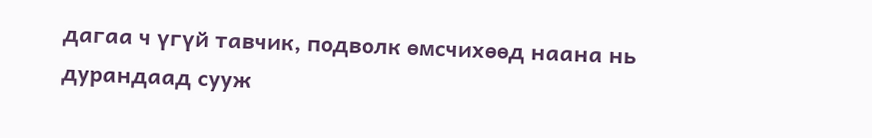дагаа ч үгүй тавчик, подволк өмсчихөөд наана нь дурандаад сууж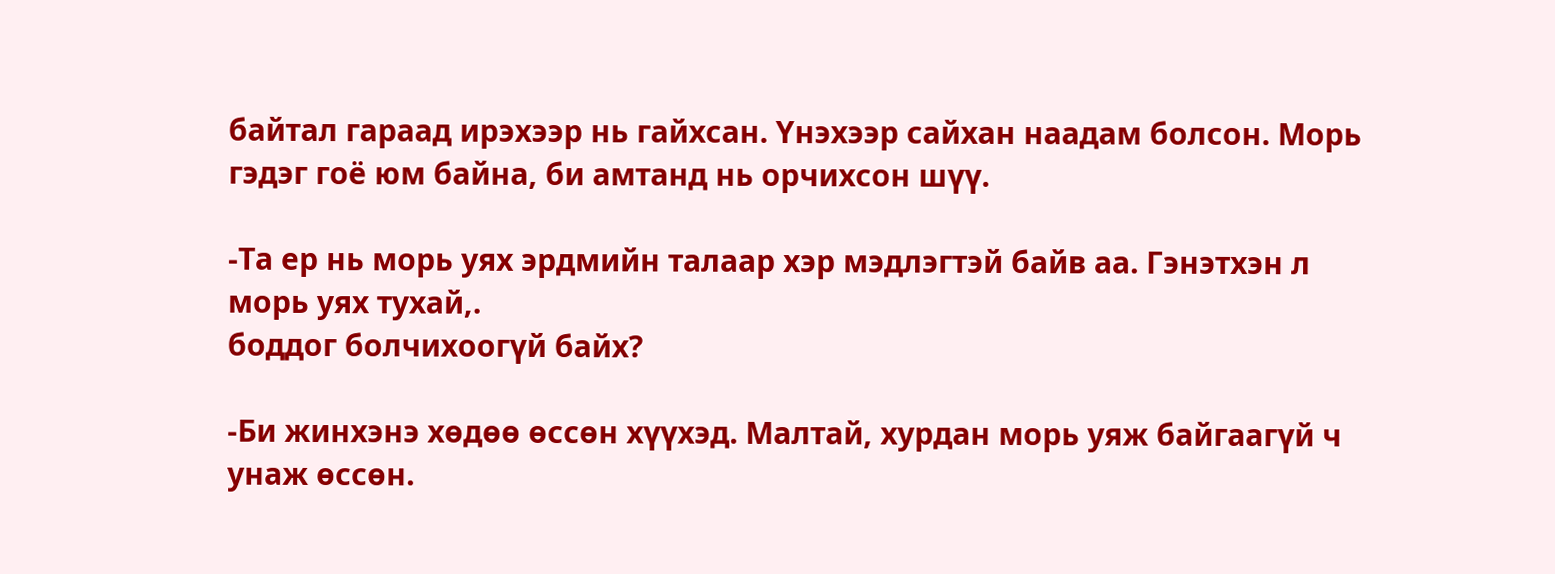байтал гараад ирэхээр нь гайхсан. Үнэхээр сайхан наадам болсон. Морь гэдэг гоё юм байна, би амтанд нь орчихсон шүү.

-Та ер нь морь уях эрдмийн талаар хэр мэдлэгтэй байв аа. Гэнэтхэн л морь уях тухай,.
боддог болчихоогүй байх?

-Би жинхэнэ хөдөө өссөн хүүхэд. Малтай, хурдан морь уяж байгаагүй ч унаж өссөн.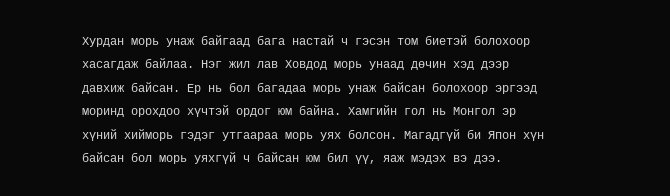Хурдан морь унаж байгаад бага настай ч гэсэн том биетэй болохоор хасагдаж байлаа. Нэг жил лав Ховдод морь унаад дөчин хэд дээр давхиж байсан. Ер нь бол багадаа морь унаж байсан болохоор эргээд моринд орохдоо хүчтэй ордог юм байна. Хамгийн гол нь Монгол эр хүний хийморь гэдэг утгаараа морь уях болсон. Магадгүй би Япон хүн байсан бол морь уяхгүй ч байсан юм бил үү, яаж мэдэх вэ дээ.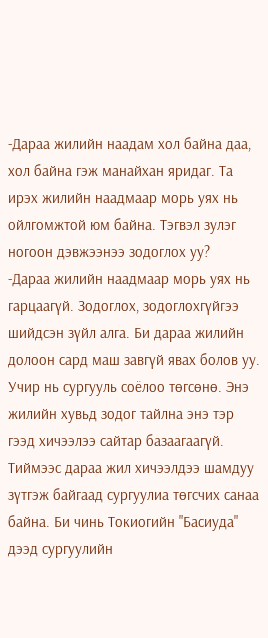-Дараа жилийн наадам хол байна даа, хол байна гэж манайхан яридаг. Та ирэх жилийн наадмаар морь уях нь ойлгомжтой юм байна. Тэгвэл зулэг ногоон дэвжээнээ зодоглох уу?
-Дараа жилийн наадмаар морь уях нь гарцаагүй. Зодоглох, зодоглохгүйгээ шийдсэн зүйл алга. Би дараа жилийн долоон сард маш завгүй явах болов уу. Учир нь сургууль соёлоо төгсөнө. Энэ жилийн хувьд зодог тайлна энэ тэр гээд хичээлээ сайтар базаагаагүй. Тиймээс дараа жил хичээлдээ шамдуу зүтгэж байгаад сургуулиа төгсчих санаа байна. Би чинь Токиогийн "Басиуда" дээд сургуулийн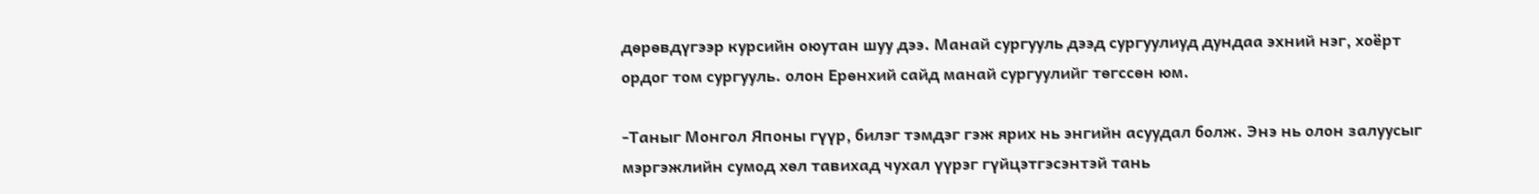дөрөвдүгээр курсийн оюутан шуу дээ. Манай сургууль дээд сургуулиуд дундаа эхний нэг, хоёрт ордог том сургууль. олон Ерөнхий сайд манай сургуулийг төгссөн юм.

-Таныг Монгол Японы гүүр, билэг тэмдэг гэж ярих нь энгийн асуудал болж. Энэ нь олон залуусыг мэргэжлийн сумод хөл тавихад чухал үүрэг гүйцэтгэсэнтэй тань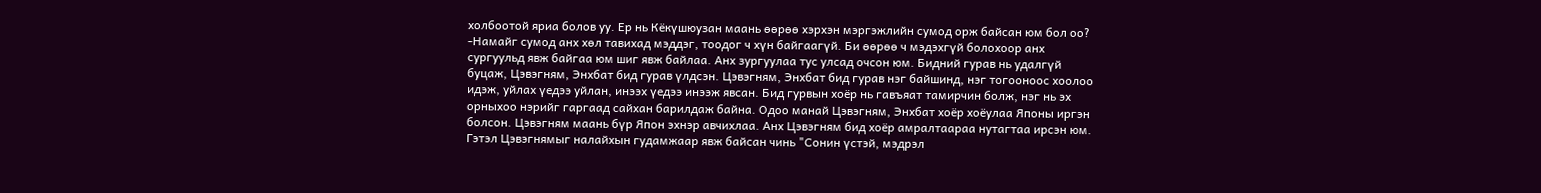холбоотой яриа болов уу. Ер нь Кёкүшюузан маань өөрөө хэрхэн мэргэжлийн сумод орж байсан юм бол оо?
-Намайг сумод анх хөл тавихад мэддэг, тоодог ч хүн байгаагүй. Би өөрөө ч мэдэхгүй болохоор анх сургуульд явж байгаа юм шиг явж байлаа. Анх зургуулаа тус улсад очсон юм. Бидний гурав нь удалгүй буцаж, Цэвэгням, Энхбат бид гурав үлдсэн. Цэвэгням, Энхбат бид гурав нэг байшинд, нэг тогооноос хоолоо идэж, уйлах үедээ уйлан, инээх үедээ инээж явсан. Бид гурвын хоёр нь гавъяат тамирчин болж, нэг нь эх орныхоо нэрийг гаргаад сайхан барилдаж байна. Одоо манай Цэвэгням, Энхбат хоёр хоёулаа Японы иргэн болсон. Цэвэгням маань бүр Япон эхнэр авчихлаа. Анх Цэвэгням бид хоёр амралтаараа нутагтаа ирсэн юм. Гэтэл Цэвэгнямыг налайхын гудамжаар явж байсан чинь "Сонин үстэй, мэдрэл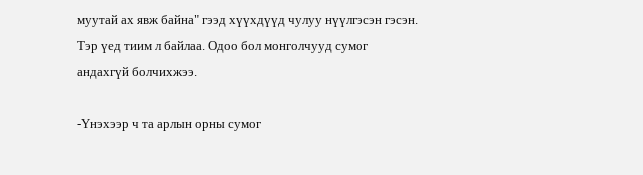муутай ах явж байна" гээд хүүхдүүд чулуу нүүлгэсэн гэсэн. Тэр үед тиим л байлаа. Одоо бол монголчууд сумог андахгүй болчихжээ.

-Үнэхээр ч та арлын орны сумог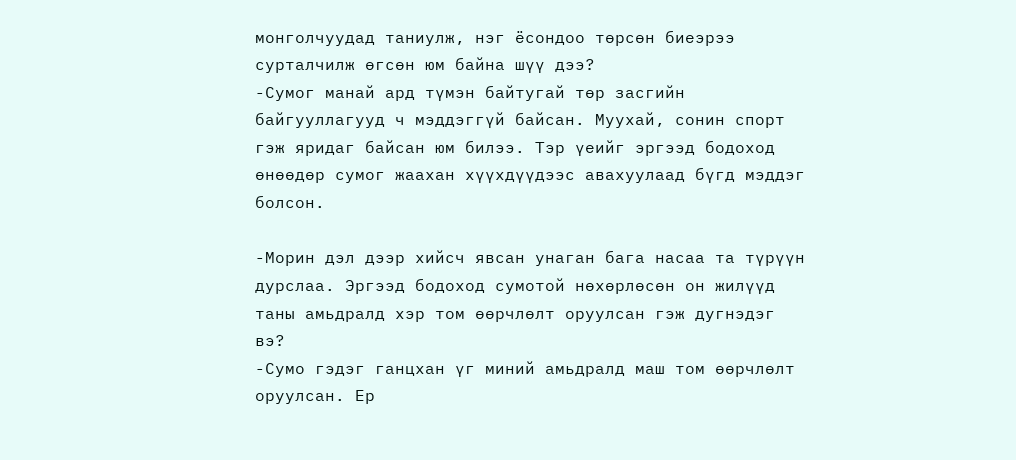монголчуудад таниулж, нэг ёсондоо төрсөн биеэрээ сурталчилж өгсөн юм байна шүү дээ?
-Сумог манай ард түмэн байтугай төр засгийн байгууллагууд ч мэддэггүй байсан. Муухай, сонин спорт гэж яридаг байсан юм билээ. Тэр үеийг эргээд бодоход өнөөдөр сумог жаахан хүүхдүүдээс авахуулаад бүгд мэддэг болсон.

-Морин дэл дээр хийсч явсан унаган бага насаа та түрүүн дурслаа. Эргээд бодоход сумотой нөхөрлөсөн он жилүүд таны амьдралд хэр том өөрчлөлт оруулсан гэж дугнэдэг вэ?
-Сумо гэдэг ганцхан үг миний амьдралд маш том өөрчлөлт оруулсан. Ер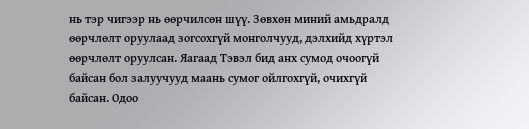нь тэр чигээр нь өөрчилсөн шүү. Зөвхөн миний амьдралд өөрчлөлт оруулаад зогсохгүй монголчууд, дэлхийд хүртэл өөрчлөлт оруулсан. Яагаад Тэвэл бид анх сумод очоогүй байсан бол залуучууд маань сумог ойлгохгүй, очихгүй байсан. Одоо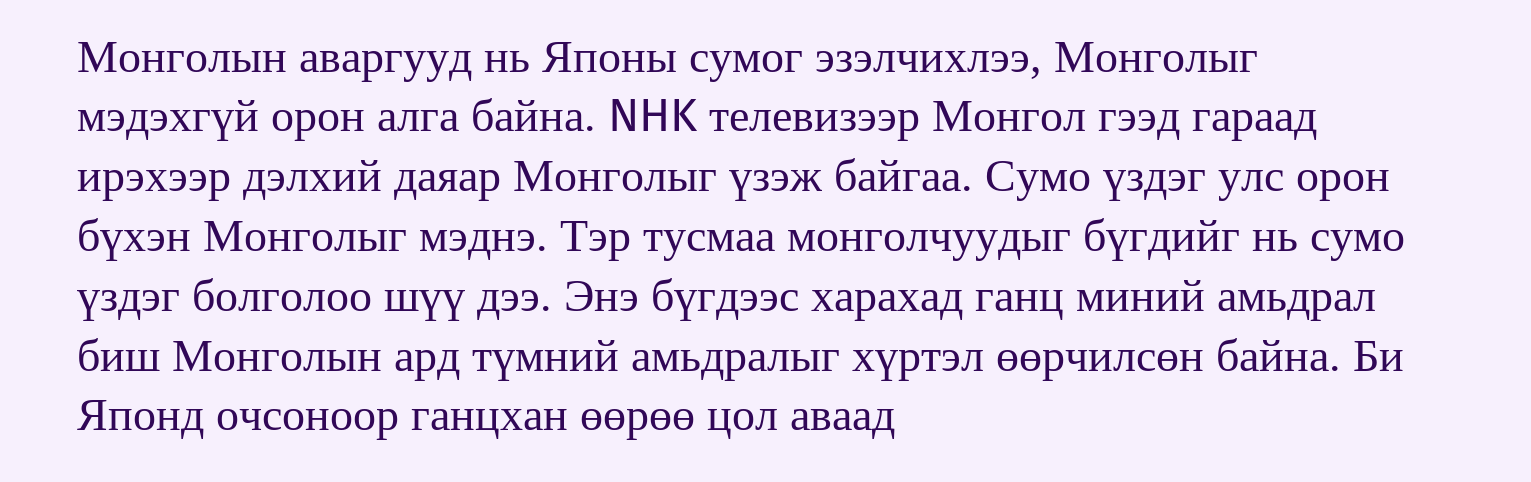Монголын аваргууд нь Японы сумог эзэлчихлээ, Монголыг мэдэхгүй орон алга байна. NHK телевизээр Монгол гээд гараад ирэхээр дэлхий даяар Монголыг үзэж байгаа. Сумо үздэг улс орон бүхэн Монголыг мэднэ. Тэр тусмаа монголчуудыг бүгдийг нь сумо үздэг болголоо шүү дээ. Энэ бүгдээс харахад ганц миний амьдрал биш Монголын ард түмний амьдралыг хүртэл өөрчилсөн байна. Би Японд очсоноор ганцхан өөрөө цол аваад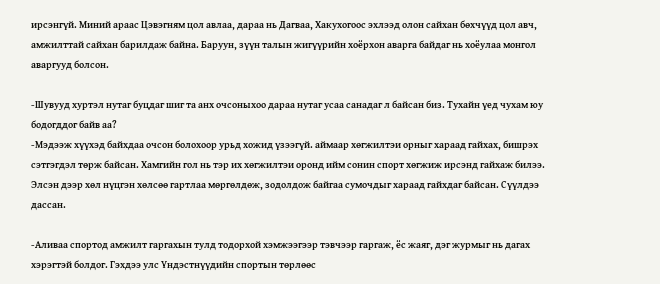ирсэнгүй. Миний араас Цэвэгням цол авлаа, дараа нь Дагваа, Хакухогоос эхлээд олон сайхан бөхчүүд цол авч, амжилттай сайхан барилдаж байна. Баруун, зүүн талын жигүүрийн хоёрхон аварга байдаг нь хоёулаа монгол аваргууд болсон.

-Шувууд хуртэл нутаг буцдаг шиг та анх очсоныхоо дараа нутаг усаа санадаг л байсан биз. Тухайн үед чухам юу бодогддог байв аа?
-Мэдээж хүүхэд байхдаа очсон болохоор урьд хожид үзээгүй. аймаар хөгжилтэи орныг хараад гайхах, бишрэх сэтгэгдэл төрж байсан. Хамгийн гол нь тэр их хөгжилтэи оронд ийм сонин спорт хөгжиж ирсэнд гайхаж билээ. Элсэн дээр хөл нүцгэн хөлсөө гартлаа мөргөлдөж, зодолдож байгаа сумочдыг хараад гайхдаг байсан. Сүүлдээ дассан.

-Аливаа спортод амжилт гаргахын тулд тодорхой хэмжээгээр тэвчээр гаргаж, ёс жаяг, дэг журмыг нь дагах хэрэгтэй болдог. Гэхдээ улс Үндэстнүүдийн спортын төрлөөс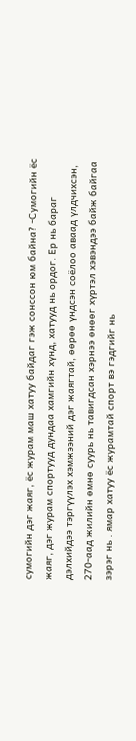сумогийн дэг жаяг, ёс журам маш хатуу байдаг гэж сонссон юм байна? -Сумогийн ёс жаяг, дэг журам спортууд дундаа хамгийн хүнд, хатууд нь ордог. Ер нь бараг дэлхийдээ тэргүүлэх хэмжээний дэг жаягтай, өөрөө үндсэн соёлоо аваад үлдчихсэн, 270-аад жилийн өмнө суурь нь тавигдсан хэрнээ өнөөг хүртэл хэвэндээ байж байгаа зэрэг нь . ямар хатуу ёс журамтай спорт вэ гэдгийг нь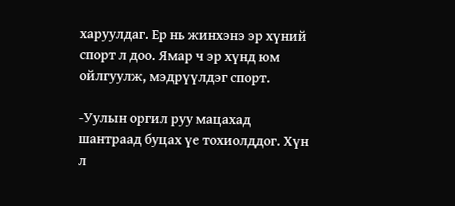харуулдаг. Ер нь жинхэнэ эр хүний спорт л доо. Ямар ч эр хүнд юм ойлгуулж, мэдрүүлдэг спорт.

-Уулын оргил руу мацахад шантраад буцах үе тохиолддог. Хүн л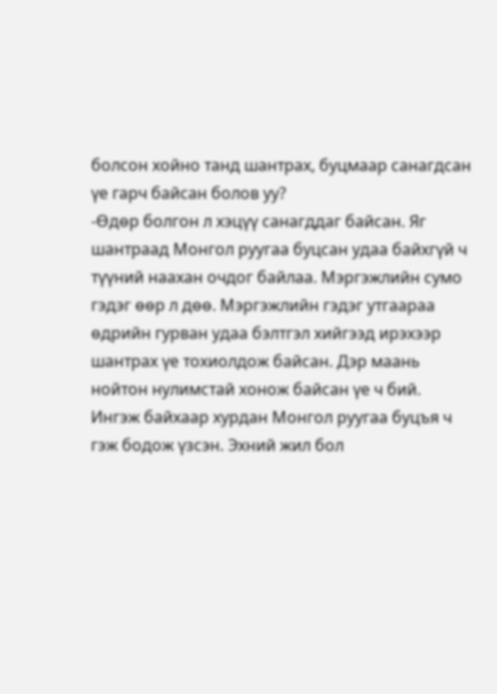болсон хойно танд шантрах, буцмаар санагдсан үе гарч байсан болов уу?
-Өдөр болгон л хэцүү санагддаг байсан. Яг шантраад Монгол руугаа буцсан удаа байхгүй ч түүний наахан очдог байлаа. Мэргэжлийн сумо гэдэг өөр л дөө. Мэргэжлийн гэдэг утгаараа өдрийн гурван удаа бэлтгэл хийгээд ирэхээр шантрах үе тохиолдож байсан. Дэр маань нойтон нулимстай хонож байсан үе ч бий. Ингэж байхаар хурдан Монгол руугаа буцъя ч гэж бодож үзсэн. Эхний жил бол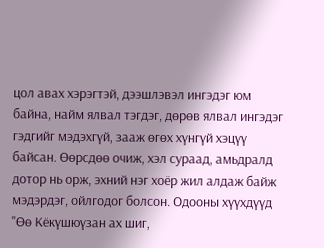цол авах хэрэгтэй, дээшлэвэл ингэдэг юм байна, найм ялвал тэгдэг, дөрөв ялвал ингэдэг гэдгийг мэдэхгүй, зааж өгөх хүнгүй хэцүү байсан. Өөрсдөө очиж, хэл сураад, амьдралд дотор нь орж, эхний нэг хоёр жил алдаж байж мэдэрдэг, ойлгодог болсон. Одооны хүүхдүүд "Өө Кёкүшюүзан ах шиг,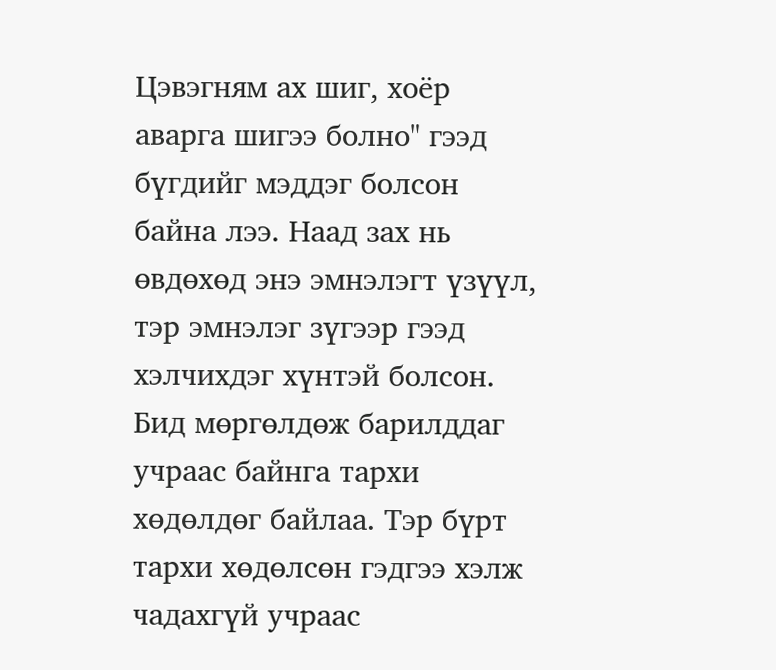Цэвэгням ах шиг, хоёр аварга шигээ болно" гээд бүгдийг мэддэг болсон байна лээ. Наад зах нь өвдөхөд энэ эмнэлэгт үзүүл, тэр эмнэлэг зүгээр гээд хэлчихдэг хүнтэй болсон. Бид мөргөлдөж барилддаг учраас байнга тархи хөдөлдөг байлаа. Тэр бүрт тархи хөдөлсөн гэдгээ хэлж чадахгүй учраас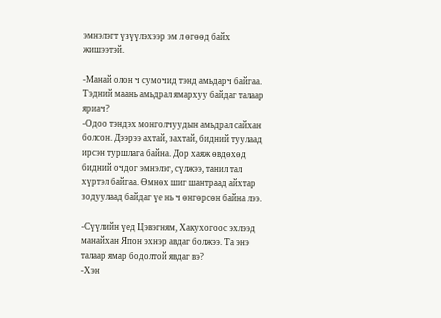эмнэлэгт үзүүлэхээр эм л өгөөд байх жишээтэй.

-Манай олон ч сумочид тэнд амьдарч байгаа. Тэдний маань амьдрал ямархуу байдаг талаар яриач?
-Одоо тэндэх монголчуудын амьдрал сайхан болсон. Дээрээ ахтай, захтай, бидний туулаад ирсэн туршлага байна. Дор хаяж өвдөхөд бидний очдог эмнэлэг, сүлжээ, танил тал хүртэл байгаа. Өмнөх шиг шантраад айхтар зодуулаад байдаг үе нь ч өнгөрсөн байна лээ.

-Сүүлийн үед Цэвэгням, Хакухогоос эхлээд манайхан Япон эхнэр авдаг болжээ. Та энэ талаар ямар бодолтой явдаг вэ?
-Хэн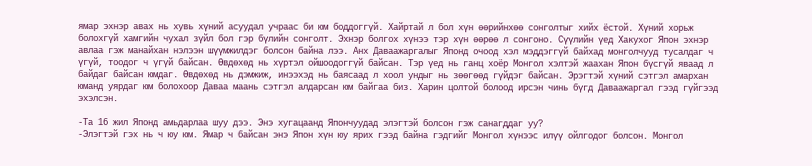ямар эхнэр авах нь хувь хүний асуудал учраас би юм боддоггүй. Хайртай л бол хүн өөрийнхөө сонголтыг хийх ёстой. Хүний хорьж болохгүй хамгийн чухал зүйл бол гэр бүлийн сонголт. Эхнэр болгох хүнээ тэр хүн өөрөө л сонгоно. Сүүлийн үед Хакухог Япон эхнэр авлаа гэж манайхан нэлээн шүүмжилдэг болсон байна лээ. Анх Даваажаргалыг Японд очоод хэл мэддэггүй байхад монголчууд тусалдаг ч үгүй, тоодог ч үгүй байсан. Өвдөхөд нь хүртэл ойшоодоггүй байсан. Тэр үед нь ганц хоёр Монгол хэлтэй жаахан Япон бүсгүй яваад л байдаг байсан юмдаг. Өвдөхөд нь дэмжиж, инээхэд нь баясаад л хоол ундыг нь зөөгөөд гүйдэг байсан. Эрэгтэй хүний сэтгэл амархан юманд уярдаг юм болохоор Даваа маань сэтгэл алдарсан юм байгаа биз. Харин цолтой болоод ирсэн чинь бүгд Даваажаргал гээд гүйгээд эхэлсэн.

-Та 16 жил Японд амьдарлаа шуу дээ. Энэ хугацаанд Япончуудад элэгтэй болсон гэж санагддаг уу?
-Элэгтэй гэх нь ч юу юм. Ямар ч байсан энэ Япон хүн юу ярих гээд байна гэдгийг Монгол хүнээс илүү ойлгодог болсон. Монгол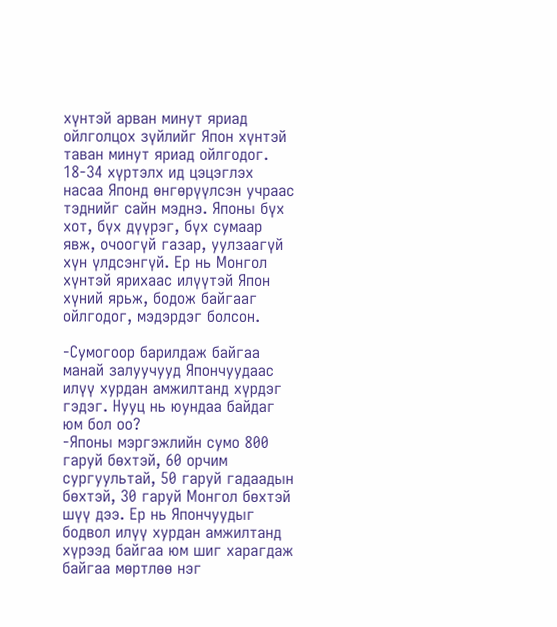хүнтэй арван минут яриад ойлголцох зүйлийг Япон хүнтэй таван минут яриад ойлгодог. 18-34 хүртэлх ид цэцэглэх насаа Японд өнгөрүүлсэн учраас тэднийг сайн мэднэ. Японы бүх хот, бүх дүүрэг, бүх сумаар явж, очоогүй газар, уулзаагүй хүн үлдсэнгүй. Ер нь Монгол хүнтэй ярихаас илүүтэй Япон хүний ярьж, бодож байгааг ойлгодог, мэдэрдэг болсон.

-Сумогоор барилдаж байгаа манай залуучууд Япончуудаас илүү хурдан амжилтанд хүрдэг гэдэг. Нууц нь юундаа байдаг юм бол оо?
-Японы мэргэжлийн сумо 800 гаруй бөхтэй, 60 орчим сургуультай, 50 гаруй гадаадын бөхтэй, 30 гаруй Монгол бөхтэй шүү дээ. Ер нь Япончуудыг бодвол илүү хурдан амжилтанд хүрээд байгаа юм шиг харагдаж байгаа мөртлөө нэг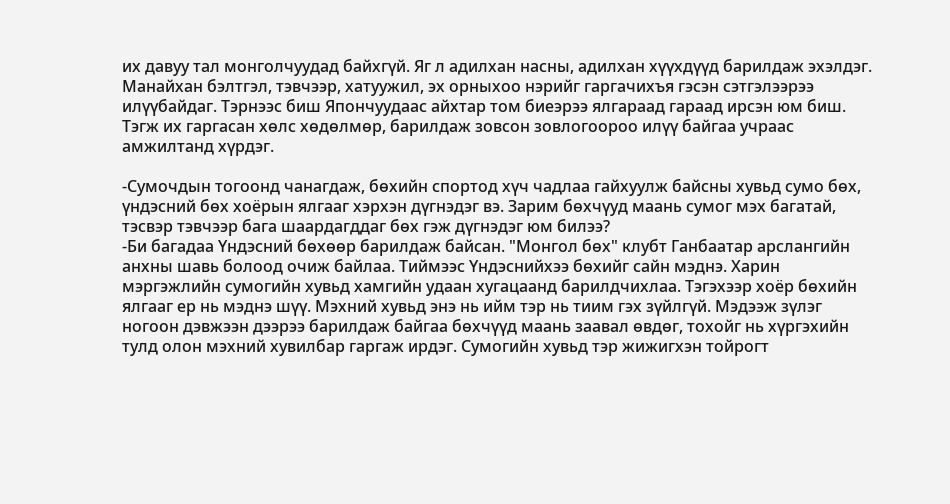их давуу тал монголчуудад байхгүй. Яг л адилхан насны, адилхан хүүхдүүд барилдаж эхэлдэг. Манайхан бэлтгэл, тэвчээр, хатуужил, эх орныхоо нэрийг гаргачихъя гэсэн сэтгэлээрээ илүүбайдаг. Тэрнээс биш Япончуудаас айхтар том биеэрээ ялгараад гараад ирсэн юм биш. Тэгж их гаргасан хөлс хөдөлмөр, барилдаж зовсон зовлогоороо илүү байгаа учраас амжилтанд хүрдэг.

-Сумочдын тогоонд чанагдаж, бөхийн спортод хүч чадлаа гайхуулж байсны хувьд сумо бөх, үндэсний бөх хоёрын ялгааг хэрхэн дүгнэдэг вэ. Зарим бөхчүуд маань сумог мэх багатай, тэсвэр тэвчээр бага шаардагддаг бөх гэж дүгнэдэг юм билээ?
-Би багадаа Үндэсний бөхөөр барилдаж байсан. "Монгол бөх" клубт Ганбаатар арслангийн анхны шавь болоод очиж байлаа. Тиймээс Үндэснийхээ бөхийг сайн мэднэ. Харин мэргэжлийн сумогийн хувьд хамгийн удаан хугацаанд барилдчихлаа. Тэгэхээр хоёр бөхийн ялгааг ер нь мэднэ шүү. Мэхний хувьд энэ нь ийм тэр нь тиим гэх зүйлгүй. Мэдээж зүлэг ногоон дэвжээн дээрээ барилдаж байгаа бөхчүүд маань заавал өвдөг, тохойг нь хүргэхийн тулд олон мэхний хувилбар гаргаж ирдэг. Сумогийн хувьд тэр жижигхэн тойрогт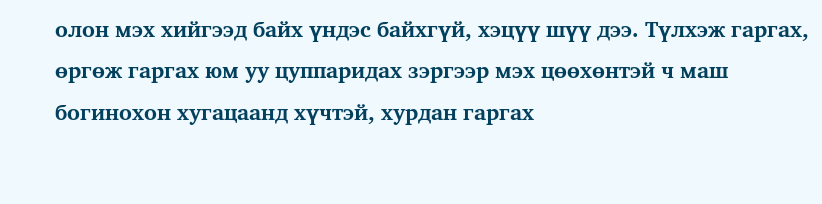олон мэх хийгээд байх үндэс байхгүй, хэцүү шүү дээ. Түлхэж гаргах, өргөж гаргах юм уу цуппаридах зэргээр мэх цөөхөнтэй ч маш богинохон хугацаанд хүчтэй, хурдан гаргах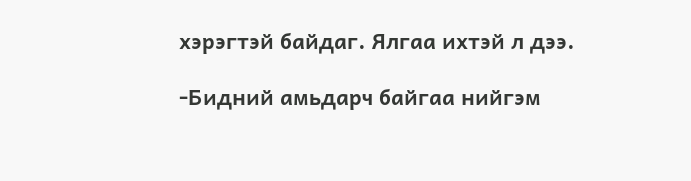хэрэгтэй байдаг. Ялгаа ихтэй л дээ.

-Бидний амьдарч байгаа нийгэм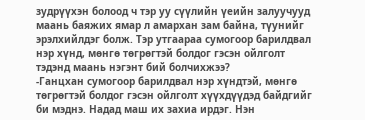зудрүүхэн болоод ч тэр уу сүүлийн үеийн залуучууд маань баяжих ямар л амархан зам байна, түунийг эрэлхийлдэг болж. Тэр утгаараа сумогоор барилдвал нэр хүнд, мөнгө төгрөгтэй болдог гэсэн ойлголт тэдэнд маань нэгэнт бий болчихжээ?
-Ганцхан сумогоор барилдвал нэр хүндтэй, мөнгө төгрөгтэй болдог гэсэн ойлголт хүүхдүүдэд байдгийг би мэднэ. Надад маш их захиа ирдэг. Нэн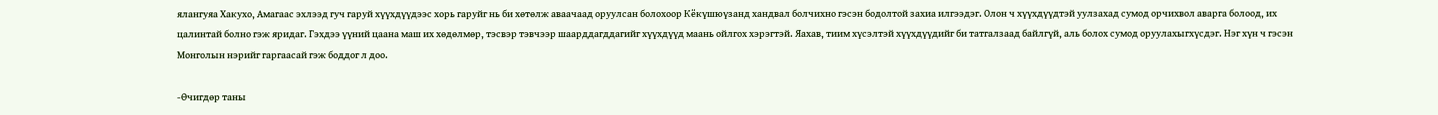ялангуяа Хакухо, Амагаас эхлээд гуч гаруй хүүхдүүдээс хорь гаруйг нь би хөтөлж аваачаад оруулсан болохоор Кёкүшюүзанд хандвал болчихно гэсэн бодолтой захиа илгээдэг. Олон ч хүүхдүүдтэй уулзахад сумод орчихвол аварга болоод, их цалинтай болно гэж яридаг. Гэхдээ үүний цаана маш их хөдөлмөр, тэсвэр тэвчээр шаарддагддагийг хүүхдүүд маань ойлгох хэрэгтэй. Яахав, тиим хүсэлтэй хүүхдүүдийг би татгалзаад байлгүй, аль болох сумод оруулахыгхүсдэг. Нэг хүн ч гэсэн Монголын нэрийг гаргаасай гэж боддог л доо.

-Өчигдөр таны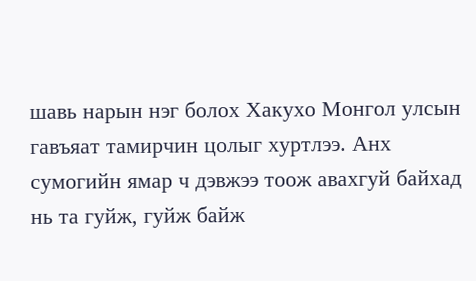шавь нарын нэг болох Хакухо Монгол улсын гавъяат тамирчин цолыг хуртлээ. Анх сумогийн ямар ч дэвжээ тоож авахгуй байхад нь та гуйж, гуйж байж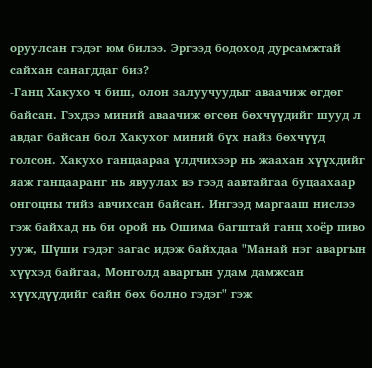оруулсан гэдэг юм билээ. Эргээд бодоход дурсамжтай сайхан санагддаг биз?
-Ганц Хакухо ч биш, олон залуучуудыг аваачиж өгдөг байсан. Гэхдээ миний аваачиж өгсөн бөхчүүдийг шууд л авдаг байсан бол Хакухог миний бүх найз бөхчүүд голсон. Хакухо ганцаараа үлдчихээр нь жаахан хүүхдийг яаж ганцааранг нь явуулах вэ гээд аавтайгаа буцаахаар онгоцны тийз авчихсан байсан. Ингээд маргааш нислээ гэж байхад нь би орой нь Ошима багштай ганц хоёр пиво ууж, Шүши гэдэг загас идэж байхдаа "Манай нэг аваргын хүүхэд байгаа, Монголд аваргын удам дамжсан хүүхдүүдийг сайн бөх болно гэдэг" гэж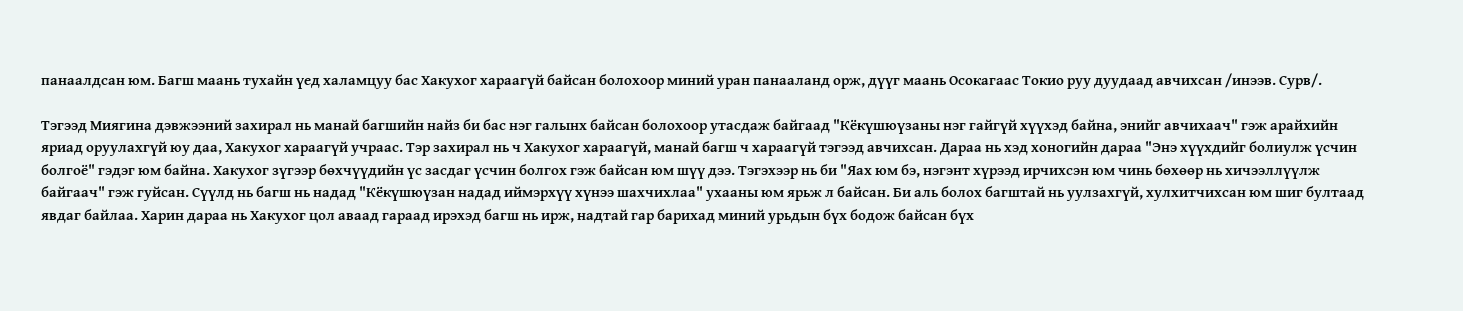панаалдсан юм. Багш маань тухайн үед халамцуу бас Хакухог хараагүй байсан болохоор миний уран панааланд орж, дүүг маань Осокагаас Токио руу дуудаад авчихсан /инээв. Сурв/.

Тэгээд Миягина дэвжээний захирал нь манай багшийн найз би бас нэг галынх байсан болохоор утасдаж байгаад "Кёкүшюүзаны нэг гайгүй хүүхэд байна, энийг авчихаач" гэж арайхийн яриад оруулахгүй юу даа, Хакухог хараагүй учраас. Тэр захирал нь ч Хакухог хараагүй, манай багш ч хараагүй тэгээд авчихсан. Дараа нь хэд хоногийн дараа "Энэ хүүхдийг болиулж үсчин болгоё" гэдэг юм байна. Хакухог зүгээр бөхчүүдийн үс засдаг үсчин болгох гэж байсан юм шүү дээ. Тэгэхээр нь би "Яах юм бэ, нэгэнт хүрээд ирчихсэн юм чинь бөхөөр нь хичээллүүлж байгаач" гэж гуйсан. Сүүлд нь багш нь надад "Кёкүшюүзан надад иймэрхүү хүнээ шахчихлаа" ухааны юм ярьж л байсан. Би аль болох багштай нь уулзахгүй, хулхитчихсан юм шиг бултаад явдаг байлаа. Харин дараа нь Хакухог цол аваад гараад ирэхэд багш нь ирж, надтай гар барихад миний урьдын бүх бодож байсан бүх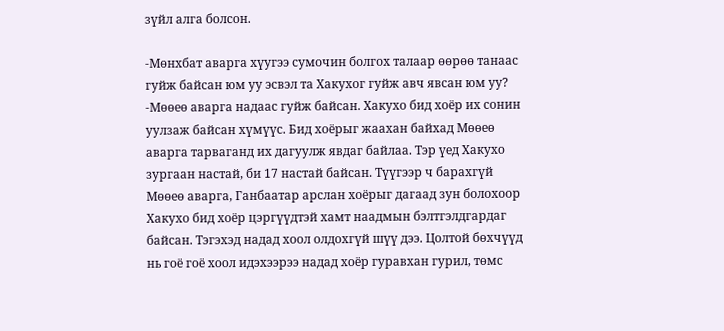зүйл алга болсон.

-Мөнхбат аварга хүугээ сумочин болгох талаар өөрөө танаас гуйж байсан юм уу эсвэл та Хакухог гуйж авч явсан юм уу?
-Мөөеө аварга надаас гуйж байсан. Хакухо бид хоёр их сонин уулзаж байсан хүмүүс. Бид хоёрыг жаахан байхад Мөөеө аварга тарваганд их дагуулж явдаг байлаа. Тэр үед Хакухо зургаан настай, би 17 настай байсан. Түүгээр ч барахгүй Мөөеө аварга, Ганбаатар арслан хоёрыг дагаад зун болохоор Хакухо бид хоёр цэргүүдтэй хамт наадмын бэлтгэлдгардаг байсан. Тэгэхэд надад хоол олдохгүй шүү дээ. Цолтой бөхчүүд нь гоё гоё хоол идэхээрээ надад хоёр гуравхан гурил, төмс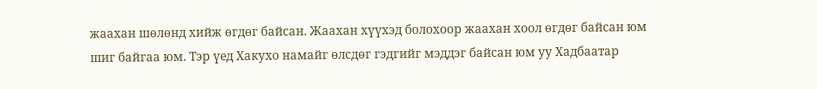жаахан шөлөнд хийж өгдөг байсан. Жаахан хүүхэд болохоор жаахан хоол өгдөг байсан юм шиг байгаа юм. Тэр үед Хакухо намайг өлсдөг гэдгийг мэддэг байсан юм уу Хадбаатар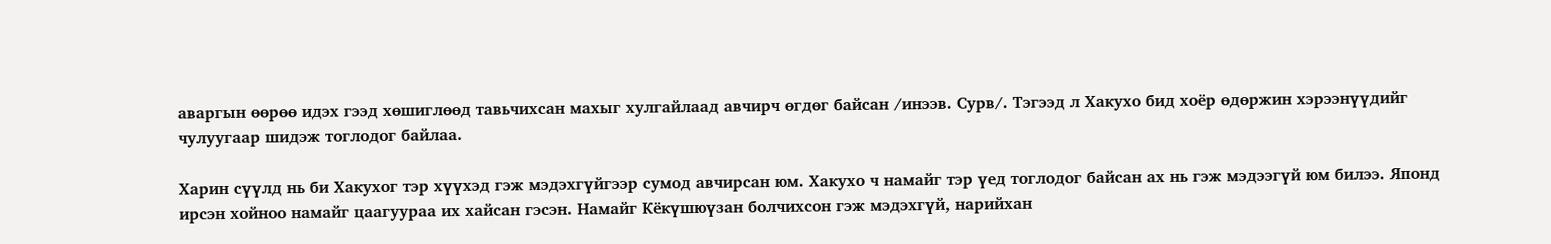аваргын өөрөө идэх гээд хөшиглөөд тавьчихсан махыг хулгайлаад авчирч өгдөг байсан /инээв. Сурв/. Тэгээд л Хакухо бид хоёр өдөржин хэрээнүүдийг чулуугаар шидэж тоглодог байлаа.

Харин сүүлд нь би Хакухог тэр хүүхэд гэж мэдэхгүйгээр сумод авчирсан юм. Хакухо ч намайг тэр үед тоглодог байсан ах нь гэж мэдээгүй юм билээ. Японд ирсэн хойноо намайг цаагуураа их хайсан гэсэн. Намайг Кёкүшюүзан болчихсон гэж мэдэхгүй, нарийхан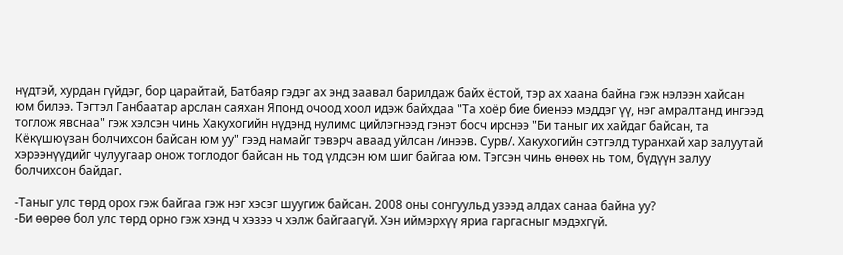нүдтэй, хурдан гүйдэг, бор царайтай, Батбаяр гэдэг ах энд заавал барилдаж байх ёстой, тэр ах хаана байна гэж нэлээн хайсан юм билээ. Тэгтэл Ганбаатар арслан саяхан Японд очоод хоол идэж байхдаа "Та хоёр бие биенээ мэддэг үү, нэг амралтанд ингээд тоглож явснаа" гэж хэлсэн чинь Хакухогийн нүдэнд нулимс цийлэгнээд гэнэт босч ирснээ "Би таныг их хайдаг байсан, та Кёкүшюүзан болчихсон байсан юм уу" гээд намайг тэвэрч аваад уйлсан /инээв. Сурв/. Хакухогийн сэтгэлд туранхай хар залуутай хэрээнүүдийг чулуугаар онож тоглодог байсан нь тод үлдсэн юм шиг байгаа юм. Тэгсэн чинь өнөөх нь том, бүдүүн залуу болчихсон байдаг.

-Таныг улс төрд орох гэж байгаа гэж нэг хэсэг шуугиж байсан. 2008 оны сонгуульд узээд алдах санаа байна уу?
-Би өөрөө бол улс төрд орно гэж хэнд ч хэзээ ч хэлж байгаагүй. Хэн иймэрхүү яриа гаргасныг мэдэхгүй.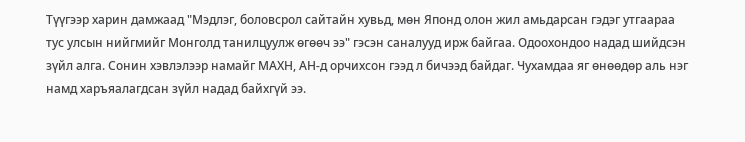Түүгээр харин дамжаад "Мэдлэг, боловсрол сайтайн хувьд, мөн Японд олон жил амьдарсан гэдэг утгаараа тус улсын нийгмийг Монголд танилцуулж өгөөч ээ" гэсэн саналууд ирж байгаа. Одоохондоо надад шийдсэн зүйл алга. Сонин хэвлэлээр намайг МАХН, АН-д орчихсон гээд л бичээд байдаг. Чухамдаа яг өнөөдөр аль нэг намд харъяалагдсан зүйл надад байхгүй ээ.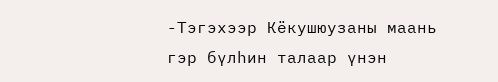-Тэгэхээр Кёкушюузаны маань гэр бүлһин талаар үнэн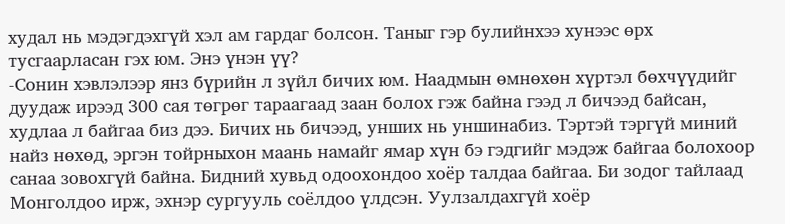худал нь мэдэгдэхгүй хэл ам гардаг болсон. Таныг гэр булийнхээ хунээс өрх тусгаарласан гэх юм. Энэ үнэн үү?
-Сонин хэвлэлээр янз бүрийн л зүйл бичих юм. Наадмын өмнөхөн хүртэл бөхчүүдийг дуудаж ирээд 300 сая төгрөг тараагаад заан болох гэж байна гээд л бичээд байсан, худлаа л байгаа биз дээ. Бичих нь бичээд, унших нь уншинабиз. Тэртэй тэргүй миний найз нөхөд, эргэн тойрныхон маань намайг ямар хүн бэ гэдгийг мэдэж байгаа болохоор санаа зовохгүй байна. Бидний хувьд одоохондоо хоёр талдаа байгаа. Би зодог тайлаад Монголдоо ирж, эхнэр сургууль соёлдоо үлдсэн. Уулзалдахгүй хоёр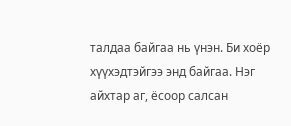талдаа байгаа нь үнэн. Би хоёр хүүхэдтэйгээ энд байгаа. Нэг айхтар аг, ёсоoр салсан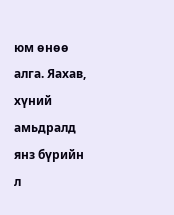юм өнөө алга. Яахав, хүний амьдралд янз бүрийн л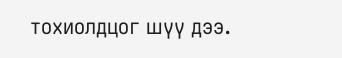тохиолдцог шүү дээ.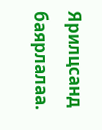Ярилцсанд баярлалаа.